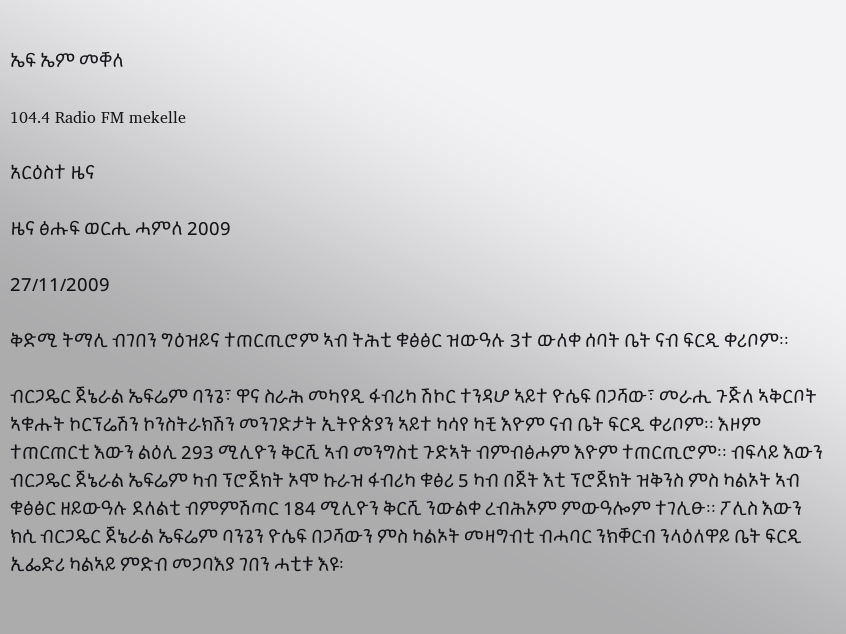ኤፍ ኤም መቐለ

104.4 Radio FM mekelle

አርዕስተ ዜና

ዜና ፅሑፍ ወርሒ ሓምለ 2009

27/11/2009

ቅድሚ ትማሊ ብገበን ግዕዝይና ተጠርጢሮም ኣብ ትሕቲ ቁፅፅር ዝውዓሉ 3ተ ውለቀ ሰባት ቤት ናብ ፍርዲ ቀሪቦም፡፡

ብርጋዴር ጀኔራል ኤፍሬም ባንጌ፣ ዋና ስራሕ መካየዲ ፋብሪካ ሽኮር ተንዳሆ ኣይተ ዮሴፍ በጋሻው፣ መራሒ ጉጅለ ኣቅርቦት ኣቁሑት ኮርፕሬሽን ኮንስትራክሽን መንገድታት ኢትዮጵያን ኣይተ ካሳየ ካቺ እዮም ናብ ቤት ፍርዲ ቀሪቦም፡፡ እዞም ተጠርጠርቲ እውን ልዕሊ 293 ሚሊዮን ቅርሺ ኣብ መንግስቲ ጉድኣት ብምብፅሖም እዮም ተጠርጢሮም፡፡ ብፍላይ እውን ብርጋዴር ጀኔራል ኤፍሬም ካብ ፕሮጀክት ኦሞ ኩራዝ ፋብሪካ ቁፅሪ 5 ካብ በጀት እቲ ፕሮጀክት ዝቅንስ ምስ ካልኦት ኣብ ቁፅፅር ዘይውዓሉ ደለልቲ ብምምሽጣር 184 ሚሊዮን ቅርሺ ንውልቀ ረብሕኦም ምውዓሎም ተገሊፁ፡፡ ፖሊስ እውን ክሲ ብርጋዴር ጀኔራል ኤፍሬም ባንጌን ዮሴፍ በጋሻውን ምስ ካልኦት መዛግብቲ ብሓባር ንክቐርብ ንላዕለዋይ ቤት ፍርዲ ኢፌድሪ ካልኣይ ምድብ መጋባእያ ገበን ሓቲቱ እዩ፡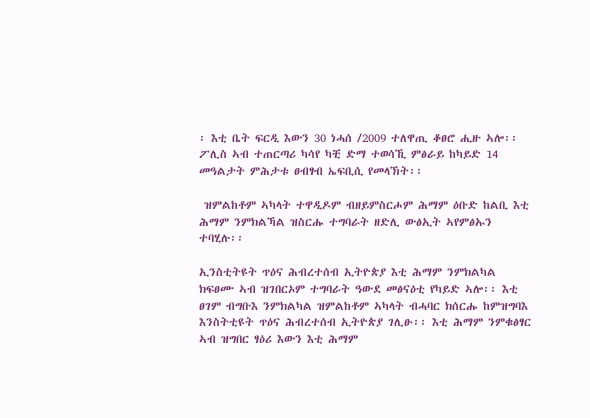፡ እቲ ቤት ፍርዲ እውን 30 ነሓሰ /2009 ተለዋጢ ቆፀሮ ሒዙ ኣሎ፡፡ ፖሊስ ኣብ ተጠርጣሪ ካሳየ ካቺ ድማ ተወሳኺ ምፅራይ ከካይድ 14 መዓልታት ምሕታቱ ፀብፃብ ኤፍቢሲ የመላኽት፡፡

 ዝምልከቶም ኣካላት ተዋዲዶም ብዘይምስርሖም ሕማም ዕቡድ ከልቢ እቲ ሕማም ንምክልኻል ዝስርሑ ተግባራት ዘድሊ ውፅኢት ኣየምፅኡን ተባሂሉ፡፡

ኢንስቲትዩት ጥዕና ሕብረተሰብ ኢትዮጵያ እቲ ሕማም ንምክልካል ክፍፀሙ ኣብ ዝገበርኦም ተግባራት ዓውደ መፅናዕቲ የካይድ ኣሎ፡፡ እቲ ፀገም ብግቡእ ንምክልካል ዝምልከቶም ኣካላት ብሓባር ክሰርሑ ከምዝግባእ እንስትቲዩት ጥዕና ሕብረተሰብ ኢትዮጵያ ገሊፁ፡፡ እቲ ሕማም ንምቁፅፃር ኣብ ዝግበር ፃዕሪ እውን እቲ ሕማም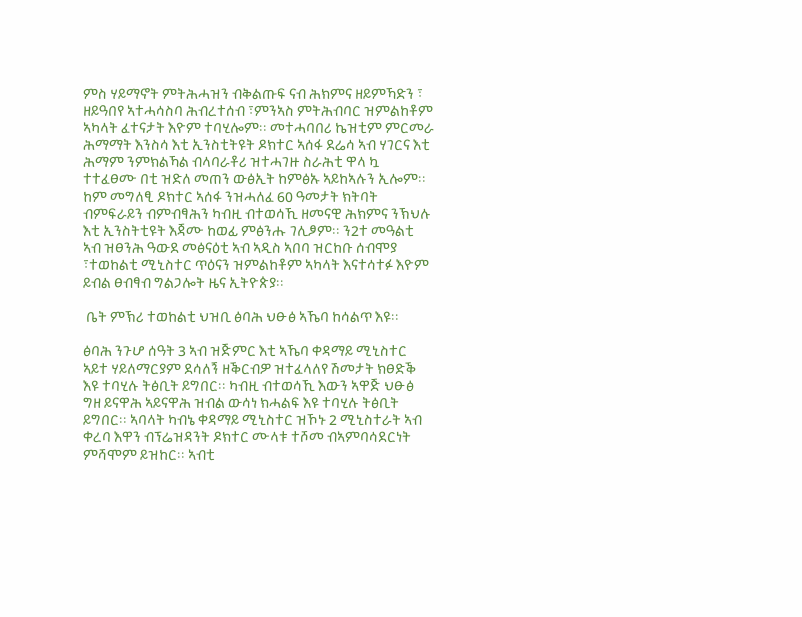ምስ ሃይማኖት ምትሕሓዝን ብቅልጡፍ ናብ ሕክምና ዘይምኻድን ፣ ዘይዓበየ ኣተሓሳስባ ሕብረተሰብ ፣ምንኣስ ምትሕብባር ዝምልከቶም ኣካላት ፈተናታት እዮም ተባሂሎም፡፡ መተሓባበሪ ኬዝቲም ምርመራ ሕማማት እንስሳ እቲ ኢንስቲትዩት ዶክተር ኣሰፋ ደሬሳ ኣብ ሃገርና እቲ ሕማም ንምክልኻል ብላባራቶሪ ዝተሓገዙ ስራሕቲ ዋላ ኳ ተተፈፀሙ በቲ ዝድለ መጠን ውፅኢት ከምፅኡ ኣይከኣሉን ኢሎም፡፡ ከም መግለፂ ዶክተር ኣሰፋ ንዝሓለፈ 60 ዓመታት ክትባት ብምፍራይን ብምብፃሕን ካብዚ ብተወሳኺ ዘመናዊ ሕክምና ንኽህሉ እቲ ኢንስትቲዩት እጃሙ ከወፊ ምፅንሑ ገሊፆም፡፡ ን2ተ መዓልቲ ኣብ ዝፀንሕ ዓውደ መፅናዕቲ ኣብ ኣዲስ ኣበባ ዝርከቡ ሰብሞያ ፣ተወከልቲ ሚኒስተር ጥዕናን ዝምልከቶም ኣካላት እናተሳተፉ እዮም ይብል ፀብፃብ ግልጋሎት ዜና ኢትዮጵያ፡፡

 ቤት ምኽሪ ተወከልቲ ህዝቢ ፅባሕ ህፁፅ ኣኼባ ከሳልጥ እዩ፡፡

ፅባሕ ንጉሆ ሰዓት 3 ኣብ ዝጅምር እቲ ኣኼባ ቀዳማይ ሚኒስተር ኣይተ ሃይለማርያም ደሳለኝ ዘቕርብዎ ዝተፈላለየ ሽመታት ክፀድቕ እዩ ተባሂሉ ትፅቢት ይግበር፡፡ ካብዚ ብተወሳኺ እውን ኣዋጅ ህፁፅ ግዘ ይናዋሕ ኣይናዋሕ ዝብል ውሳነ ክሓልፍ እዩ ተባሂሉ ትፅቢት ይግበር፡፡ ኣባላት ካብኔ ቀዳማይ ሚኒስተር ዝኾኑ 2 ሚኒስተራት ኣብ ቀረባ እዋን ብፕሬዝዳንት ዶክተር ሙላቱ ተሾመ ብኣምባሳደርነት ምሻሞም ይዝከር፡፡ ኣብቲ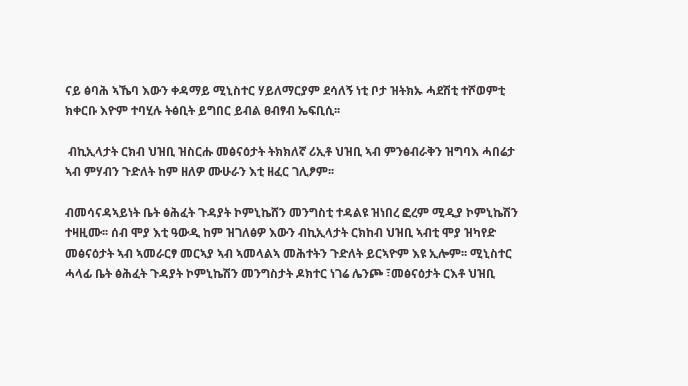ናይ ፅባሕ ኣኼባ እውን ቀዳማይ ሚኒስተር ሃይለማርያም ደሳለኝ ነቲ ቦታ ዝትክኡ ሓደሽቲ ተሾወምቲ ክቀርቡ እዮም ተባሂሉ ትፅቢት ይግበር ይብል ፀብፃብ ኤፍቢሲ፡፡

 ብኪኢላታት ርክብ ህዝቢ ዝስርሑ መፅናዕታት ትክክለኛ ሪኢቶ ህዝቢ ኣብ ምንፅብራቅን ዝግባእ ሓበሬታ ኣብ ምሃብን ጉድለት ከም ዘለዎ ሙሁራን እቲ ዘፈር ገሊፆም፡፡

ብመሳናዳኣይነት ቤት ፅሕፈት ጉዳያት ኮምኒኬሸን መንግስቲ ተዳልዩ ዝነበረ ፎረም ሚዲያ ኮምኒኬሽን ተዛዚሙ፡፡ ሰብ ሞያ እቲ ዓውዲ ከም ዝገለፅዎ እውን ብኪኢላታት ርክከብ ህዝቢ ኣብቲ ሞያ ዝካየድ መፅናዕታት ኣብ ኣመራርፃ መርኣያ ኣብ ኣመላልኣ መሕተትን ጉድለት ይርኣዮም እዩ ኢሎም፡፡ ሚኒስተር ሓላፊ ቤት ፅሕፈት ጉዳያት ኮምኒኬሽን መንግስታት ዶክተር ነገሬ ሌንጮ ፣መፅናዕታት ርእቶ ህዝቢ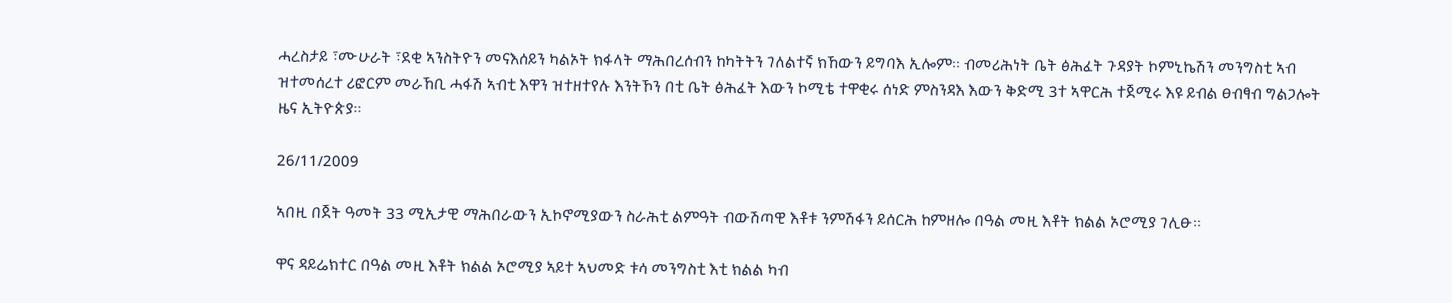ሓረስታይ ፣ሙሁራት ፣ደቂ ኣንስትዮን መናእሰይን ካልኦት ክፋላት ማሕበረሰብን ከካትትን ገለልተኛ ክኸውን ይግባእ ኢሎም፡፡ ብመሪሕነት ቤት ፅሕፈት ጉዳያት ኮምኒኬሽን መንግስቲ ኣብ ዝተመሰረተ ሪፎርም መራኸቢ ሓፋሽ ኣብቲ እዋን ዝተዘተየሉ እንትኾን በቲ ቤት ፅሕፈት እውን ኮሚቴ ተዋቂሩ ሰነድ ምስንዳእ እውን ቅድሚ 3ተ ኣዋርሕ ተጀሚሩ እዩ ይብል ፀብፃብ ግልጋሎት ዜና ኢትዮጵያ፡፡

26/11/2009

ኣበዚ በጀት ዓመት 33 ሚኢታዊ ማሕበራውን ኢኮኖሚያውን ስራሕቲ ልምዓት ብውሽጣዊ እቶቱ ንምሽፋን ይሰርሕ ከምዘሎ በዓል መዚ እቶት ክልል ኦሮሚያ ገሊፁ፡፡

ዋና ዳይሬክተር በዓል መዚ እቶት ክልል ኦሮሚያ ኣይተ ኣህመድ ቱሳ መንግስቲ እቲ ክልል ካብ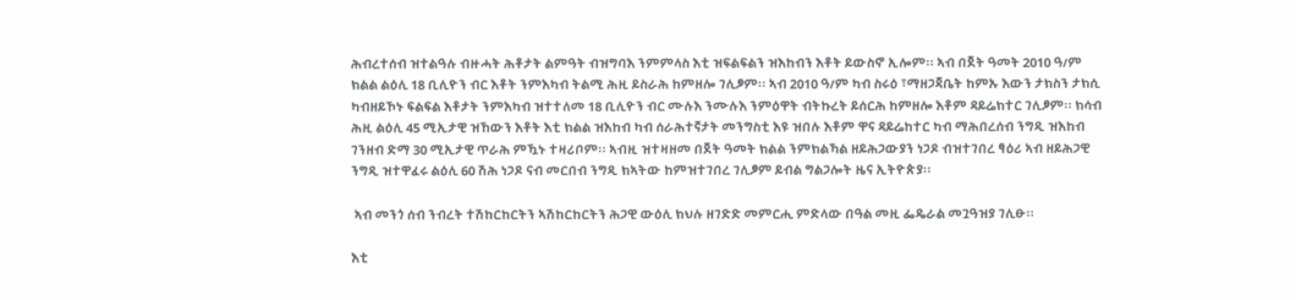ሕብረተሰብ ዝተልዓሉ ብዙሓት ሕቶታት ልምዓት ብዝግባእ ንምምላስ እቲ ዝፍልፍልን ዝእከብን እቶት ይውስኖ ኢሎም፡፡ ኣብ በጀት ዓመት 2010 ዓ/ም ክልል ልዕሊ 18 ቢሊዮን ብር እቶት ንምእካብ ትልሚ ሕዚ ይስራሕ ከምዘሎ ገሊፆም፡፡ ኣብ 2010 ዓ/ም ካብ ስሩዕ ፣ማዘጋጃቤት ከምኡ እውን ታክስን ታክሲ ካብዘይኾኑ ፍልፍል እቶታት ንምእካብ ዝተተለመ 18 ቢሊዮን ብር ሙሉእ ንሙሉእ ንምዕዋት ብትኩረት ይሰርሕ ከምዘሎ እቶም ዳይሬክተር ገሊፆም፡፡ ክሳብ ሕዚ ልዕሊ 45 ሚኢታዊ ዝኸውን እቶት እቲ ክልል ዝእከብ ካብ ሰራሕተኛታት መንግስቲ እዩ ዝበሉ እቶም ዋና ዳይሬከተር ካብ ማሕበረሰብ ንግዲ ዝእከብ ገንዘብ ድማ 30 ሚኢታዊ ጥራሕ ምዃኑ ተዛሪቦም፡፡ ኣብዚ ዝተዛዘመ በጀት ዓመት ክልል ንምክልኻል ዘይሕጋውያን ነጋዶ ብዝተገበረ ፃዕሪ ኣብ ዘይሕጋዊ ንግዲ ዝተዋፈሩ ልዕሊ 60 ሽሕ ነጋዶ ናብ መርበብ ንግዲ ክኣትው ከምዝተገበረ ገሊፆም ይብል ግልጋሎት ዜና ኢትዮጵያ፡፡

 ኣብ መንጎ ሰብ ንብረት ተሽከርከርትን ኣሽከርከርትን ሕጋዊ ውዕሊ ክህሉ ዘገድድ መምርሒ ምድላው በዓል መዚ ፌዴራል መጓዓዝያ ገሊፁ፡፡

እቲ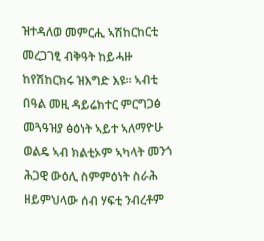ዝተዳለወ መምርሒ ኣሽከርከርቲ መረጋገፂ ብቅዓት ከይሓዙ ከየሽከርክሩ ዝእግድ እዩ፡፡ ኣብቲ በዓል መዚ ዳይሬክተር ምርግጋፅ መጓዓዝያ ፅዕነት ኣይተ ኣለማዮሁ ወልዴ ኣብ ክልቲኦም ኣካላት መንጎ ሕጋዊ ውዕሊ ስምምዕነት ስራሕ ዘይምህላው ሰብ ሃፍቲ ንብረቶም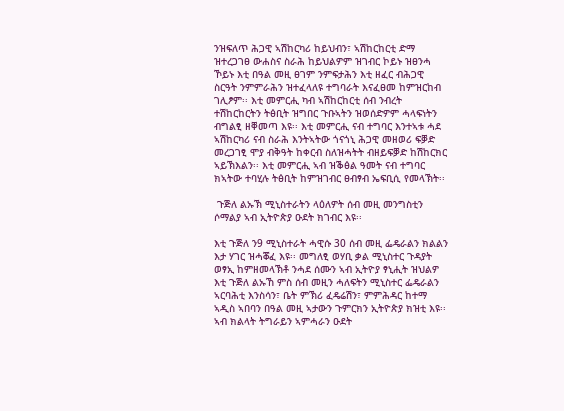ንዝፍለጥ ሕጋዊ ኣሽከርካሪ ከይህብን፣ ኣሽከርከርቲ ድማ ዝተረጋገፀ ውሐስና ስራሕ ከይህልዎም ዝገብር ኮይኑ ዝፀንሓ ኾይኑ እቲ በዓል መዚ ፀገም ንምፍታሕን እቲ ዘፈር ብሕጋዊ ስርዓት ንምምራሕን ዝተፈላለዩ ተግባራት እናፈፀመ ከምዝርከብ ገሊፆም፡፡ እቲ መምርሒ ካብ ኣሽከርከርቲ ሰብ ንብረት ተሽከርከርትን ትፅቢት ዝግበር ጉቡኣትን ዝወሰድዎም ሓላፍነትን ብግልፂ ዘቐመጣ እዩ፡፡ እቲ መምርሒ ናብ ተግባር እንተኣቱ ሓደ ኣሽከርካሪ ናብ ስራሕ እንትኣትው ጎናጎኒ ሕጋዊ መዘወሪ ፍቓድ መረጋገፂ ሞያ ብቅዓት ከቀርብ ስለዝሓትት ብዘይፍቓድ ከሽከርክር ኣይኽእልን፡፡ እቲ መምርሒ ኣብ ዝቕፅል ዓመት ናብ ተግባር ክኣትው ተባሂሉ ትፅቢት ከምዝገብር ፀብፃብ ኤፍቢሲ የመላኽት፡፡

 ጉጅለ ልኡኽ ሚኒስተራትን ላዕለዎት ሰብ መዚ መንግስቲን ሶማልያ ኣብ ኢትዮጵያ ዑደት ክገብር እዩ፡፡

እቲ ጉጅለ ን9 ሚኒስተራት ሓዊሱ 30 ሰብ መዚ ፌዴራልን ክልልን እታ ሃገር ዝሓቖፈ እዩ፡፡ መግለፂ ወሃቢ ቃል ሚኒስተር ጉዳያት ወፃኢ ከምዘመላኽቶ ንሓደ ሰሙን ኣብ ኢትዮያ ፃኒሒት ዝህልዎ እቲ ጉጅለ ልኡኸ ምስ ሰብ መዚን ሓለፍትን ሚኒስተር ፌዴራልን ኣርባሕቲ እንስሳን፣ ቤት ምኽሪ ፈዴሬሽን፣ ምምሕዳር ከተማ ኣዲስ ኣበባን በዓል መዚ ኣታውን ጉምርክን ኢትዮጵያ ክዝቲ እዩ፡፡ ኣብ ክልላት ትግራይን ኣምሓራን ዑደት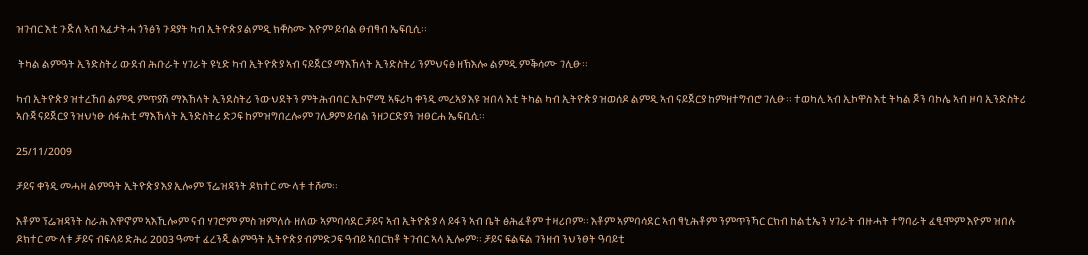ዝገብር እቲ ጉጅለ ኣብ ኣፈታትሓ ጎንፅን ጉዳያት ካብ ኢትዮጵያ ልምዲ ክቐስሙ እዮም ይብል ፀብፃብ ኤፍቢሲ፡፡

 ትካል ልምዓት ኢንድስትሪ ውደብ ሕቡራት ሃገራት ዩኒድ ካብ ኢትዮጵያ ኣብ ናይጀርያ ማእኸላት ኢንድስትሪ ንምህናፅ ዘኽእሎ ልምዲ ምቕሳሙ ገሊፁ፡፡

ካብ ኢትዮጵያ ዝተረኸበ ልምዲ ምጥያሽ ማእኸላት ኢንደስትሪ ንውህደትን ምትሕብባር ኢኮኖሚ ኣፍሪካ ቀንዲ መረኣያ እዩ ዝበላ እቲ ትካል ካብ ኢትዮጵያ ዝወሰዶ ልምዲ ኣብ ናይጀርያ ከምዘተግብሮ ገሊፁ፡፡ ተወካሊ ኣብ ኢኮዋስ እቲ ትካል ጆን ባኮሌ ኣብ ዞባ ኢንድስትሪ ኣቡጃ ናይጀርያ ንዝህነፁ ሰፋሕቲ ማእኸላት ኢንድስትሪ ድጋፍ ከምዝግበረሎም ገሊፆም ይብል ንዘጋርድያን ዝፀርሐ ኤፍቢሲ፡፡

25/11/2009

ቻይና ቀንዲ መሓዛ ልምዓት ኢትዮጵያ እያ ኢሎም ፕሬዝዳንት ዶክተር ሙላቱ ተሾመ፡፡

እቶም ፕሬዝዳንት ስራሕ እዋኖም ኣእኺሎም ናብ ሃገሮም ምስ ዝምለሱ ዘለው ኣምባሳደር ቻይና ኣብ ኢትዮጵያ ላ ይፋን ኣብ ቤት ፅሕፈቶም ተዛሪቦም፡፡ እቶም ኣምባሳደር ኣብ ፃኒሕቶም ንምጥንኻር ርክብ ከልቲኤን ሃገራት ብዙሓት ተግባራት ፈፂሞም እዮም ዝበሉ ዶክተር ሙላቱ ቻይና ብፍላይ ድሕሪ 2003 ዓመተ ፈረንጂ ልምዓት ኢትዮጵያ ብምድጋፍ ዓብይ ኣበርክቶ ትገብር ኣላ ኢሎም፡፡ ቻይና ፍልፍል ገንዘብ ንህንፀት ዓባይቲ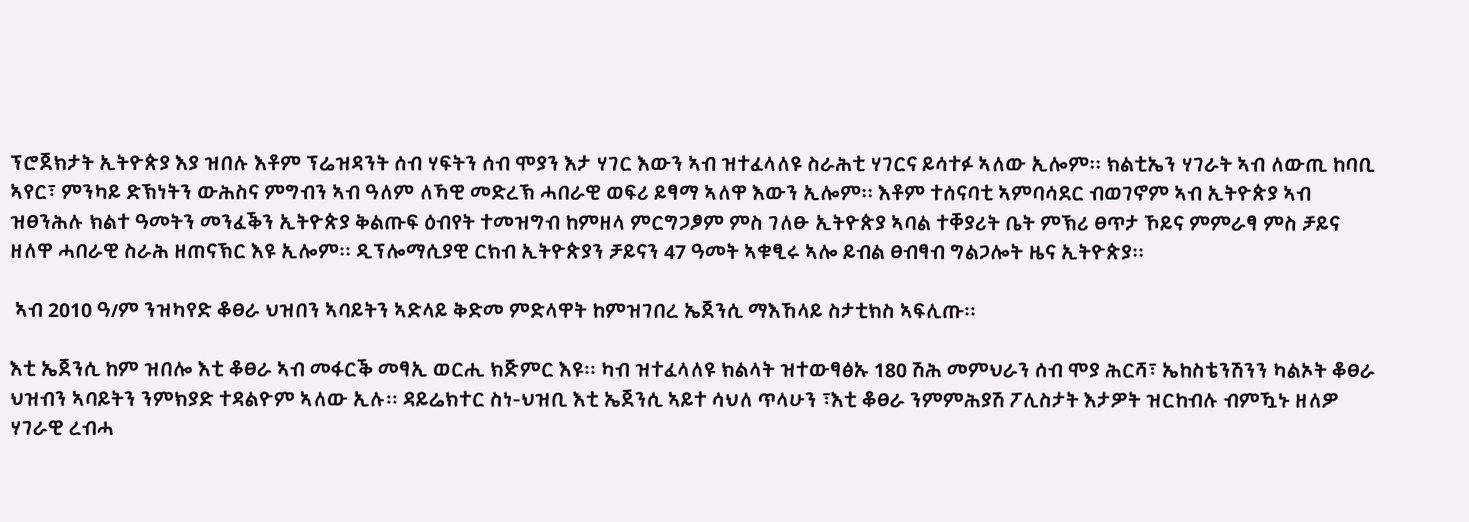ፕሮጀክታት ኢትዮጵያ እያ ዝበሉ እቶም ፕሬዝዳንት ሰብ ሃፍትን ሰብ ሞያን እታ ሃገር እውን ኣብ ዝተፈላለዩ ስራሕቲ ሃገርና ይሳተፉ ኣለው ኢሎም፡፡ ክልቲኤን ሃገራት ኣብ ለውጢ ከባቢ ኣየር፣ ምንካይ ድኽነትን ውሕስና ምግብን ኣብ ዓለም ለኻዊ መድረኽ ሓበራዊ ወፍሪ ይፃማ ኣለዋ እውን ኢሎም፡፡ እቶም ተሰናባቲ ኣምባሳደር ብወገኖም ኣብ ኢትዮጵያ ኣብ ዝፀንሕሉ ክልተ ዓመትን መንፈቕን ኢትዮጵያ ቅልጡፍ ዕብየት ተመዝግብ ከምዘላ ምርግጋፆም ምስ ገለፁ ኢትዮጵያ ኣባል ተቐያሪት ቤት ምኽሪ ፀጥታ ኾይና ምምራፃ ምስ ቻይና ዘለዋ ሓበራዊ ስራሕ ዘጠናኽር እዩ ኢሎም፡፡ ዲፕሎማሲያዊ ርክብ ኢትዮጵያን ቻይናን 47 ዓመት ኣቁፂሩ ኣሎ ይብል ፀብፃብ ግልጋሎት ዜና ኢትዮጵያ፡፡

 ኣብ 2010 ዓ/ም ንዝካየድ ቆፀራ ህዝበን ኣባይትን ኣድላይ ቅድመ ምድላዋት ከምዝገበረ ኤጀንሲ ማእኸላይ ስታቲክስ ኣፍሊጡ፡፡

እቲ ኤጀንሲ ከም ዝበሎ እቲ ቆፀራ ኣብ መፋርቕ መፃኢ ወርሒ ክጅምር እዩ፡፡ ካብ ዝተፈላለዩ ክልላት ዝተውፃፅኡ 180 ሽሕ መምህራን ሰብ ሞያ ሕርሻ፣ ኤከስቴንሽንን ካልኦት ቆፀራ ህዝብን ኣባይትን ንምክያድ ተዳልዮም ኣለው ኢሉ፡፡ ዳይሬክተር ስነ-ህዝቢ እቲ ኤጀንሲ ኣይተ ሳህለ ጥላሁን ፣እቲ ቆፀራ ንምምሕያሽ ፖሊስታት እታዎት ዝርከብሉ ብምዃኑ ዘለዎ ሃገራዊ ረብሓ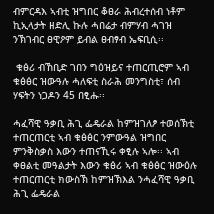ብምርዳእ ኣብቲ ዝግበር ቆፀራ ሕብረተሰብ ነቶም ኪኢላታት ዘድሊ ኩሉ ሓበሬታ ብምሃብ ሓገዝ ንኽገብር ፀዊዖም ይብል ፀብፃብ ኤፍቢሲ፡፡

 ቁፅሪ ብኸቢድ ገበን ግዕዝይና ተጠርጢሮም ኣብ ቁፅፅር ዝውዓሉ ሓለፍቲ ስራሕ መንግስቲ፣ ሰብ ሃፍትን ነጋዶን 45 በፂሑ፡፡

ሓፈሻዊ ዓቃቢ ሕጊ ፌዴራል ከምዝገለፆ ተወሰኽቲ ተጠርጠርቲ ኣብ ቁፅፅር ንምውዓል ዝግበር ምንቅስቃስ እውን ተጠናኺሩ ቀፂሉ ኣሎ፡፡ ኣብ ቀፀልቲ መዓልታት እውን ቁፅሪ ኣብ ቁፅፅር ዝውዕሉ ተጠርጠርቲ ክውስኽ ከምዝኽእል ንሓፈሻዊ ዓቃቢ ሕጊ ፌዴራል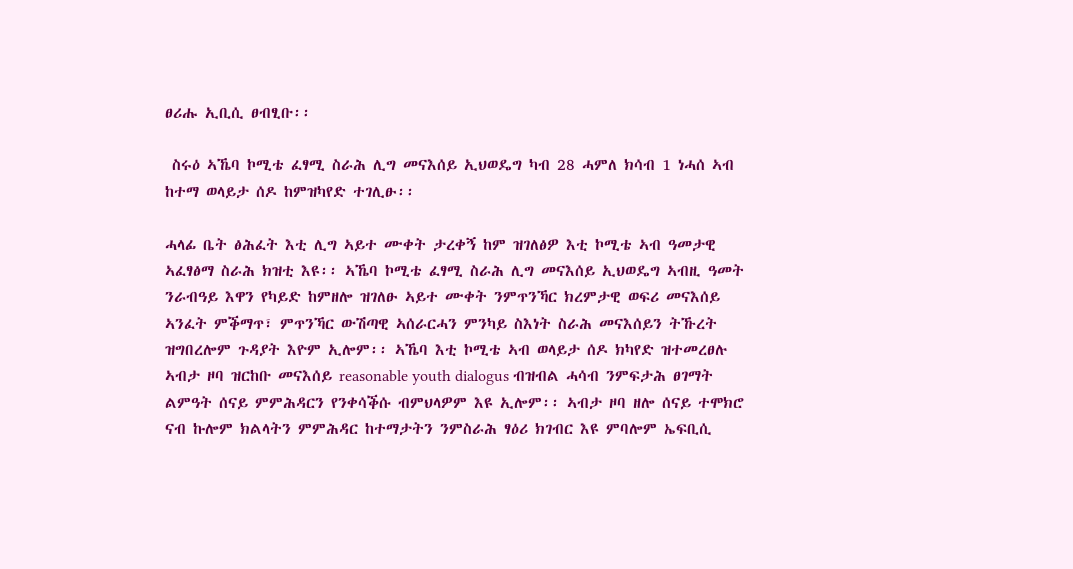ፀሪሑ ኢቢሲ ፀብፂቡ፡፡

 ስሩዕ ኣኼባ ኮሚቴ ፈፃሚ ስራሕ ሊግ መናእሰይ ኢህወዴግ ካብ 28 ሓምለ ክሳብ 1 ነሓሰ ኣብ ከተማ ወላይታ ሰዶ ከምዝካየድ ተገሊፁ፡፡

ሓላፊ ቤት ፅሕፈት እቲ ሊግ ኣይተ ሙቀት ታረቀኝ ከም ዝገለፅዎ እቲ ኮሚቴ ኣብ ዓመታዊ ኣፈፃፅማ ስራሕ ክዝቲ እዩ፡፡ ኣኼባ ኮሚቴ ፈፃሚ ስራሕ ሊግ መናእሰይ ኢህወዴግ ኣብዚ ዓመት ንራብዓይ እዋን የካይድ ከምዘሎ ዝገለፁ ኣይተ ሙቀት ንምጥንኻር ክረምታዊ ወፍሪ መናእሰይ ኣንፈት ምቕማጥ፣ ምጥንኻር ውሽጣዊ ኣሰራርሓን ምንካይ ስእነት ስራሕ መናእሰይን ትኹረት ዝግበረሎም ጉዳያት እዮም ኢሎም፡፡ ኣኼባ እቲ ኮሚቴ ኣብ ወላይታ ሰዶ ክካየድ ዝተመረፀሉ ኣብታ ዞባ ዝርከቡ መናእሰይ reasonable youth dialogus ብዝብል ሓሳብ ንምፍታሕ ፀገማት ልምዓት ሰናይ ምምሕዳርን የንቀሳቕሱ ብምህላዎም እዩ ኢሎም፡፡ ኣብታ ዞባ ዘሎ ሰናይ ተሞክሮ ናብ ኩሎም ክልላትን ምምሕዳር ከተማታትን ንምስራሕ ፃዕሪ ክገብር እዩ ምባሎም ኤፍቢሲ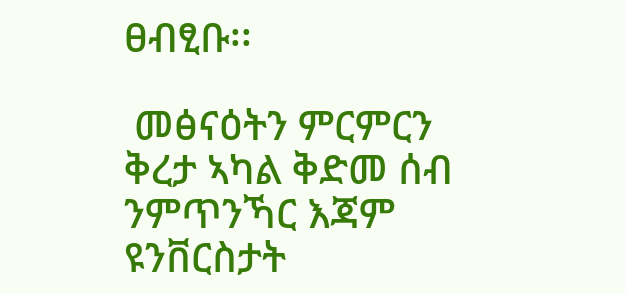ፀብፂቡ፡፡

 መፅናዕትን ምርምርን ቅረታ ኣካል ቅድመ ሰብ ንምጥንኻር እጃም ዩንቨርስታት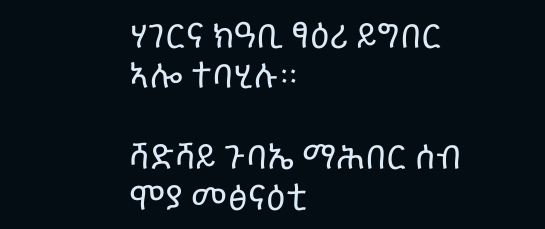ሃገርና ክዓቢ ፃዕሪ ይግበር ኣሎ ተባሂሉ፡፡

ሻድሻይ ጉባኤ ማሕበር ሰብ ሞያ መፅናዕቲ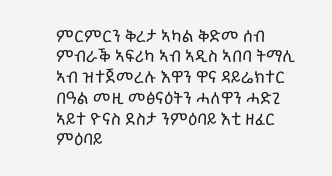ምርምርን ቅረታ ኣካል ቅድመ ሰብ ምብራቕ ኣፍሪካ ኣብ ኣዲስ ኣበባ ትማሊ ኣብ ዝተጀመረሉ እዋን ዋና ዳይሬክተር በዓል መዚ መፅናዕትን ሓለዋን ሓድጊ ኣይተ ዮናስ ደስታ ንምዕባይ እቲ ዘፈር ምዕባይ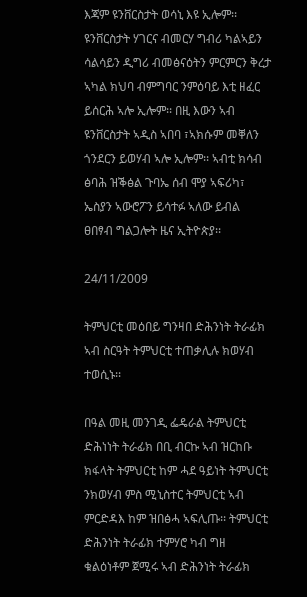እጃም ዩንቨርስታት ወሳኒ እዩ ኢሎም፡፡ ዩንቨርስታት ሃገርና ብመርሃ ግብሪ ካልኣይን ሳልሳይን ዲግሪ ብመፅናዕትን ምርምርን ቅረታ ኣካል ክህባ ብምግባር ንምዕባይ እቲ ዘፈር ይሰርሕ ኣሎ ኢሎም፡፡ በዚ እውን ኣብ ዩንቨርስታት ኣዲስ ኣበባ ፣ኣክሱም መቐለን ጎንደርን ይወሃብ ኣሎ ኢሎም፡፡ ኣብቲ ክሳብ ፅባሕ ዝቕፅል ጉባኤ ሰብ ሞያ ኣፍሪካ፣ ኤስያን ኣውሮፖን ይሳተፉ ኣለው ይብል ፀበፃብ ግልጋሎት ዜና ኢትዮጵያ፡፡

24/11/2009

ትምህርቲ መዕበይ ግንዛበ ድሕንነት ትራፊክ ኣብ ስርዓት ትምህርቲ ተጠቃሊሉ ክወሃብ ተወሲኑ፡፡

በዓል መዚ መንገዲ ፌዴራል ትምህርቲ ድሕነነት ትራፊክ በቢ ብርኩ ኣብ ዝርከቡ ክፋላት ትምህርቲ ከም ሓደ ዓይነት ትምህርቲ ንክወሃብ ምስ ሚኒስተር ትምህርቲ ኣብ ምርድዳእ ከም ዝበፅሓ ኣፍሊጡ፡፡ ትምህርቲ ድሕንነት ትራፊክ ተምሃሮ ካብ ግዘ ቁልዕነቶም ጀሚሩ ኣብ ድሕንነት ትራፊክ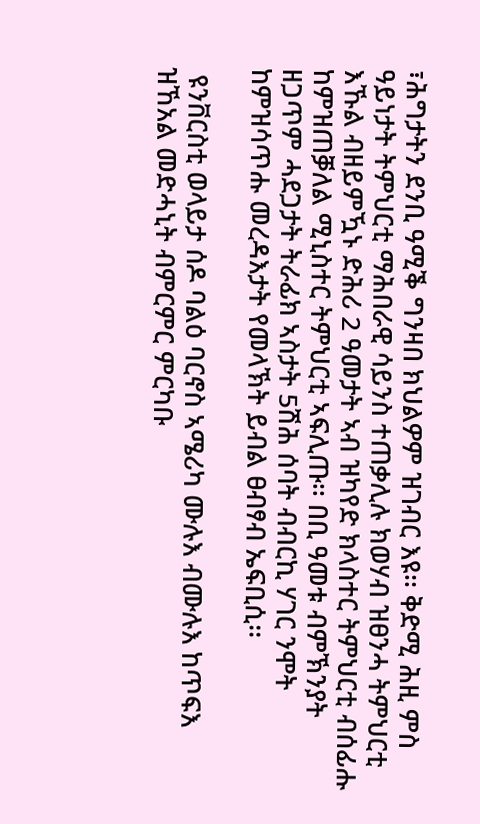፣ሕግታትን ደንቢ ዓሚቕ ግንዛበ ክህልዎም ዝገብር እዩ፡፡ ቅድሚ ሕዚ ምስ ዓይነታት ትምህርቲ ማሕበራዊ ሳይንስ ተጠቃሊሉ ክወሃብ ዝፀንሓ ትምህርቲ እኹል ብዘይምዃኑ ድሕሪ 2 ዓመታት ኣብ ዝካየድ ክላስተር ትምህርቲ ብሰፊሑ ከምዝጠቓለል ሚኒስተር ትምህርቲ ኣፍሊጡ፡፡ በቢ ዓመቱ ብምኽንያት ዘጋጥም ሓደጋታት ትራፊክ ኣስታት 5ሽሕ ሰባት ብብርኪ ሃገር ንሞት ከምዝሳጥሑ መረዳእታት የመላኽት ይብል ፀብፃብ ኤፍቢሲ፡፡

 ዩንቨርስቲ ወላይታ ሰዶ ባልዕ ባርኖስ ኣሜሪካ ሙሉእ ብሙሉእ ከጥፍእ ዝኸአል መድሓኒት ብምርምር ምርካቡ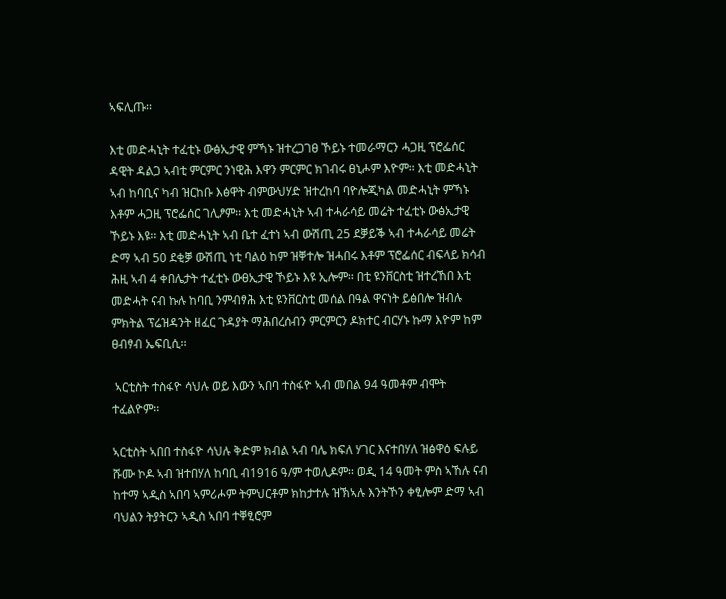ኣፍሊጡ፡፡

እቲ መድሓኒት ተፈቲኑ ውፅኢታዊ ምኻኑ ዝተረጋገፀ ኾይኑ ተመራማርን ሓጋዚ ፕሮፌሰር ዳዊት ዳልጋ ኣብቲ ምርምር ንነዊሕ እዋን ምርምር ክገብሩ ፀኒሖም እዮም፡፡ እቲ መድሓኒት ኣብ ከባቢና ካብ ዝርከቡ እፅዋት ብምውህሃድ ዝተረከባ ባዮሎጂካል መድሓኒት ምኻኑ እቶም ሓጋዚ ፕሮፌሰር ገሊፆም፡፡ እቲ መድሓኒት ኣብ ተሓራሳይ መሬት ተፈቲኑ ውፅኢታዊ ኾይኑ እዩ፡፡ እቲ መድሓኒት ኣብ ቤተ ፈተነ ኣብ ውሽጢ 25 ደቓይቕ ኣብ ተሓራሳይ መሬት ድማ ኣብ 50 ደቂቓ ውሽጢ ነቲ ባልዕ ከም ዝቐተሎ ዝሓበሩ እቶም ፕሮፌሰር ብፍላይ ክሳብ ሕዚ ኣብ 4 ቀበሌታት ተፈቲኑ ውፀኢታዊ ኾይኑ እዩ ኢሎም፡፡ በቲ ዩንቨርስቲ ዝተረኸበ እቲ መድሓት ናብ ኩሉ ከባቢ ንምብፃሕ እቲ ዩንቨርስቲ መሰል በዓል ዋናነት ይፅበሎ ዝብሉ ምክትል ፕሬዝዳንት ዘፈር ጉዳያት ማሕበረሰብን ምርምርን ዶክተር ብርሃኑ ኩማ እዮም ከም ፀብፃብ ኤፍቢሲ፡፡

 ኣርቲስት ተስፋዮ ሳህሉ ወይ እውን ኣበባ ተስፋዮ ኣብ መበል 94 ዓመቶም ብሞት ተፈልዮም፡፡

ኣርቲስት ኣበበ ተስፋዮ ሳህሉ ቅድም ክብል ኣብ ባሌ ክፍለ ሃገር እናተበሃለ ዝፅዋዕ ፍሉይ ሹሙ ኮዶ ኣብ ዝተበሃለ ከባቢ ብ1916 ዓ/ም ተወሊዶም፡፡ ወዲ 14 ዓመት ምስ ኣኸሉ ናብ ከተማ ኣዲስ ኣበባ ኣምሪሖም ትምህርቶም ክከታተሉ ዝኽኣሉ እንትኾን ቀፂሎም ድማ ኣብ ባህልን ትያትርን ኣዲስ ኣበባ ተቐፂሮም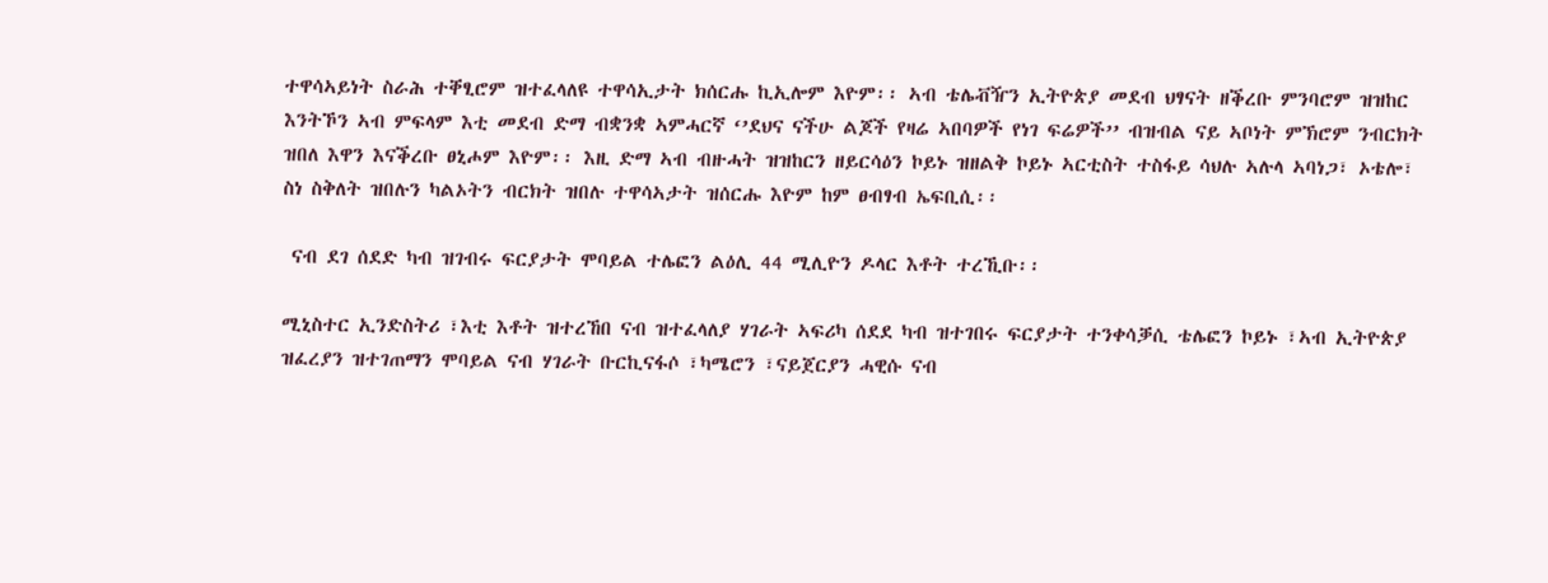ተዋሳኣይነት ስራሕ ተቐፂሮም ዝተፈላለዩ ተዋሳኢታት ክሰርሑ ኪኢሎም እዮም፡፡ ኣብ ቴሌቭዥን ኢትዮጵያ መደብ ህፃናት ዘቕረቡ ምንባሮም ዝዝከር እንትኾን ኣብ ምፍላም እቲ መደብ ድማ ብቋንቋ ኣምሓርኛ ‘’ደህና ናችሁ ልጆች የዛሬ ኣበባዎች የነገ ፍሬዎች’’ ብዝብል ናይ ኣቦነት ምኽሮም ንብርክት ዝበለ እዋን እናቕረቡ ፀኒሖም እዮም፡፡ እዚ ድማ ኣብ ብዙሓት ዝዝከርን ዘይርሳዕን ኮይኑ ዝዘልቅ ኮይኑ ኣርቲስት ተስፋይ ሳህሉ ኣሉላ ኣባነጋ፣ ኦቴሎ፣ ስነ ስቅለት ዝበሉን ካልኦትን ብርክት ዝበሉ ተዋሳኣታት ዝሰርሑ እዮም ከም ፀብፃብ ኤፍቢሲ፡፡

 ናብ ደገ ሰደድ ካብ ዝገብሩ ፍርያታት ሞባይል ተሌፎን ልዕሊ 44 ሚሊዮን ዶላር እቶት ተረኺቡ፡፡

ሚኒስተር ኢንድስትሪ ፣እቲ እቶት ዝተረኸበ ናብ ዝተፈላለያ ሃገራት ኣፍሪካ ሰደደ ካብ ዝተገበሩ ፍርያታት ተንቀሳቓሲ ቴሌፎን ኮይኑ ፣ኣብ ኢትዮጵያ ዝፈረያን ዝተገጠማን ሞባይል ናብ ሃገራት ቡርኪናፋሶ ፣ካሜሮን ፣ናይጀርያን ሓዊሱ ናብ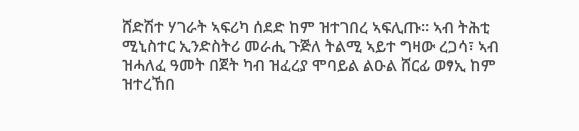ሸድሽተ ሃገራት ኣፍሪካ ሰደድ ከም ዝተገበረ ኣፍሊጡ፡፡ ኣብ ትሕቲ ሚኒስተር ኢንድስትሪ መራሒ ጉጅለ ትልሚ ኣይተ ግዛው ረጋሳ፣ ኣብ ዝሓለፈ ዓመት በጀት ካብ ዝፈረያ ሞባይል ልዑል ሸርፊ ወፃኢ ከም ዝተረኸበ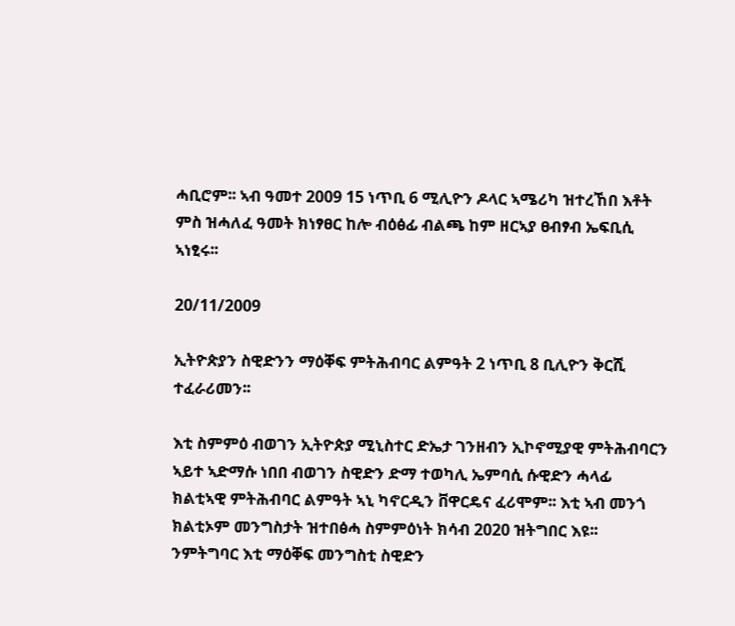ሓቢሮም፡፡ ኣብ ዓመተ 2009 15 ነጥቢ 6 ሚሊዮን ዶላር ኣሜሪካ ዝተረኸበ እቶት ምስ ዝሓለፈ ዓመት ክነፃፀር ከሎ ብዕፅፊ ብልጫ ከም ዘርኣያ ፀብፃብ ኤፍቢሲ ኣነፂሩ፡፡

20/11/2009

ኢትዮጵያን ስዊድንን ማዕቐፍ ምትሕብባር ልምዓት 2 ነጥቢ 8 ቢሊዮን ቅርሺ ተፈራሪመን፡፡

እቲ ስምምዕ ብወገን ኢትዮጵያ ሚኒስተር ድኤታ ገንዘብን ኢኮኖሚያዊ ምትሕብባርን ኣይተ ኣድማሱ ነበበ ብወገን ስዊድን ድማ ተወካሊ ኤምባሲ ሱዊድን ሓላፊ ክልቲኣዊ ምትሕብባር ልምዓት ኣኒ ካኖርዲን ቨዋርዴና ፈሪሞም፡፡ እቲ ኣብ መንጎ ክልቲኦም መንግስታት ዝተበፅሓ ስምምዕነት ክሳብ 2020 ዝትግበር እዩ፡፡ ንምትግባር እቲ ማዕቐፍ መንግስቲ ስዊድን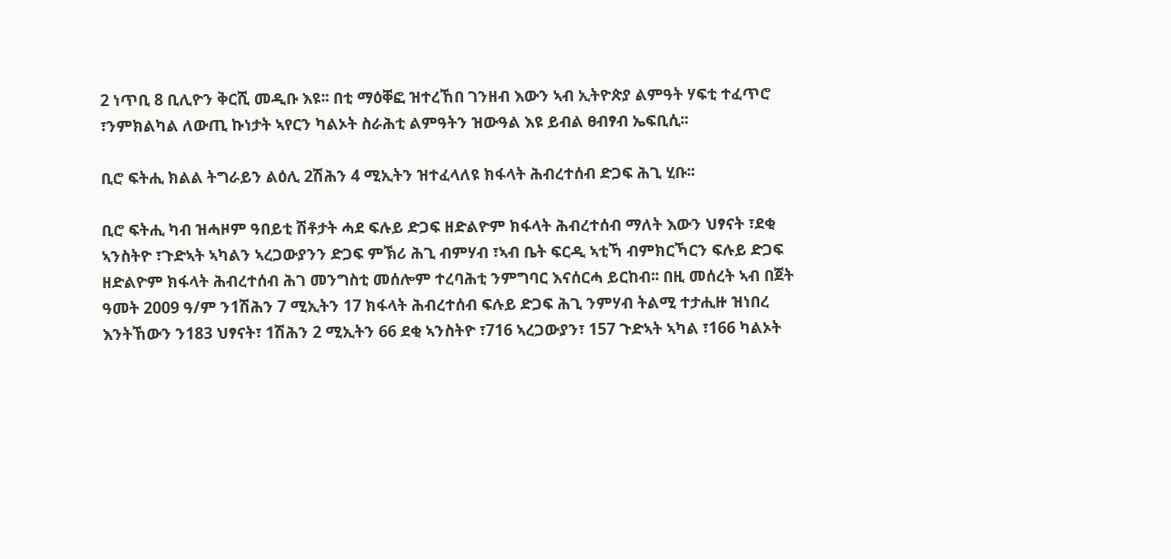2 ነጥቢ 8 ቢሊዮን ቅርሺ መዲቡ እዩ፡፡ በቲ ማዕቐፎ ዝተረኸበ ገንዘብ እውን ኣብ ኢትዮጵያ ልምዓት ሃፍቲ ተፈጥሮ ፣ንምክልካል ለውጢ ኩነታት ኣየርን ካልኦት ስራሕቲ ልምዓትን ዝውዓል እዩ ይብል ፀብፃብ ኤፍቢሲ፡፡

ቢሮ ፍትሒ ክልል ትግራይን ልዕሊ 2ሽሕን 4 ሚኢትን ዝተፈላለዩ ክፋላት ሕብረተሰብ ድጋፍ ሕጊ ሂቡ፡፡

ቢሮ ፍትሒ ካብ ዝሓዞም ዓበይቲ ሽቶታት ሓደ ፍሉይ ድጋፍ ዘድልዮም ክፋላት ሕብረተሰብ ማለት እውን ህፃናት ፣ደቂ ኣንስትዮ ፣ጉድኣት ኣካልን ኣረጋውያንን ድጋፍ ምኽሪ ሕጊ ብምሃብ ፣ኣብ ቤት ፍርዲ ኣቲኻ ብምክርኻርን ፍሉይ ድጋፍ ዘድልዮም ክፋላት ሕብረተሰብ ሕገ መንግስቲ መሰሎም ተረባሕቲ ንምግባር እናሰርሓ ይርከብ፡፡ በዚ መሰረት ኣብ በጀት ዓመት 2009 ዓ/ም ን1ሽሕን 7 ሚኢትን 17 ክፋላት ሕብረተሰብ ፍሉይ ድጋፍ ሕጊ ንምሃብ ትልሚ ተታሒዙ ዝነበረ እንትኸውን ን183 ህፃናት፣ 1ሽሕን 2 ሚኢትን 66 ደቂ ኣንስትዮ ፣716 ኣረጋውያን፣ 157 ጉድኣት ኣካል ፣166 ካልኦት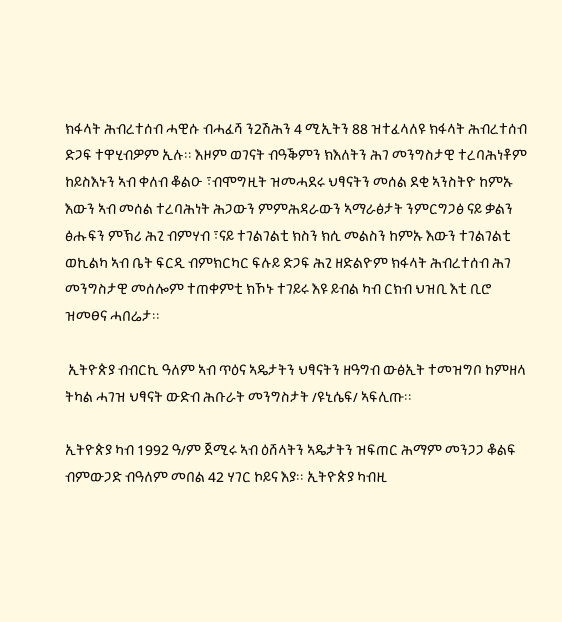ክፋላት ሕብረተሰብ ሓዊሱ ብሓፈሻ ን2ሽሕን 4 ሚኢትን 88 ዝተፈላለዩ ክፋላት ሕብረተሰብ ድጋፍ ተዋሂብዎም ኢሉ፡፡ እዞም ወገናት ብዓቕምን ክእለትን ሕገ መንግስታዊ ተረባሕነቶም ከይስእኑን ኣብ ቀለብ ቆልዑ ፣ብሞግዚት ዝመሓደሩ ህፃናትን መሰል ደቂ ኣንስትዮ ከምኡ እውን ኣብ መሰል ተረባሕነት ሕጋውን ምምሕዳራውን ኣማራፅታት ንምርግጋፅ ናይ ቃልን ፅሑፍን ምኽሪ ሕጊ ብምሃብ ፣ናይ ተገልገልቲ ክስን ክሲ መልስን ከምኡ እውን ተገልገልቲ ወኪልካ ኣብ ቤት ፍርዲ ብምክርካር ፍሉይ ድጋፍ ሕጊ ዘድልዮም ክፋላት ሕብረተሰብ ሕገ መንግስታዊ መሰሎም ተጠቀምቲ ክኾኑ ተገይሩ እዩ ይብል ካብ ርክብ ህዝቢ እቲ ቢሮ ዝመፀና ሓበሬታ፡፡

 ኢትዮጵያ ብብርኪ ዓለም ኣብ ጥዕና ኣዴታትን ህፃናትን ዘዓግብ ውፅኢት ተመዝግቦ ከምዘላ ትካል ሓገዝ ህፃናት ውድብ ሕቡራት መንግስታት /ዩኒሴፍ/ ኣፍሊጡ፡፡

ኢትዮጵያ ካብ 1992 ዓ/ም ጀሚሩ ኣብ ዕሸላትን ኣዴታትን ዝፍጠር ሕማም መንጋጋ ቆልፍ ብምውጋድ ብዓለም መበል 42 ሃገር ኮይና እያ፡፡ ኢትዮጵያ ካብዚ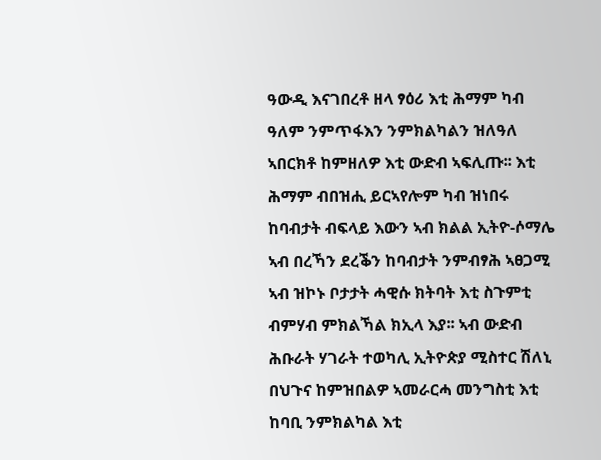ዓውዲ እናገበረቶ ዘላ ፃዕሪ እቲ ሕማም ካብ ዓለም ንምጥፋእን ንምክልካልን ዝለዓለ ኣበርክቶ ከምዘለዎ እቲ ውድብ ኣፍሊጡ፡፡ እቲ ሕማም ብበዝሒ ይርኣየሎም ካብ ዝነበሩ ከባብታት ብፍላይ እውን ኣብ ክልል ኢትዮ-ሶማሌ ኣብ በረኻን ደረቕን ከባብታት ንምብፃሕ ኣፀጋሚ ኣብ ዝኮኑ ቦታታት ሓዊሱ ክትባት እቲ ስጉምቲ ብምሃብ ምክልኻል ክኢላ እያ፡፡ ኣብ ውድብ ሕቡራት ሃገራት ተወካሊ ኢትዮጵያ ሚስተር ሽለኒ በህጉና ከምዝበልዎ ኣመራርሓ መንግስቲ እቲ ከባቢ ንምክልካል እቲ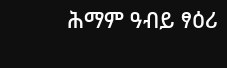ሕማም ዓብይ ፃዕሪ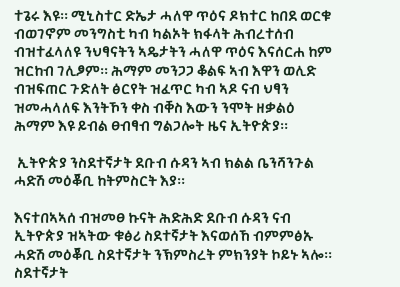ተጌሩ እዩ፡፡ ሚኒስተር ድኤታ ሓለዋ ጥዕና ዶክተር ከበደ ወርቁ ብወገኖም መንግስቲ ካብ ካልኦት ክፋላት ሕብረተሰብ ብዝተፈላለዩ ንህፃናትን ኣዴታትን ሓለዋ ጥዕና እናሰርሐ ከም ዝርከብ ገሊፆም፡፡ ሕማም መንጋጋ ቆልፍ ኣብ እዋን ወሊድ ብዝፍጠር ጉድለት ፅርየት ዝፈጥር ካብ ኣዶ ናብ ህፃን ዝመሓላለፍ እንትኾን ቀስ ብቐስ እውን ንሞት ዘቃልዕ ሕማም እዩ ይብል ፀብፃብ ግልጋሎት ዜና ኢትዮጵያ፡፡

 ኢትዮጵያ ንስደተኛታት ደቡብ ሱዳን ኣብ ክልል ቤንሻንጉል ሓድሽ መዕቖቢ ከትምስርት እያ፡፡

እናተበኣኣሰ ብዝመፀ ኩናት ሕድሕድ ደቡብ ሱዳን ናብ ኢትዮጵያ ዝኣትው ቁፅሪ ስደተኛታት እናወሰኸ ብምምፅኡ ሓድሽ መዕቖቢ ስደተኛታት ንኽምስረት ምክንያት ኮይኑ ኣሎ፡፡ ስደተኛታት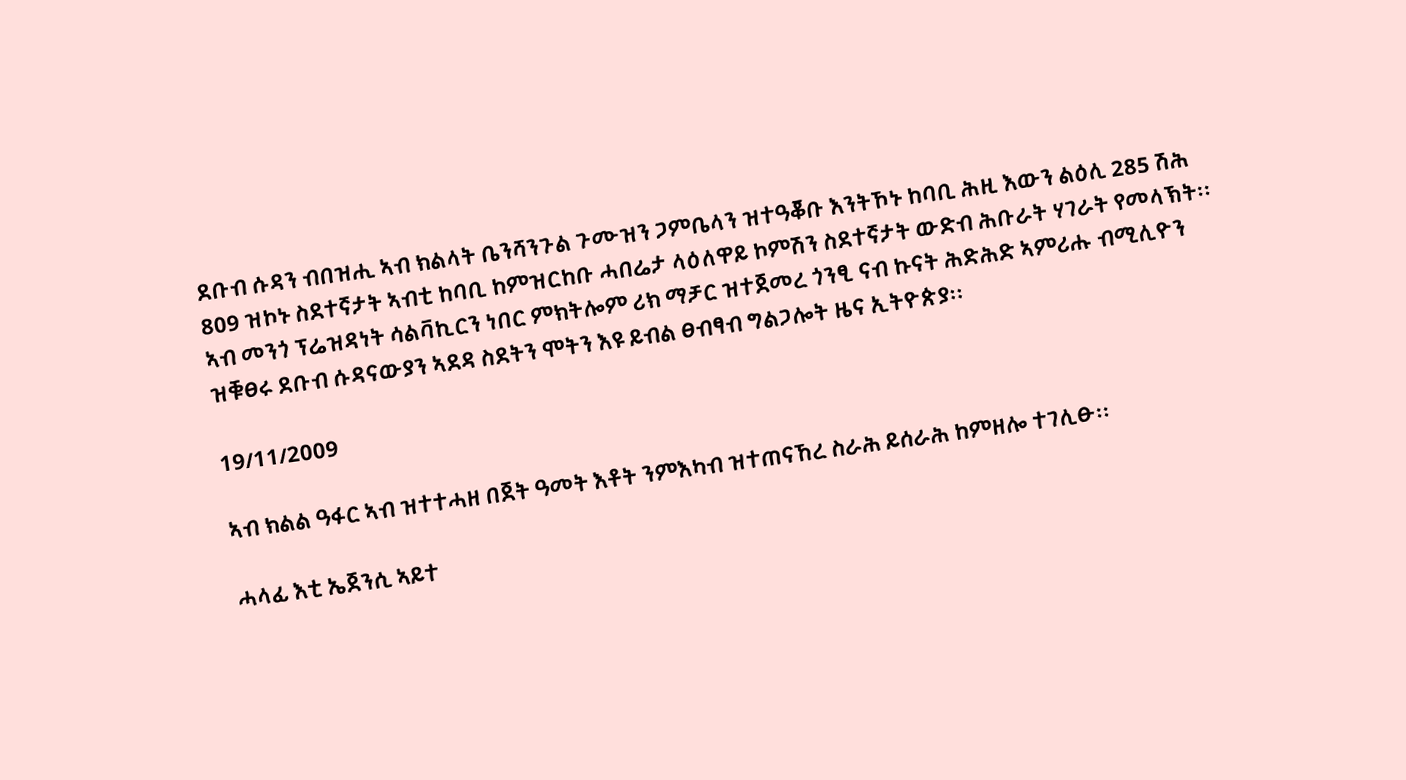ደቡብ ሱዳን ብበዝሒ ኣብ ክልላት ቤንሻንጉል ጉሙዝን ጋምቤላን ዝተዓቖቡ እንትኾኑ ከባቢ ሕዚ እውን ልዕሊ 285 ሽሕ 809 ዝኮኑ ስደተኛታት ኣብቲ ከባቢ ከምዝርከቡ ሓበሬታ ላዕለዋይ ኮምሽን ስደተኛታት ውድብ ሕቡራት ሃገራት የመላኽት፡፡ ኣብ መንጎ ፕሬዝዳነት ሳልቫኪርን ነበር ምክትሎም ሪክ ማቻር ዝተጀመረ ጎንፂ ናብ ኩናት ሕድሕድ ኣምሪሑ ብሚሊዮን ዝቑፀሩ ደቡብ ሱዳናውያን ኣደዳ ስደትን ሞትን እዩ ይብል ፀብፃብ ግልጋሎት ዜና ኢትዮጵያ፡፡

19/11/2009

ኣብ ክልል ዓፋር ኣብ ዝተተሓዘ በጀት ዓመት እቶት ንምእካብ ዝተጠናኸረ ስራሕ ይሰራሕ ከምዘሎ ተገሊፁ፡፡

ሓላፊ እቲ ኤጀንሲ ኣይተ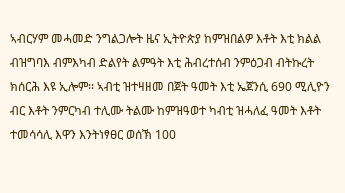ኣብርሃም መሓመድ ንግልጋሎት ዜና ኢትዮጵያ ከምዝበልዎ እቶት እቲ ክልል ብዝግባእ ብምእካብ ድልየት ልምዓት እቲ ሕብረተሰብ ንምዕጋብ ብትኩረት ክሰርሕ እዩ ኢሎም፡፡ ኣብቲ ዝተዛዘመ በጀት ዓመት እቲ ኤጀንሲ 690 ሚሊዮን ብር እቶት ንምርካብ ተሊሙ ትልሙ ከምዝዓወተ ካብቲ ዝሓለፈ ዓመት እቶት ተመሳሳሊ እዋን እንትነፃፀር ወሰኽ 100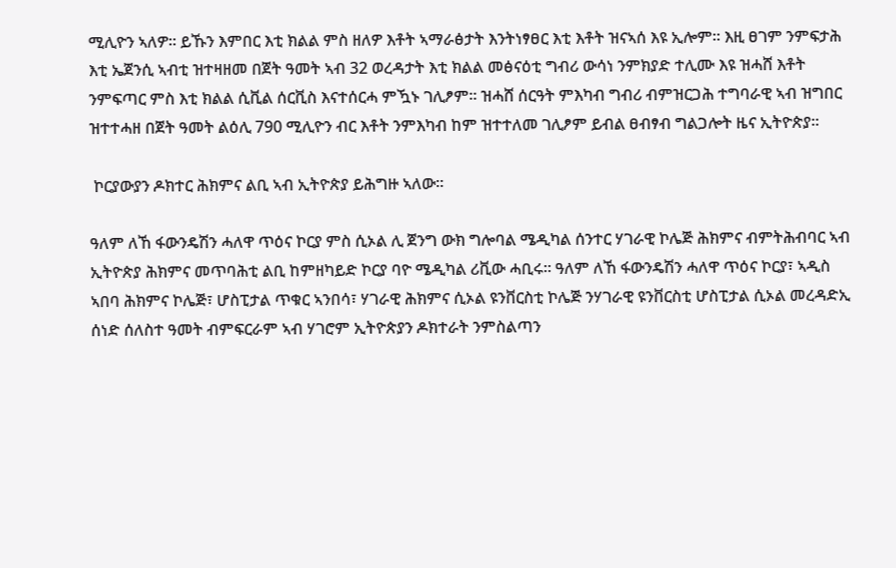ሚሊዮን ኣለዎ፡፡ ይኹን እምበር እቲ ክልል ምስ ዘለዎ እቶት ኣማራፅታት እንትነፃፀር እቲ እቶት ዝናኣሰ እዩ ኢሎም፡፡ እዚ ፀገም ንምፍታሕ እቲ ኤጀንሲ ኣብቲ ዝተዛዘመ በጀት ዓመት ኣብ 32 ወረዳታት እቲ ክልል መፅናዕቲ ግብሪ ውሳነ ንምክያድ ተሊሙ እዩ ዝሓሸ እቶት ንምፍጣር ምስ እቲ ክልል ሲቪል ሰርቪስ እናተሰርሓ ምዃኑ ገሊፆም፡፡ ዝሓሸ ሰርዓት ምእካብ ግብሪ ብምዝርጋሕ ተግባራዊ ኣብ ዝግበር ዝተተሓዘ በጀት ዓመት ልዕሊ 790 ሚሊዮን ብር እቶት ንምእካብ ከም ዝተተለመ ገሊፆም ይብል ፀብፃብ ግልጋሎት ዜና ኢትዮጵያ፡፡

 ኮርያውያን ዶክተር ሕክምና ልቢ ኣብ ኢትዮጵያ ይሕግዙ ኣለው፡፡

ዓለም ለኸ ፋውንዴሽን ሓለዋ ጥዕና ኮርያ ምስ ሲኦል ሊ ጀንግ ውክ ግሎባል ሜዲካል ሰንተር ሃገራዊ ኮሌጅ ሕክምና ብምትሕብባር ኣብ ኢትዮጵያ ሕክምና መጥባሕቲ ልቢ ከምዘካይድ ኮርያ ባዮ ሜዲካል ሪቪው ሓቢሩ፡፡ ዓለም ለኸ ፋውንዴሽን ሓለዋ ጥዕና ኮርያ፣ ኣዲስ ኣበባ ሕክምና ኮሌጅ፣ ሆስፒታል ጥቁር ኣንበሳ፣ ሃገራዊ ሕክምና ሲኦል ዩንቨርስቲ ኮሌጅ ንሃገራዊ ዩንቨርስቲ ሆስፒታል ሲኦል መረዳድኢ ሰነድ ሰለስተ ዓመት ብምፍርራም ኣብ ሃገሮም ኢትዮጵያን ዶክተራት ንምስልጣን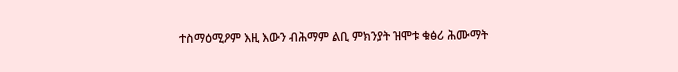ተስማዕሚዖም እዚ እውን ብሕማም ልቢ ምክንያት ዝሞቱ ቁፅሪ ሕሙማት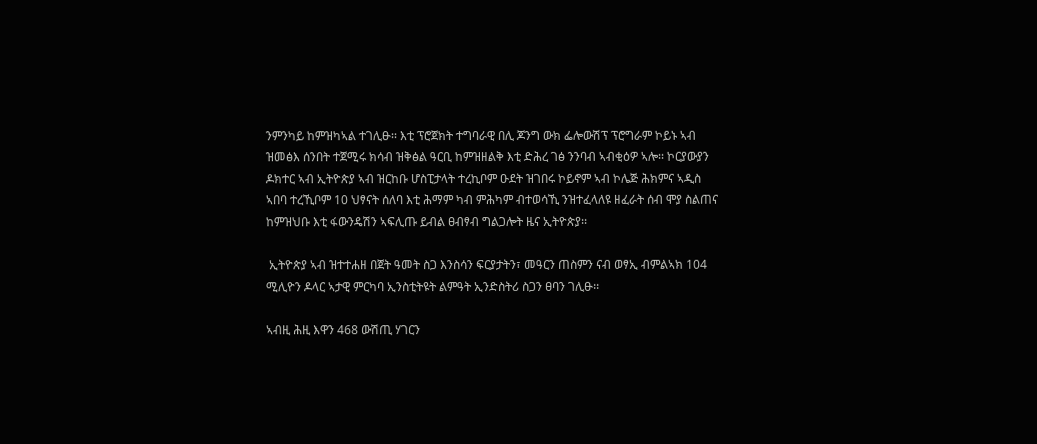ንምንካይ ከምዝካኣል ተገሊፁ፡፡ እቲ ፕሮጀክት ተግባራዊ በሊ ጆንግ ውክ ፌሎውሽፕ ፕሮግራም ኮይኑ ኣብ ዝመፅእ ሰንበት ተጀሚሩ ክሳብ ዝቅፅል ዓርቢ ከምዝዘልቅ እቲ ድሕረ ገፅ ንንባብ ኣብቂዕዎ ኣሎ፡፡ ኮርያውያን ዶክተር ኣብ ኢትዮጵያ ኣብ ዝርከቡ ሆስፒታላት ተረኪቦም ዑደት ዝገበሩ ኮይኖም ኣብ ኮሌጅ ሕክምና ኣዲስ ኣበባ ተረኺቦም 10 ህፃናት ሰለባ እቲ ሕማም ካብ ምሕካም ብተወሳኺ ንዝተፈላለዩ ዘፈራት ሰብ ሞያ ስልጠና ከምዝህቡ እቲ ፋውንዴሽን ኣፍሊጡ ይብል ፀብፃብ ግልጋሎት ዜና ኢትዮጵያ፡፡

 ኢትዮጵያ ኣብ ዝተተሐዘ በጀት ዓመት ስጋ እንስሳን ፍርያታትን፣ መዓርን ጠስምን ናብ ወፃኢ ብምልኣክ 104 ሚሊዮን ዶላር ኣታዊ ምርካባ ኢንስቲትዩት ልምዓት ኢንድስትሪ ስጋን ፀባን ገሊፁ፡፡

ኣብዚ ሕዚ እዋን 468 ውሽጢ ሃገርን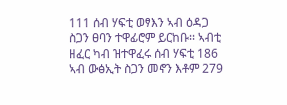111 ሰብ ሃፍቲ ወፃእን ኣብ ዕዳጋ ስጋን ፀባን ተዋፊሮም ይርከቡ፡፡ ኣብቲ ዘፈር ካብ ዝተዋፈሩ ሰብ ሃፍቲ 186 ኣብ ውፅኢት ስጋን መኖን እቶም 279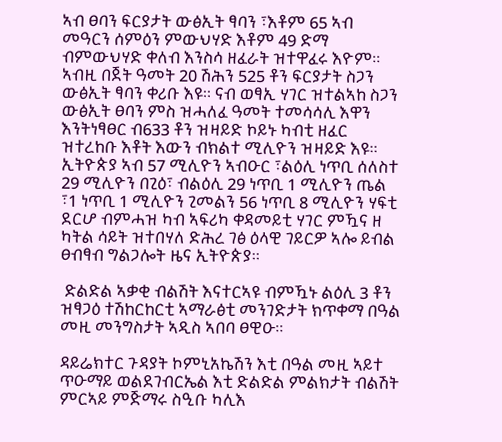ኣብ ፀባን ፍርያታት ውፅኢት ፃባን ፣እቶም 65 ኣብ መዓርን ሰምዕን ምውህሃድ እቶም 49 ድማ ብምውህሃድ ቀለብ እንስሳ ዘፈራት ዝተዋፈሩ እዮም፡፡ ኣብዚ በጀት ዓመት 20 ሽሕን 525 ቶን ፍርያታት ስጋን ውፅኢት ፃባን ቀሪቡ እዩ፡፡ ናብ ወፃኢ ሃገር ዝተልኣከ ስጋን ውፅኢት ፀባን ምስ ዝሓለፈ ዓመት ተመሳሳሊ እዋን እንትነፃፀር ብ633 ቶን ዝዛይድ ኮይኑ ካብቲ ዘፈር ዝተረከቡ እቶት እውን ብክልተ ሚሊዮን ዝዛይድ እዩ፡፡ ኢትዮጵያ ኣብ 57 ሚሊዮን ኣብዑር ፣ልዕሊ ነጥቢ ሰለስተ 29 ሚሊዮን በጊዕ፣ ብልዕሊ 29 ነጥቢ 1 ሚሊዮን ጤል ፣1 ነጥቢ 1 ሚሊዮን ጊመልን 56 ነጥቢ 8 ሚሊዮን ሃፍቲ ደርሆ ብምሓዝ ካብ ኣፍሪካ ቀዳመይቲ ሃገር ምዃና ዘ ካትል ሳይት ዝተበሃለ ድሕረ ገፅ ዕላዊ ገይርዎ ኣሎ ይብል ፀብፃብ ግልጋሎት ዜና ኢትዮጵያ፡፡

 ድልድል ኣቃቂ ብልሽት እናተርኣዩ ብምዃኑ ልዕሊ 3 ቶን ዝፃጋዕ ተሽከርከርቲ ኣማራፅቲ መንገድታት ክጥቀማ በዓል መዚ መንግስታት ኣዲስ ኣበባ ፀዊዑ፡፡

ዳይሬክተር ጉዳያት ኮምኒአኬሽን እቲ በዓል መዚ ኣይተ ጥዑማይ ወልደገብርኤል እቲ ድልድል ምልክታት ብልሽት ምርኣይ ምጅማሩ ስዒቡ ካሊእ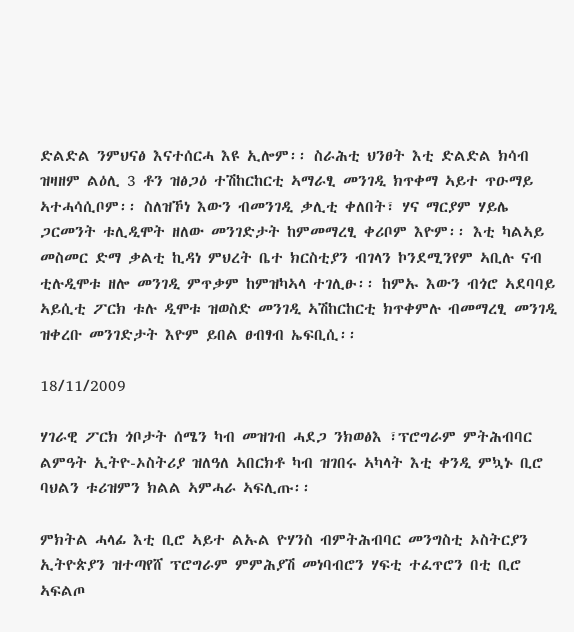ድልድል ንምህናፅ እናተሰርሓ እዩ ኢሎም፡፡ ስራሕቲ ህንፀት እቲ ድልድል ክሳብ ዝዛዘም ልዕሊ 3 ቶን ዝፅጋዕ ተሽከርከርቲ ኣማራፂ መንገዲ ክጥቀማ ኣይተ ጥዑማይ ኣተሓሳሲቦም፡፡ ስለዝኾነ እውን ብመንገዲ ቃሊቲ ቀለበት፣ ሃና ማርያም ሃይሌ ጋርመንት ቱሊዲሞት ዘለው መንገድታት ከምመማረፂ ቀሪቦም እዮም፡፡ እቲ ካልኣይ መስመር ድማ ቃልቲ ኪዳነ ምህረት ቤተ ክርስቲያን ብገላን ኮንደሚንየም ኣቢሉ ናብ ቲሉዲሞቱ ዘሎ መንገዲ ምጥቃም ከምዝካኣላ ተገሊፁ፡፡ ከምኡ እውን ብጎሮ ኣደባባይ ኣይሲቲ ፖርክ ቱሉ ዲሞቱ ዝወስድ መንገዲ ኣሽከርከርቲ ክጥቀምሉ ብመማረፂ መንገዲ ዝቀረቡ መንገድታት እዮም ይበል ፀብፃብ ኤፍቢሲ፡፡

18/11/2009

ሃገራዊ ፖርክ ጎቦታት ሰሜን ካብ መዝገብ ሓደጋ ንክወፅእ ፣ፕሮግራም ምትሕብባር ልምዓት ኢትዮ-ኦስትሪያ ዝለዓለ ኣበርክቶ ካብ ዝገበሩ ኣካላት እቲ ቀንዲ ምኳኑ ቢሮ ባህልን ቱሪዝምን ክልል ኣምሓራ ኣፍሊጡ፡፡

ምክትል ሓላፊ እቲ ቢሮ ኣይተ ልኡል ዮሃንስ ብምትሕብባር መንግስቲ ኦስትርያን ኢትዮጵያን ዝተጣየሸ ፕሮግራም ምምሕያሽ መነባብሮን ሃፍቲ ተፈጥሮን በቲ ቢሮ ኣፍልጦ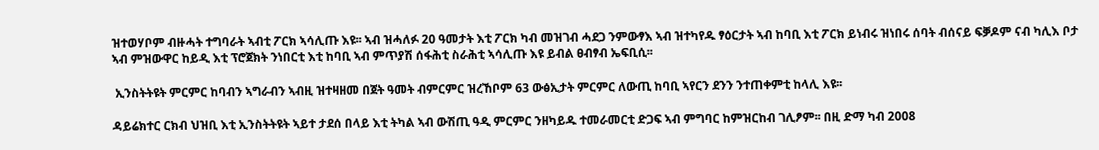ዝተወሃቦም ብዙሓት ተግባራት ኣብቲ ፖርክ ኣሳሊጡ እዩ፡፡ ኣብ ዝሓለፉ 20 ዓመታት እቲ ፖርክ ካብ መዝገብ ሓደጋ ንምውፃእ ኣብ ዝተካየዱ ፃዕርታት ኣብ ከባቢ እቲ ፖርክ ይነብሩ ዝነበሩ ሰባት ብሰናይ ፍቓዶም ናብ ካሊእ ቦታ ኣብ ምዝውዋር ከይዲ እቲ ፕሮጀክት ንነበርቲ እቲ ከባቢ ኣብ ምጥያሽ ሰፋሕቲ ስራሕቲ ኣሳሊጡ እዩ ይብል ፀብፃብ ኤፍቢሲ፡፡

 ኢንስትትዩት ምርምር ከባብን ኣግራብን ኣብዚ ዝተዛዘመ በጀት ዓመት ብምርምር ዝረኸቦም 63 ውፅኢታት ምርምር ለውጢ ከባቢ ኣየርን ደንን ንተጠቀምቲ ከላሊ እዩ፡፡

ዳይሬክተር ርክብ ህዝቢ እቲ ኢንስትትዩት ኣይተ ታደሰ በላይ እቲ ትካል ኣብ ውሽጢ ዓዲ ምርምር ንዘካይዱ ተመራመርቲ ድጋፍ ኣብ ምግባር ከምዝርከብ ገሊፆም፡፡ በዚ ድማ ካብ 2008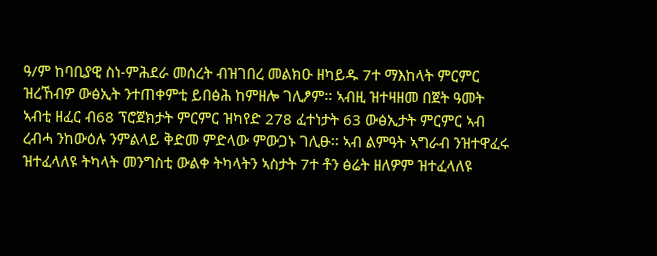ዓ/ም ከባቢያዊ ስነ-ምሕደራ መሰረት ብዝገበረ መልክዑ ዘካይዱ 7ተ ማእከላት ምርምር ዝረኸብዎ ውፅኢት ንተጠቀምቲ ይበፅሕ ከምዘሎ ገሊፆም፡፡ ኣብዚ ዝተዛዘመ በጀት ዓመት ኣብቲ ዘፈር ብ68 ፕሮጀክታት ምርምር ዝካየድ 278 ፈተነታት 63 ውፅኢታት ምርምር ኣብ ረብሓ ንከውዕሉ ንምልላይ ቅድመ ምድላው ምውጋኑ ገሊፁ፡፡ ኣብ ልምዓት ኣግራብ ንዝተዋፈሩ ዝተፈላለዩ ትካላት መንግስቲ ውልቀ ትካላትን ኣስታት 7ተ ቶን ፅሬት ዘለዎም ዝተፈላለዩ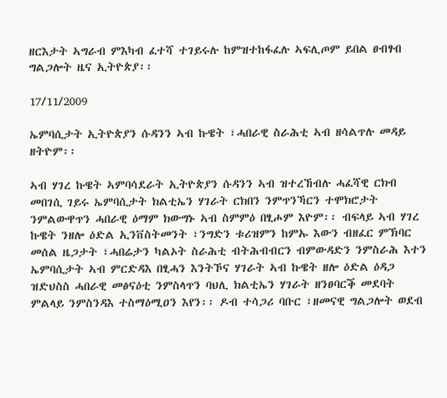ዘርእታት ኣግራብ ምእካብ ፈተሻ ተገይሩሉ ከምዝተከፋፈሉ ኣፍሊጦም ይበል ፀብፃብ ግልጋሎት ዜና ኢትዮጵያ፡፡

17/11/2009

ኤምባሲታት ኢትዮጵያን ሱዳንን ኣብ ኩዌት ፣ሓበራዊ ስራሕቲ ኣብ ዘሳልጥሉ መዳይ ዘትዮም፡፡

ኣብ ሃገረ ኩዌት ኣምባሳደራት ኢትዮጵያን ሱዳንን ኣብ ዝተረኸብሉ ሓፈሻዊ ርክብ መበገሲ ገይሩ ኤምባሲታት ክልቲኤን ሃገራት ርክበን ንምጥንኻርን ተሞክሮታት ንምልውዋጥን ሓበራዊ ዕማም ክውግኑ ኣብ ስምምዕ በፂሖም እዮም፡፡ ብፍላይ ኣብ ሃገረ ኩዌት ንዘሎ ዕድል ኢንቨስትመንት ፣ንግድን ቱሪዝምን ከምኡ እውን ብዘፈር ምኽባር መሰል ዜጋታት ፣ሓበሬታን ካልኦት ስራሕቲ ብትሕብብርን ብምውዳድን ንምስራሕ እተን ኤምባሲታት ኣብ ምርድዳእ በፂሓን እንትኾና ሃገራት ኣብ ኩዌት ዘሎ ዕድል ዕዳጋ ዝድህስስ ሓበራዊ መፅናዕቲ ንምስላጥን ባህሊ ክልቲኤን ሃገራት ዘንፀባርቕ መደባት ምልላይ ንምስንዳእ ተስማዕሚዐን እየን፡፡ ዶብ ተሳጋሪ ባቡር ፣ዘመናዊ ግልጋሎት ወደብ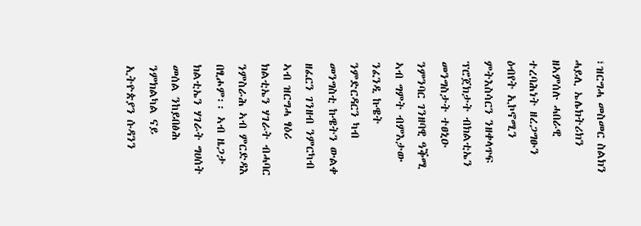፣ዝርግሓ መስመር ስልክን ሓይሊ ኤሌክትሪክን ዘኣምሰሉ ሓበራዊ ተረባሕነት ዘረጋግፁን ዕብየት ኢኮኖሚን ምትእስሳርን ንዘቀላጥፍ ፕሮጀክታት ብክልቲኤን መንግስታት ተፀኒዑ ንምንባር ገንዘባዊ ዓቕሚ ኣብ ግምት ብምእታው ንፈንዲ ኩዌት ንምድርዳርን ካብ መንግስቲ ኩዌትን ውልቀ ዘፈርን ገንዘብ ንምርካብ ኣብ ዝርግሓ ፃዕሪ ክልቲኤን ሃገራት ብሓባር ንምስራሕ ኣብ ምርድዳእ በፂሖም፡፡ ኣብ ዜጋታ ክልቲኤን ሃገራት ግሀሰት መሰል ንከይበፅሕ ንምክልካል ናይ ኢትዮጵያን ሱዳንን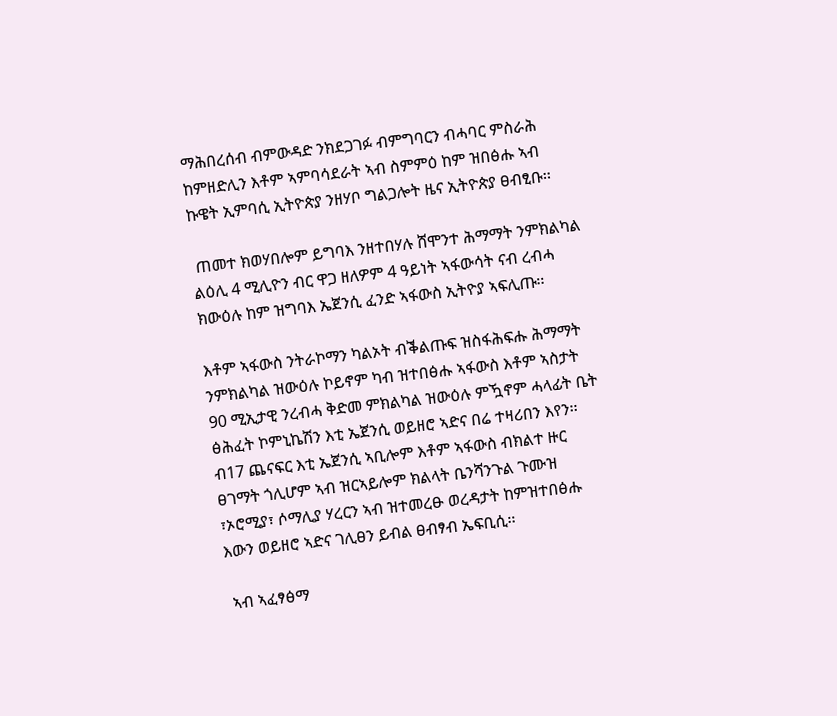ማሕበረሰብ ብምውዳድ ንክደጋገፉ ብምግባርን ብሓባር ምስራሕ ከምዘድሊን እቶም ኣምባሳደራት ኣብ ስምምዕ ከም ዝበፅሑ ኣብ ኩዌት ኢምባሲ ኢትዮጵያ ንዘሃቦ ግልጋሎት ዜና ኢትዮጵያ ፀብፂቡ፡፡

 ጠመተ ክወሃበሎም ይግባእ ንዘተበሃሉ ሸሞንተ ሕማማት ንምክልካል ልዕሊ 4 ሚሊዮን ብር ዋጋ ዘለዎም 4 ዓይነት ኣፋውሳት ናብ ረብሓ ክውዕሉ ከም ዝግባእ ኤጀንሲ ፈንድ ኣፋውስ ኢትዮያ ኣፍሊጡ፡፡

እቶም ኣፋውስ ንትራኮማን ካልኦት ብቕልጡፍ ዝስፋሕፍሑ ሕማማት ንምክልካል ዝውዕሉ ኮይኖም ካብ ዝተበፅሑ ኣፋውስ እቶም ኣስታት 90 ሚኢታዊ ንረብሓ ቅድመ ምክልካል ዝውዕሉ ምዃኖም ሓላፊት ቤት ፅሕፈት ኮምኒኬሽን እቲ ኤጀንሲ ወይዘሮ ኣድና በሬ ተዛሪበን እየን፡፡ ብ17 ጨናፍር እቲ ኤጀንሲ ኣቢሎም እቶም ኣፋውስ ብክልተ ዙር ፀገማት ጎሊሆም ኣብ ዝርኣይሎም ክልላት ቤንሻንጉል ጉሙዝ ፣ኦሮሚያ፣ ሶማሊያ ሃረርን ኣብ ዝተመረፁ ወረዳታት ከምዝተበፅሑ እውን ወይዘሮ ኣድና ገሊፀን ይብል ፀብፃብ ኤፍቢሲ፡፡

 ኣብ ኣፈፃፅማ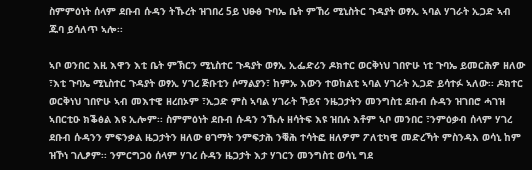ስምምዕነት ሰላም ደቡብ ሱዳን ትኹረት ዝገበረ 5ይ ህፁፅ ጉባኤ ቤት ምኸሪ ሚኒስትር ጉዳያት ወፃኢ ኣባል ሃገራት ኢጋድ ኣብ ጁባ ይሳለጥ ኣሎ፡፡

ኣቦ ወንበር እዚ እዋን እቲ ቤት ምኽርን ሚኒስተር ጉዳያት ወፃኢ ኢፌድሪን ዶክተር ወርቅነህ ገበዮሁ ነቲ ጉባኤ ይመርሕዎ ዘለው ፣እቲ ጉባኤ ሚኒስተር ጉዳያት ወፃኢ ሃገረ ጅቡቲን ሶማልያን፣ ከምኡ እውን ተወከልቲ ኣባል ሃገራት ኢጋድ ይሳተፉ ኣለው፡፡ ዶክተር ወርቅነህ ገበዮሁ ኣብ መእተዊ ዘረበኦም ፣ኢጋድ ምስ ኣባል ሃገራት ኾይና ንዜጋታትን መንግስቲ ደቡብ ሱዳን ዝገበሮ ሓገዝ ኣበርቲዑ ክቕፅል እዩ ኢሎም፡፡ ስምምዕነት ደቡብ ሱዳን ንኹሉ ዘሳትፍ እዩ ዝበሉ እቶም ኣቦ መንበር ፣ንምዕቃብ ሰላም ሃገረ ደቡብ ሱዳንን ምፍንቃል ዜጋታትን ዘለው ፀገማት ንምፍታሕ ንቑሕ ተሳትፎ ዘለዎም ፖለቲካዊ መድረኻት ምስንዳእ ወሳኒ ከም ዝኾነ ገሊፆም፡፡ ንምርግጋዕ ሰላም ሃገረ ሱዳን ዜጋታት እታ ሃገርን መንግስቲ ወሳኒ ግደ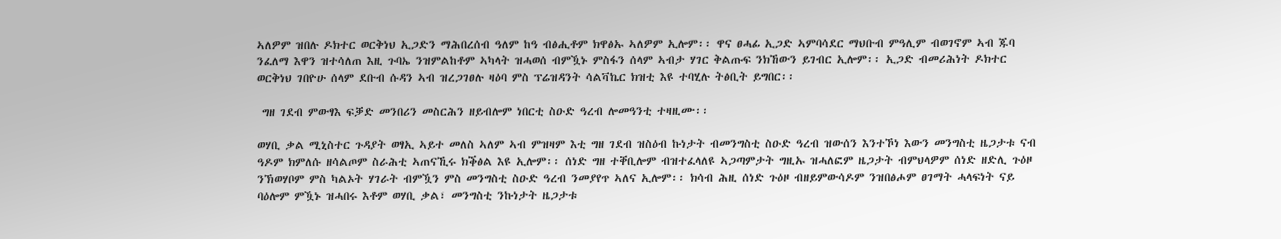ኣለዎም ዝበሉ ዶክተር ወርቅነህ ኢጋድን ማሕበረሰብ ዓለም ከዓ ብፅሒቶም ክዋፅኡ ኣለዎም ኢሎም፡፡ ዋና ፀሓፊ ኢጋድ ኣምባሳደር ማህቡብ ምዓሊም ብወገኖም ኣብ ጁባ ንፈለማ እዋን ዝተሳለጠ እዚ ጉባኤ ንዝምልከቶም ኣካላት ዝሓወሰ ብምዃኑ ምስፋን ሰላም ኣብታ ሃገር ቅልጡፍ ንክኸውን ይገብር ኢሎም፡፡ ኢጋድ ብመሪሕነት ዶክተር ወርቅነህ ገበዮሁ ሰላም ደቡብ ሱዳን ኣብ ዝረጋገፀሉ ዛዕባ ምስ ፕሬዝዳንት ሳልቫኬር ክዝቲ እዩ ተባሂሉ ትፅቢት ይግበር፡፡

 ግዘ ገደብ ምውፃእ ፍቓድ መንበሪን መስርሕን ዘይብሎም ነበርቲ ስዑድ ዓረብ ሎመዓንቲ ተዛዚሙ፡፡

ወሃቢ ቃል ሚኒስተር ጉዳያት ወፃኢ ኣይተ መለስ ኣለም ኣብ ምዝዛም እቲ ግዘ ገደብ ዝስዕብ ኩነታት ብመንግስቲ ስዑድ ዓረብ ዝውሰን እንተኾነ እውን መንግስቲ ዜጋታቱ ናብ ዓዶም ክምለሱ ዘሳልጦም ስራሕቲ ኣጠናኺሩ ክቕፅል እዩ ኢሎም፡፡ ሰነድ ግዘ ተቐቢሎም ብዝተፈላለዩ ኣጋጣምታት ግዚኡ ዝሓለፎም ዜጋታት ብምህላዎም ሰነድ ዘድሊ ጉዕዞ ንኽወሃቦም ምስ ካልኦት ሃገራት ብምዃን ምስ መንግስቲ ስዑድ ዓረብ ንመያየጥ ኣለና ኢሎም፡፡ ክሳብ ሕዚ ሰነድ ጉዕዞ ብዘይምውሳዶም ንዝበፅሖም ፀገማት ሓላፍነት ናይ ባዕሎም ምዃኑ ዝሓበሩ እቶም ወሃቢ ቃል፣ መንግስቲ ንኩነታት ዜጋታቱ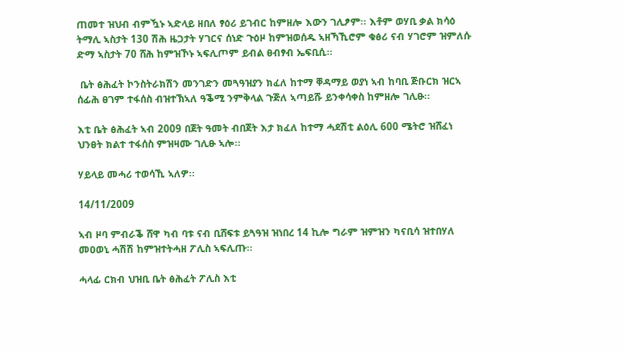ጠመተ ዝህብ ብምዃኑ ኣድላይ ዘበለ ፃዕሪ ይገብር ከምዘሎ እውን ገሊፆም፡፡ እቶም ወሃቢ ቃል ክሳዕ ትማሊ ኣስታት 130 ሽሕ ዜጋታት ሃገርና ሰነድ ጉዕዞ ከምዝወሰዱ ኣዘኻኺሮም ቁፅሪ ናብ ሃገሮም ዝምለሱ ድማ ኣስታት 70 ሸሕ ከምዝኾኑ ኣፍሊጦም ይብል ፀብፃብ ኤፍቢሲ፡፡

 ቤት ፅሕፈት ኮንስትራክሽን መንገድን መጓዓዝያን ክፈለ ከተማ ቐዳማይ ወያነ ኣብ ከባቢ ጅቡርክ ዝርኣ ሰፊሕ ፀገም ተፋሰስ ብዝተኽኣለ ዓቕሚ ንምቅላል ጉጅለ ኣጣይሹ ይንቀሳቀስ ከምዘሎ ገሊፁ፡፡

እቲ ቤት ፅሕፈት ኣብ 2009 በጀት ዓመት ብበጀት እታ ክፈለ ከተማ ሓደሽቲ ልዕሊ 600 ሜትሮ ዝሸፈነ ህንፀት ክልተ ተፋሰስ ምዝዛሙ ገሊፁ ኣሎ፡፡

ሃይላይ መሓሪ ተወሳኺ ኣለዎ፡፡

14/11/2009

ኣብ ዞባ ምብራቕ ሸዋ ካብ ባቱ ናብ ቢሸፍቱ ይጓዓዝ ዝነበረ 14 ኪሎ ግራም ዝምዝን ካናቢሳ ዝተበሃለ መዐወኒ ሓሽሽ ከምዝተትሓዘ ፖሊስ ኣፍሊጡ፡፡

ሓላፊ ርክብ ህዝቢ ቤት ፅሕፈት ፖሊስ እቲ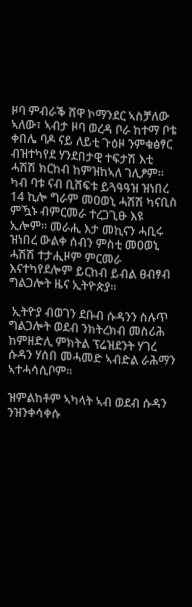ዞባ ምብራቕ ሸዋ ኮማንደር ኣስቻለው ኣለው፣ ኣብታ ዞባ ወረዳ ቦራ ከተማ ቦቴ ቀበሌ ባዶ ናይ ለይቲ ጉዕዞ ንምቁፅፃር ብዝተካየደ ሃንደበታዊ ተፍታሽ እቲ ሓሽሽ ክርከብ ከምዝከኣለ ገሊፆም፡፡ ካብ ባቱ ናብ ቢሸፍቱ ይጓዓዓዝ ዝነበረ 14 ኪሎ ግራም መዐወኒ ሓሽሽ ካናቢስ ምዃኑ ብምርመራ ተረጋጊፁ እዩ ኢሎም፡፡ መራሒ እታ መኪናን ሓቢሩ ዝነበረ ውልቀ ሰብን ምስቲ መዐወኒ ሓሽሽ ተታሒዞም ምርመራ እናተካየደሎም ይርከብ ይብል ፀብፃብ ግልጋሎት ዜና ኢትዮጵያ፡፡

 ኢትዮያ ብወገን ደቡብ ሱዳንን ስሉጥ ግልጋሎት ወደብ ንክትረክብ መስሪሕ ከምዘድሊ ምክትል ፕሬዝደንት ሃገረ ሱዳን ሃሰበ መሓመድ ኣብድል ራሕማን ኣተሓሳሲቦም፡፡

ዝምልከቶም ኣካላት ኣብ ወደብ ሱዳን ንዝንቀሳቀሱ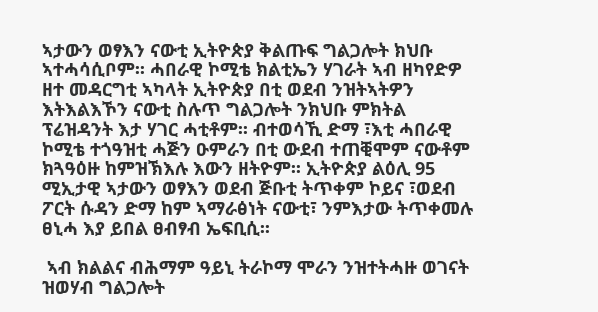ኣታውን ወፃእን ናውቲ ኢትዮጵያ ቅልጡፍ ግልጋሎት ክህቡ ኣተሓሳሲቦም፡፡ ሓበራዊ ኮሚቴ ክልቲኤን ሃገራት ኣብ ዘካየድዎ ዘተ መዳርግቲ ኣካላት ኢትዮጵያ በቲ ወደብ ንዝትኣትዎን እትእልእኾን ናውቲ ስሉጥ ግልጋሎት ንክህቡ ምክትል ፕሬዝዳንት እታ ሃገር ሓቲቶም፡፡ ብተወሳኺ ድማ ፣እቲ ሓበራዊ ኮሚቴ ተጎዓዝቲ ሓጅን ዑምራን በቲ ውደብ ተጠቒሞም ናውቶም ክጓዓዕዙ ከምዝኽእሉ እውን ዘትዮም፡፡ ኢትዮጵያ ልዕሊ 95 ሚኢታዊ ኣታውን ወፃእን ወደብ ጅቡቲ ትጥቀም ኮይና ፣ወደብ ፖርት ሱዳን ድማ ከም ኣማራፅነት ናውቲ፣ ንምእታው ትጥቀመሉ ፀኒሓ እያ ይበል ፀብፃብ ኤፍቢሲ፡፡

 ኣብ ክልልና ብሕማም ዓይኒ ትራኮማ ሞራን ንዝተትሓዙ ወገናት ዝወሃብ ግልጋሎት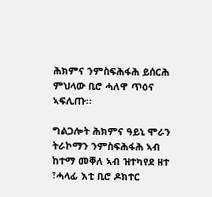ሕክምና ንምስፍሕፋሕ ይሰርሕ ምህላው ቢሮ ሓለዋ ጥዕና ኣፍሊጡ፡፡

ግልጋሎት ሕክምና ዓይኒ ሞራን ትራኮማን ንምስፍሕፋሕ ኣብ ከተማ መቐለ ኣብ ዝተካየደ ዘተ ፣ሓላፊ እቲ ቢሮ ዶክተር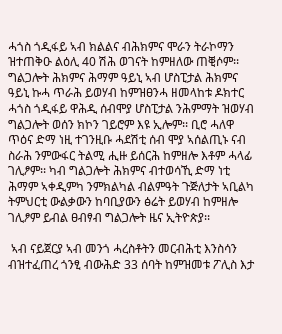ሓጎስ ጎዲፋይ ኣብ ክልልና ብሕክምና ሞራን ትራኮማን ዝተጠቅዑ ልዕሊ 40 ሽሕ ወገናት ከምዘለው ጠቒሶም፡፡ ግልጋሎት ሕክምና ሕማም ዓይኒ ኣብ ሆስፒታል ሕክምና ዓይኒ ኩሓ ጥራሕ ይወሃብ ከምዝፀንሓ ዘመላከቱ ዶክተር ሓጎስ ጎዲፋይ ዋሕዲ ሰብሞያ ሆስፒታል ንሕምማት ዝወሃብ ግልጋሎት ወሰን ክኮን ገይሮም እዩ ኢሎም፡፡ ቢሮ ሓለዋ ጥዕና ድማ ነዚ ተገንዚቡ ሓደሽቲ ሰብ ሞያ ኣሰልጢኑ ናብ ስራሕ ንምውፋር ትልሚ ሒዙ ይሰርሕ ከምዘሎ እቶም ሓላፊ ገሊፆም፡፡ ካብ ግልጋሎት ሕክምና ብተወሳኺ ድማ ነቲ ሕማም ኣቀዲምካ ንምክልካል ብልምዓት ጉጅለታት ኣቢልካ ትምህርቲ ውልቃውን ከባቢያውን ፅሬት ይወሃብ ከምዘሎ ገሊፆም ይብል ፀብፃብ ግልጋሎት ዜና ኢትዮጵያ፡፡

 ኣብ ናይጀርያ ኣብ መንጎ ሓረስቶትን መርብሕቲ እንስሳን ብዝተፈጠረ ጎንፂ ብውሕድ 33 ሰባት ከምዝመቱ ፖሊስ እታ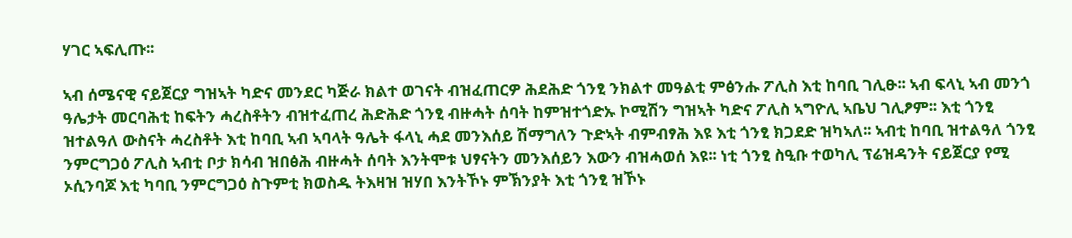ሃገር ኣፍሊጡ፡፡

ኣብ ሰሜናዊ ናይጀርያ ግዝኣት ካድና መንደር ካጅራ ክልተ ወገናት ብዝፈጠርዎ ሕደሕድ ጎንፂ ንክልተ መዓልቲ ምፅንሑ ፖሊስ እቲ ከባቢ ገሊፁ፡፡ ኣብ ፍላኒ ኣብ መንጎ ዓሌታት መርባሕቲ ከፍትን ሓረስቶትን ብዝተፈጠረ ሕድሕድ ጎንፂ ብዙሓት ሰባት ከምዝተጎድኡ ኮሚሽን ግዝኣት ካድና ፖሊስ ኣግዮሊ ኣቤህ ገሊፆም፡፡ እቲ ጎንፂ ዝተልዓለ ውስናት ሓረስቶት እቲ ከባቢ ኣብ ኣባላት ዓሌት ፋላኒ ሓደ መንእሰይ ሽማግለን ጉድኣት ብምብፃሕ እዩ እቲ ጎንፂ ክጋደድ ዝካኣለ፡፡ ኣብቲ ከባቢ ዝተልዓለ ጎንፂ ንምርግጋዕ ፖሊስ ኣብቲ ቦታ ክሳብ ዝበፅሕ ብዙሓት ሰባት እንትሞቱ ህፃናትን መንእሰይን እውን ብዝሓወሰ እዩ፡፡ ነቲ ጎንፂ ስዒቡ ተወካሊ ፕሬዝዳንት ናይጀርያ የሚ ኦሲንባጆ እቲ ካባቢ ንምርግጋዕ ስጉምቲ ክወስዱ ትእዛዝ ዝሃበ እንትኾኑ ምኽንያት እቲ ጎንፂ ዝኾኑ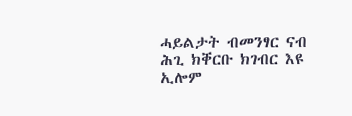ሓይልታት ብመንፃር ናብ ሕጊ ክቐርቡ ክገብር እዩ ኢሎም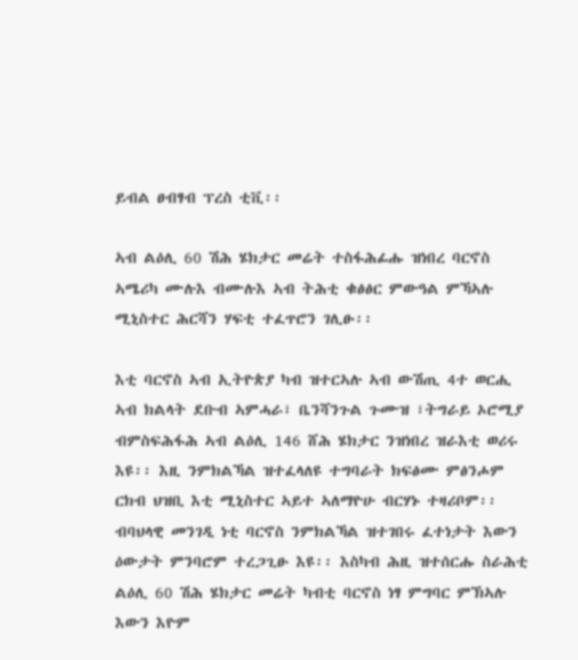ይብል ፀብፃብ ፕረስ ቲቪ፡፡

ኣብ ልዕሊ 60 ሽሕ ሄክታር መሬት ተስፋሕፊሑ ዝነበረ ባርኖስ ኣሜሪካ ሙሉእ ብሙሉእ ኣብ ትሕቲ ቁፅፅር ምውዓል ምኻኣሉ ሚኒስተር ሕርሻን ሃፍቲ ተፈጥሮን ገሊፁ፡፡

እቲ ባርኖስ ኣብ ኢትዮጵያ ካብ ዝተርኣሉ ኣብ ውሽጢ 4ተ ወርሒ ኣብ ክልላት ደቡብ ኣምሓራ፣ ቤንሻንጉል ጉሙዝ ፣ትግራይ ኦሮሚያ ብምስፍሕፋሕ ኣብ ልዕሊ 146 ሸሕ ሄክታር ንዝነበረ ዝራእቲ ወሪሩ እዩ፡፡ እዚ ንምክልኻል ዝተፈላለዩ ተግባራት ክፍፅሙ ምፅንሖም ርክብ ህዝቢ እቲ ሚኒስተር ኣይተ ኣለማዮሁ ብርሃኑ ተዛሪቦም፡፡ ብባህላዊ መንገዲ ነቲ ባርኖስ ንምክልኻል ዝተገበሩ ፈተነታት እውን ዕውታት ምንባሮም ተረጋጊፁ እዩ፡፡ እስካብ ሕዚ ዝተሰርሑ ስራሕቲ ልዕሊ 60 ሽሕ ሄክታር መሬት ካብቲ ባርኖስ ነፃ ምግባር ምኽኣሉ እውን እዮም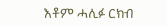እቶም ሓሊፉ ርክብ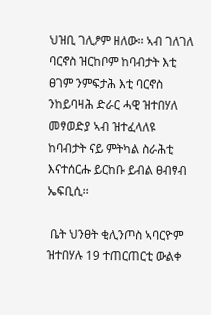ህዝቢ ገሊፆም ዘለው፡፡ ኣብ ገለገለ ባርኖስ ዝርከቦም ከባብታት እቲ ፀገም ንምፍታሕ እቲ ባርኖስ ንከይባዛሕ ድራር ሓዊ ዝተበሃለ መፃወድያ ኣብ ዝተፈላለዩ ከባብታት ናይ ምትካል ስራሕቲ እናተሰርሑ ይርከቡ ይብል ፀብፃብ ኤፍቢሲ፡፡

 ቤት ህንፀት ቂሊንጦስ ኣባርዮም ዝተበሃሉ 19 ተጠርጠርቲ ውልቀ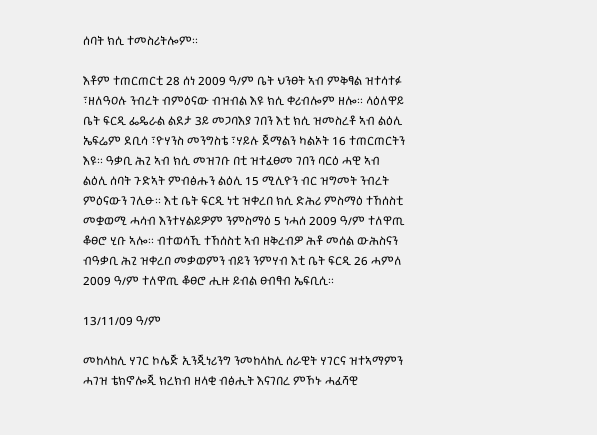ሰባት ክሲ ተመስሪትሎም፡፡

እቶም ተጠርጠርቲ 28 ሰነ 2009 ዓ/ም ቤት ህንፀት ኣብ ምቅፃል ዝተሳተፉ ፣ዘለዓዐሉ ንብረት ብምዕናው ብዝብል እዩ ክሲ ቀሪብሎም ዘሎ፡፡ ላዕለዋይ ቤት ፍርዲ ፌዴራል ልደታ 3ይ መጋባእያ ገበን እቲ ክሲ ዝመስረቶ ኣብ ልዕሊ ኤፍሬም ደቢሳ ፣ዮሃንስ መንግስቴ ፣ሃይሉ ጀማልን ካልኦት 16 ተጠርጠርትን እዩ፡፡ ዓቃቢ ሕጊ ኣብ ክሲ መዝገቡ በቲ ዝተፈፀመ ገበን ባርዕ ሓዊ ኣብ ልዕሊ ሰባት ጉድኣት ምብፅሑን ልዕሊ 15 ሚሊዮን ብር ዝግመት ንብረት ምዕናውን ገሊፁ፡፡ እቲ ቤት ፍርዲ ነቲ ዝቀረበ ክሲ ድሕሪ ምስማዕ ተኸሰስቲ መቋወሚ ሓሳብ እንተሃልይዎም ንምስማዕ 5 ነሓሰ 2009 ዓ/ም ተለዋጢ ቆፀሮ ሂቡ ኣሎ፡፡ ብተወሳኺ ተኸሰስቲ ኣብ ዘቅረብዎ ሕቶ መሰል ውሕስናን ብዓቃቢ ሕጊ ዝቀረበ መቃወምን ብይን ንምሃብ እቲ ቤት ፍርዲ 26 ሓምለ 2009 ዓ/ም ተለዋጢ ቆፀሮ ሒዙ ይብል ፀብፃብ ኤፍቢሲ፡፡

13/11/09 ዓ/ም

መከላከሊ ሃገር ኮሌጅ ኢንጂነሪንግ ንመከላከሊ ሰራዊት ሃገርና ዝተኣማምን ሓገዝ ቴክኖሎጂ ክረክብ ዘላቂ ብፅሒት እናገበረ ምኾኑ ሓፈሻዊ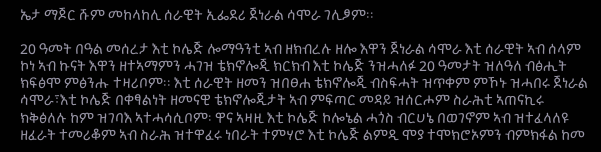ኤታ ማጆር ሹም መከላከሊ ሰራዊት ኢፌደሪ ጀነራል ሳሞራ ገሊፆም፡፡

20 ዓመት በዓል መሰረታ እቲ ኮሌጅ ሎማዓንቲ ኣብ ዘክብረሉ ዘሎ እዋን ጀነራል ሳሞራ እቲ ሰራዊት ኣብ ሰላም ኮነ ኣብ ኩናት እዋን ዘተኣማምን ሓገዝ ቴክኖሎጂ ክርክብ እቲ ኮሌጅ ንዝሓለፉ 20 ዓመታት ዝለዓለ ብፅሒት ክፍፅሞ ምፅንሑ ተዛሪቦም፡፡ እቲ ሰራዊት ዘመን ዝበፀሐ ቴክኖሎጂ ብስፍሓት ዝጥቀም ምኾኑ ዝሓበሩ ጀነራል ሳሞራ፣እቲ ኮሌጅ በቀፃልነት ዘመናዊ ቴክኖሎጂታት ኣብ ምፍጣር መዳይ ዝሰርሖም ስራሕቲ ኣጠናኪሩ ክቅፅለሉ ከም ዝገባእ ኣተሓሳሲቦም፡ ዋና ኣዛዚ እቲ ኮሌጅ ኮሎኔል ሓጎስ ብርሀኔ በወገኖም ኣብ ዝተፈላለዩ ዘፈራት ተመሪቆም ኣብ ስራሕ ዝተዋፈሩ ነበራት ተምሃሮ እቲ ኮሌጅ ልምዲ ሞያ ተሞክሮኦምን ብምክፋል ከመ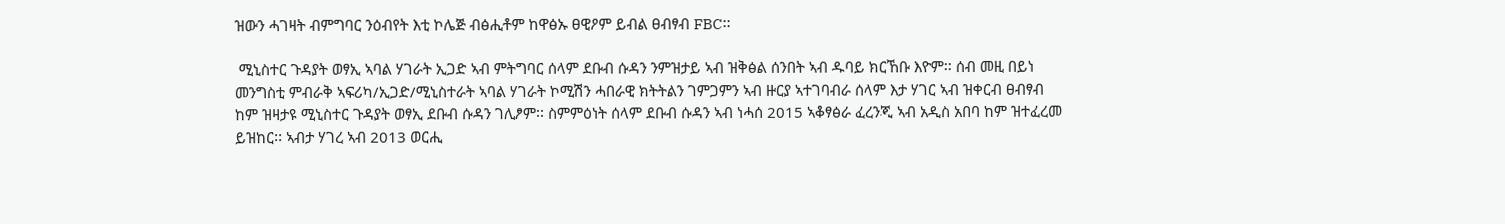ዝውን ሓገዛት ብምግባር ንዕብየት እቲ ኮሌጅ ብፅሒቶም ከዋፅኡ ፀዊዖም ይብል ፀብፃብ FBC፡፡

 ሚኒስተር ጉዳያት ወፃኢ ኣባል ሃገራት ኢጋድ ኣብ ምትግባር ሰላም ደቡብ ሱዳን ንምዝታይ ኣብ ዝቅፅል ሰንበት ኣብ ዱባይ ክርኸቡ እዮም፡፡ ሰብ መዚ በይነ መንግስቲ ምብራቅ ኣፍሪካ/ኢጋድ/ሚኒስተራት ኣባል ሃገራት ኮሚሽን ሓበራዊ ክትትልን ገምጋምን ኣብ ዙርያ ኣተገባብራ ሰላም እታ ሃገር ኣብ ዝቀርብ ፀብፃብ ከም ዝዛታዩ ሚኒስተር ጉዳያት ወፃኢ ደቡብ ሱዳን ገሊፆም፡፡ ስምምዕነት ሰላም ደቡብ ሱዳን ኣብ ነሓሰ 2015 ኣቆፃፅራ ፈረንጂ ኣብ አዲስ አበባ ከም ዝተፈረመ ይዝከር፡፡ ኣብታ ሃገረ ኣብ 2013 ወርሒ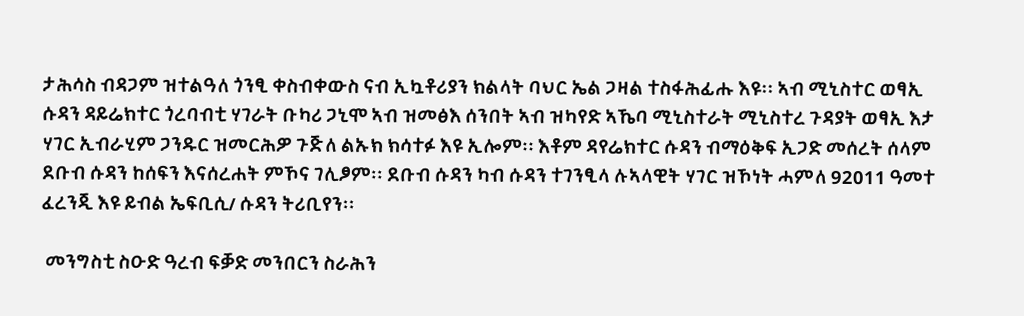ታሕሳስ ብዳጋም ዝተልዓለ ጎንፂ ቀስብቀውስ ናብ ኢኳቶሪያን ክልላት ባህር ኤል ጋዛል ተስፋሕፊሑ እዩ፡፡ ኣብ ሚኒስተር ወፃኢ ሱዳን ዳይሬክተር ጎረባብቲ ሃገራት ቡካሪ ጋኒሞ ኣብ ዝመፅእ ሰንበት ኣብ ዝካየድ ኣኼባ ሚኒስተራት ሚኒስተረ ጉዳያት ወፃኢ እታ ሃገር ኢብራሂም ጋንዱር ዝመርሕዎ ጉጅለ ልኡክ ክሳተፉ እዩ ኢሎም፡፡ እቶም ዳየሬክተር ሱዳን ብማዕቅፍ ኢጋድ መሰረት ሰላም ደቡብ ሱዳን ከሰፍን እናሰረሐት ምኾና ገሊፆም፡፡ ደቡብ ሱዳን ካብ ሱዳን ተገንፂላ ሉኣላዊት ሃገር ዝኾነት ሓምለ 92011 ዓመተ ፈረንጂ እዩ ይብል ኤፍቢሲ/ ሱዳን ትሪቢየን፡፡

 መንግስቲ ስዑድ ዓረብ ፍቓድ መንበርን ስራሕን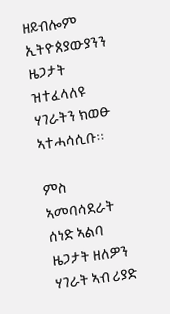ዘይብሎም ኢትዮጰያውያንን ዜጋታት ዝተፈላለዩ ሃገራትን ክወፁ ኣተሓሳሲቡ፡፡

ምስ ኣመባሳደራት ሰነድ ኣልባ ዜጋታት ዘለዎን ሃገራት ኣብ ሪያድ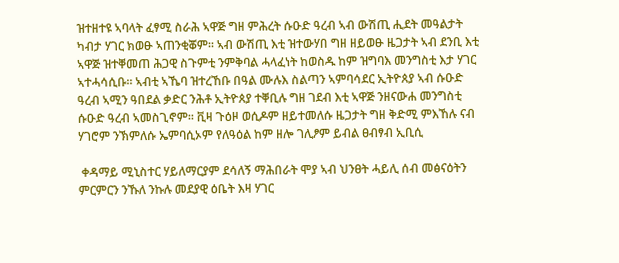ዝተዘተዩ ኣባላት ፈፃሚ ስራሕ ኣዋጅ ግዘ ምሕረት ሱዑድ ዓረብ ኣብ ውሽጢ ሒደት መዓልታት ካብታ ሃገር ክወፁ ኣጠንቂቖም፡፡ ኣብ ውሽጢ እቲ ዝተውሃበ ግዘ ዘይወፁ ዜጋታት ኣብ ደንቢ እቲ ኣዋጅ ዝተቐመጠ ሕጋዊ ስጉምቲ ንምቅባል ሓላፈነት ከወስዱ ከም ዝግባእ መንግስቲ እታ ሃገር ኣተሓሳሲቡ፡፡ ኣብቲ ኣኼባ ዝተረኸቡ በዓል ሙሉእ ስልጣን ኣምባሳደር ኢትዮጰያ ኣብ ሱዑድ ዓረብ ኣሚን ዓበደል ቃድር ንሕቶ ኢትዮጰያ ተቐቢሉ ግዘ ገደብ እቲ ኣዋጅ ንዘናውሐ መንግስቲ ሱዑድ ዓረብ ኣመስጊኖም፡፡ ቪዛ ጉዕዞ ወሲዶም ዘይተመለሱ ዜጋታት ግዘ ቅድሚ ምእኸሉ ናብ ሃገሮም ንኽምለሱ ኤምባሲኦም የለዓዕል ከም ዘሎ ገሊፆም ይብል ፀብፃብ ኢቢሲ

 ቀዳማይ ሚኒስተር ሃይለማርያም ደሳለኝ ማሕበራት ሞያ ኣብ ህንፀት ሓይሊ ሰብ መፅናዕትን ምርምርን ንኹለ ንኩሉ መደያዊ ዕቤት እዛ ሃገር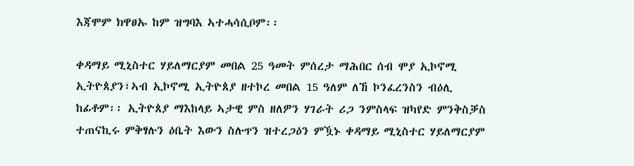እጃሞም ክዋፀኡ ከም ዝግባእ ኣተሓሳሲቦም፡፡

ቀዳማይ ሚኒስተር ሃይለማርያም መበል 25 ዓመት ምሰረታ ማሕበር ሰብ ሞያ ኢኮኖሚ ኢትዮጰያን፣ኣብ ኢኮኖሚ ኢትዮጰያ ዘተኮረ መበል 15 ዓለም ለኸ ኮንፈረንስን ብዕሊ ከፊቶም፡፡ ኢትዮጰያ ማእከላይ ኣታዊ ምስ ዘለዎን ሃገራት ሪጋ ንምስላፍ ዝካየድ ምንቅስቓስ ተጠናኪሩ ምቅፃሉን ዕቤት እውን ስሉጥን ዝተረጋዕን ምዃኑ ቀዳማይ ሚኒስተር ሃይለማርያም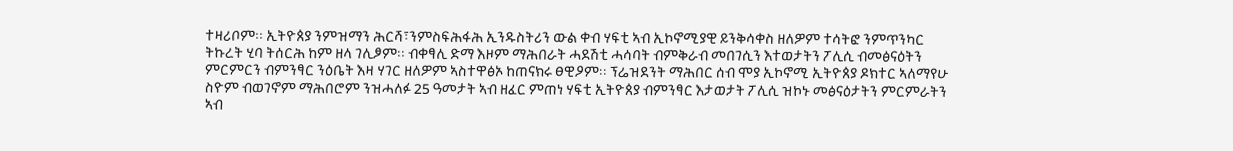ተዛሪቦም፡፡ ኢትዮጰያ ንምዝማን ሕርሻ፣ንምስፍሕፋሕ ኢንዱስትሪን ውል ቀብ ሃፍቲ ኣብ ኢኮኖሚያዊ ይንቅሳቀስ ዘለዎም ተሳትፎ ንምጥንካር ትኩረት ሂባ ትሰርሕ ከም ዘላ ገሊፆም፡፡ ብቀፃሊ ድማ እዞም ማሕበራት ሓደሽቲ ሓሳባት ብምቅራብ መበገሲን እተወታትን ፖሊሲ ብመፅናዕትን ምርምርን ብምንፃር ንዕቤት እዛ ሃገር ዘለዎም ኣስተዋፅኦ ከጠናክሩ ፀዊዖም፡፡ ፕሬዝደንት ማሕበር ሰብ ሞያ ኢኮኖሚ ኢትዮጰያ ዶክተር ኣለማየሁ ስዮም ብወገኖም ማሕበሮም ንዝሓለፉ 25 ዓመታት ኣብ ዘፈር ምጠነ ሃፍቲ ኢትዮጰያ ብምንፃር እታወታት ፖሊሲ ዝኮኑ መፅናዕታትን ምርምራትን ኣብ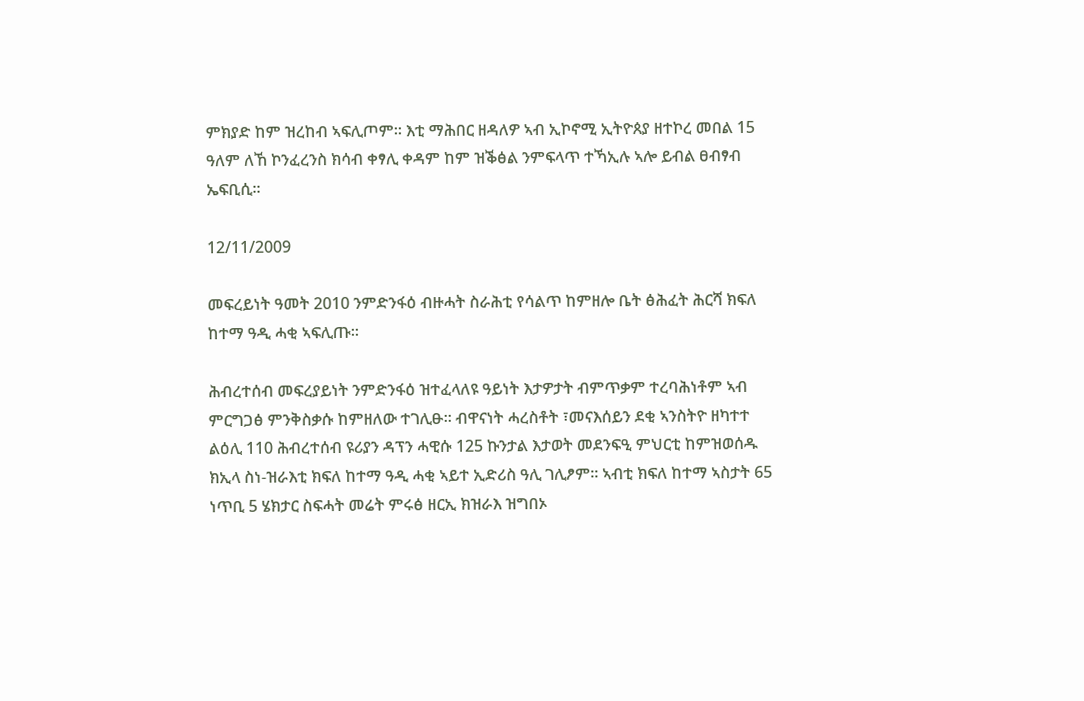ምክያድ ከም ዝረከብ ኣፍሊጦም፡፡ እቲ ማሕበር ዘዳለዎ ኣብ ኢኮኖሚ ኢትዮጰያ ዘተኮረ መበል 15 ዓለም ለኸ ኮንፈረንስ ክሳብ ቀፃሊ ቀዳም ከም ዝቕፅል ንምፍላጥ ተኻኢሉ ኣሎ ይብል ፀብፃብ ኤፍቢሲ፡፡

12/11/2009

መፍረይነት ዓመት 2010 ንምድንፋዕ ብዙሓት ስራሕቲ የሳልጥ ከምዘሎ ቤት ፅሕፈት ሕርሻ ክፍለ ከተማ ዓዲ ሓቂ ኣፍሊጡ፡፡

ሕብረተሰብ መፍረያይነት ንምድንፋዕ ዝተፈላለዩ ዓይነት እታዎታት ብምጥቃም ተረባሕነቶም ኣብ ምርግጋፅ ምንቅስቃሱ ከምዘለው ተገሊፁ፡፡ ብዋናነት ሓረስቶት ፣መናእሰይን ደቂ ኣንስትዮ ዘካተተ ልዕሊ 110 ሕብረተሰብ ዩሪያን ዳፕን ሓዊሱ 125 ኩንታል እታወት መደንፍዒ ምህርቲ ከምዝወሰዱ ክኢላ ስነ-ዝራእቲ ክፍለ ከተማ ዓዲ ሓቂ ኣይተ ኢድሪስ ዓሊ ገሊፆም፡፡ ኣብቲ ክፍለ ከተማ ኣስታት 65 ነጥቢ 5 ሄክታር ስፍሓት መሬት ምሩፅ ዘርኢ ክዝራእ ዝግበኦ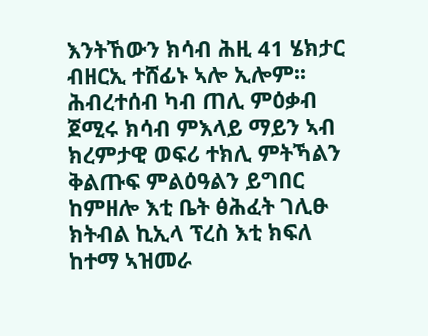እንትኸውን ክሳብ ሕዚ 41 ሄክታር ብዘርኢ ተሸፊኑ ኣሎ ኢሎም፡፡ ሕብረተሰብ ካብ ጠሊ ምዕቃብ ጀሚሩ ክሳብ ምእላይ ማይን ኣብ ክረምታዊ ወፍሪ ተክሊ ምትኻልን ቅልጡፍ ምልዕዓልን ይግበር ከምዘሎ እቲ ቤት ፅሕፈት ገሊፁ ክትብል ኪኢላ ፕረስ እቲ ክፍለ ከተማ ኣዝመራ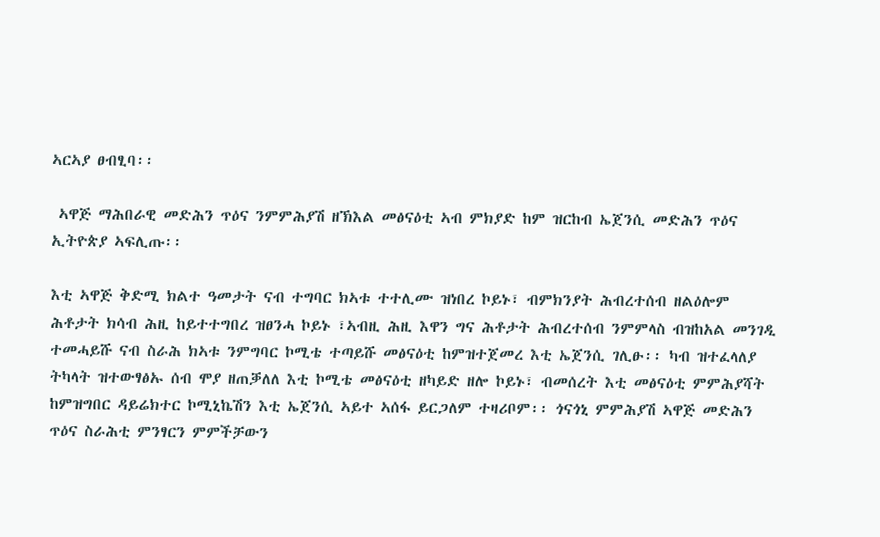ኣርኣያ ፀብፂባ፡፡

 ኣዋጅ ማሕበራዊ መድሕን ጥዕና ንምምሕያሽ ዘኽእል መፅናዕቲ ኣብ ምክያድ ከም ዝርከብ ኤጀንሲ መድሕን ጥዕና ኢትዮጵያ ኣፍሊጡ፡፡

እቲ ኣዋጅ ቅድሚ ክልተ ዓመታት ናብ ተግባር ክኣቱ ተተሊሙ ዝነበረ ኮይኑ፣ ብምክንያት ሕብረተሰብ ዘልዕሎም ሕቶታት ክሳብ ሕዚ ከይተተግበረ ዝፀንሓ ኮይኑ ፣ኣብዚ ሕዚ እዋን ግና ሕቶታት ሕብረተሰብ ንምምላስ ብዝከአል መንገዲ ተመሓይሹ ናብ ስራሕ ክኣቱ ንምግባር ኮሚቴ ተጣይሹ መፅናዕቲ ከምዝተጀመረ እቲ ኤጀንሲ ገሊፁ፡፡ ካብ ዝተፈላለያ ትካላት ዝተውፃፅኡ ሰብ ሞያ ዘጠቓለለ እቲ ኮሚቴ መፅናዕቲ ዘካይድ ዘሎ ኮይኑ፣ ብመሰረት እቲ መፅናዕቲ ምምሕያሻት ከምዝግበር ዳይሬክተር ኮሚኒኬሽን እቲ ኤጀንሲ ኣይተ ኣሰፋ ይርጋለም ተዛሪቦም፡፡ ጎናጎኒ ምምሕያሽ ኣዋጅ መድሕን ጥዕና ስራሕቲ ምንፃርን ምምችቻውን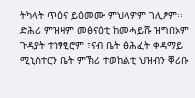ትካላት ጥዕና ይዕመሙ ምህላዎም ገሊፆም፡፡ ድሕሪ ምዝዛም መፅናዕቲ ከመሓይሹ ዝግበኦም ጉዳያት ተነፃፂሮም ፣ናብ ቤት ፅሕፈት ቀዳማይ ሚኒስተርን ቤት ምኽሪ ተወከልቲ ህዝብን ቐሪቡ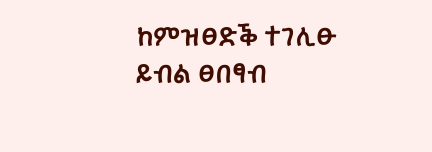ከምዝፀድቕ ተገሊፁ ይብል ፀበፃብ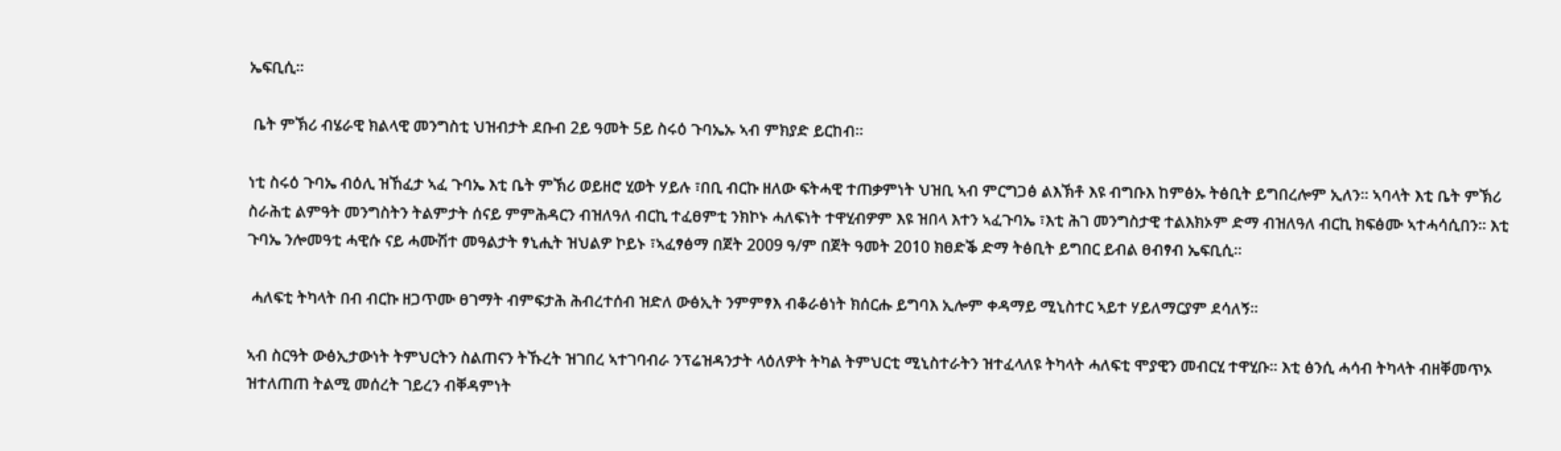ኤፍቢሲ፡፡

 ቤት ምኽሪ ብሄራዊ ክልላዊ መንግስቲ ህዝብታት ደቡብ 2ይ ዓመት 5ይ ስሩዕ ጉባኤኡ ኣብ ምክያድ ይርከብ፡፡

ነቲ ስሩዕ ጉባኤ ብዕሊ ዝኸፈታ ኣፈ ጉባኤ እቲ ቤት ምኽሪ ወይዘሮ ሂወት ሃይሉ ፣በቢ ብርኩ ዘለው ፍትሓዊ ተጠቃምነት ህዝቢ ኣብ ምርግጋፅ ልእኽቶ እዩ ብግቡእ ከምፅኡ ትፅቢት ይግበረሎም ኢለን፡፡ ኣባላት እቲ ቤት ምኽሪ ስራሕቲ ልምዓት መንግስትን ትልምታት ሰናይ ምምሕዳርን ብዝለዓለ ብርኪ ተፈፀምቲ ንክኮኑ ሓለፍነት ተዋሂብዎም እዩ ዝበላ እተን ኣፈጉባኤ ፣እቲ ሕገ መንግስታዊ ተልእክኦም ድማ ብዝለዓለ ብርኪ ክፍፅሙ ኣተሓሳሲበን፡፡ እቲ ጉባኤ ንሎመዓቲ ሓዊሱ ናይ ሓሙሽተ መዓልታት ፃኒሒት ዝህልዎ ኮይኑ ፣ኣፈፃፅማ በጀት 2009 ዓ/ም በጀት ዓመት 2010 ክፀድቕ ድማ ትፅቢት ይግበር ይብል ፀብፃብ ኤፍቢሲ፡፡

 ሓለፍቲ ትካላት በብ ብርኩ ዘጋጥሙ ፀገማት ብምፍታሕ ሕብረተሰብ ዝድለ ውፅኢት ንምምፃእ ብቆራፅነት ክሰርሑ ይግባእ ኢሎም ቀዳማይ ሚኒስተር ኣይተ ሃይለማርያም ደሳለኝ፡፡

ኣብ ስርዓት ውፅኢታውነት ትምህርትን ስልጠናን ትኹረት ዝገበረ ኣተገባብራ ንፕሬዝዳንታት ላዕለዎት ትካል ትምህርቲ ሚኒስተራትን ዝተፈላለዩ ትካላት ሓለፍቲ ሞያዊን መብርሂ ተዋሂቡ፡፡ እቲ ፅንሲ ሓሳብ ትካላት ብዘቐመጥኦ ዝተለጠጠ ትልሚ መሰረት ገይረን ብቐዳምነት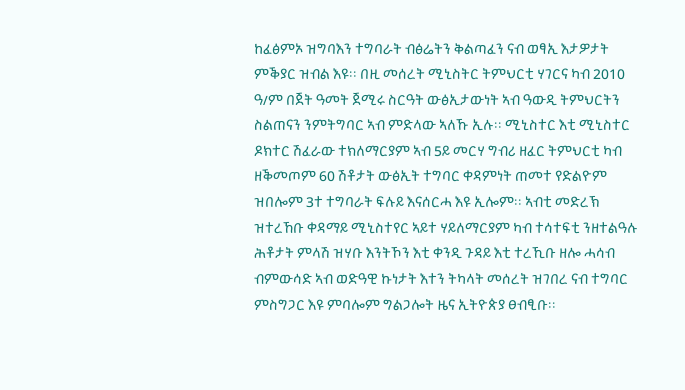ከፈፅምኦ ዝግባእን ተግባራት ብፅሬትን ቅልጣፈን ናብ ወፃኢ እታዎታት ምቕያር ዝብል እዩ፡፡ በዚ መሰረት ሚኒስትር ትምህርቲ ሃገርና ካብ 2010 ዓ/ም በጀት ዓመት ጀሚሩ ስርዓት ውፅኢታውነት ኣብ ዓውዲ ትምህርትን ስልጠናን ንምትግባር ኣብ ምድላው ኣለኹ ኢሉ፡፡ ሚኒስተር እቲ ሚኒስተር ዶክተር ሽፈራው ተክለማርያም ኣብ 5ይ መርሃ ግብሪ ዘፈር ትምህርቲ ካብ ዘቕመጦም 60 ሽቶታት ውፅኢት ተግባር ቀዳምነት ጠመተ የድልዮም ዝበሎም 3ተ ተግባራት ፍሉይ እናሰርሓ እዩ ኢሎም፡፡ ኣብቲ መድረኽ ዝተረኸቡ ቀዳማይ ሚኒስተየር ኣይተ ሃይለማርያም ካብ ተሳተፍቲ ንዘተልዓሉ ሕቶታት ምላሽ ዝሃቡ እንትኾን እቲ ቀንዲ ጉዳይ እቲ ተረኺቡ ዘሎ ሓሳብ ብምውሳድ ኣብ ወድዓዊ ኩነታት እተን ትካላት መሰረት ዝገበረ ናብ ተግባር ምስግጋር እዩ ምባሎም ግልጋሎት ዜና ኢትዮጵያ ፀብፂቡ፡፡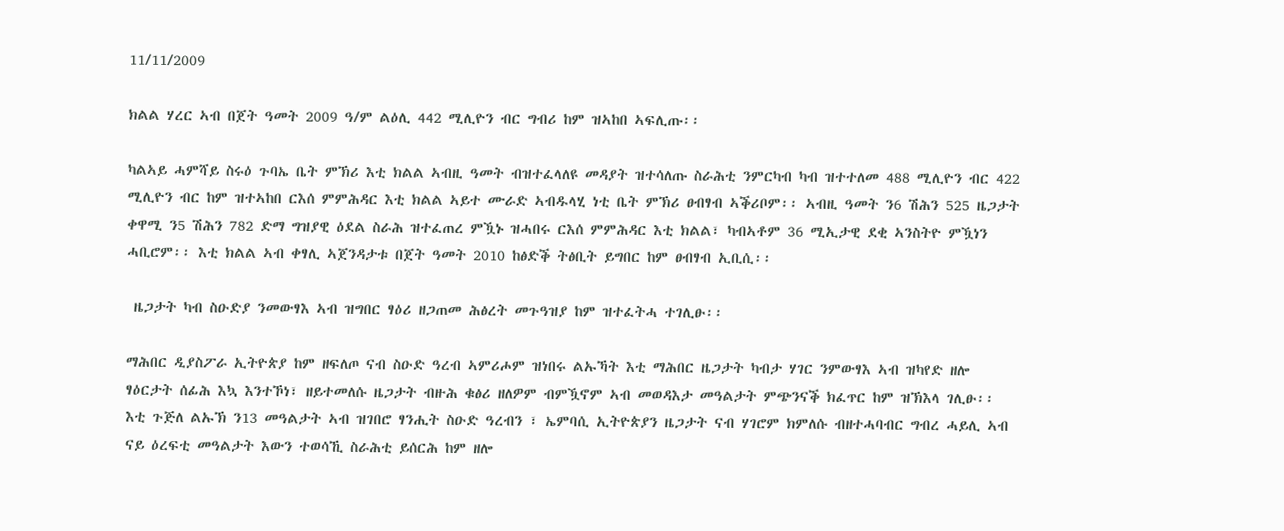11/11/2009

ክልል ሃረር ኣብ በጀት ዓመት 2009 ዓ/ም ልዕሊ 442 ሚሊዮን ብር ግብሪ ከም ዝኣከበ ኣፍሊጡ፡፡

ካልኣይ ሓምሻይ ስሩዕ ጉባኤ ቤት ምኽሪ እቲ ክልል ኣብዚ ዓመት ብዝተፈላለዩ መዳያት ዝተሳለጡ ስራሕቲ ንምርካብ ካብ ዝተተለመ 488 ሚሊዮን ብር 422 ሚሊዮን ብር ከም ዝተኣከበ ርእሰ ምምሕዳር እቲ ክልል ኣይተ ሙራድ ኣብዱላሂ ነቲ ቤት ምኽሪ ፀብፃብ ኣቕሪቦም፡፡ ኣብዚ ዓመት ን6 ሽሕን 525 ዜጋታት ቀዋሚ ን5 ሽሕን 782 ድማ ግዝያዊ ዕደል ስራሕ ዝተፈጠረ ምዃኑ ዝሓበሩ ርእሰ ምምሕዳር እቲ ክልል፣ ካብኣቶም 36 ሚኢታዊ ደቂ ኣንስትዮ ምዃነን ሓቢሮም፡፡ እቲ ክልል ኣብ ቀፃሊ ኣጀንዳታቱ በጀት ዓመት 2010 ከፅድቕ ትፅቢት ይግበር ከም ፀብፃብ ኢቢሲ፡፡

 ዜጋታት ካብ ስዑድያ ንመውፃእ ኣብ ዝግበር ፃዕሪ ዘጋጠመ ሕፅረት መጉዓዝያ ከም ዝተፈትሓ ተገሊፁ፡፡

ማሕበር ዲያስፖራ ኢትዮጵያ ከም ዘፍለጦ ናብ ስዑድ ዓረብ ኣምሪሖም ዝነበሩ ልኡኻት እቲ ማሕበር ዜጋታት ካብታ ሃገር ንምውፃእ ኣብ ዝካየድ ዘሎ ፃዕርታት ሰፊሕ እኳ እንተኾነ፣ ዘይተመለሱ ዜጋታት ብዙሕ ቁፅሪ ዘለዎም ብምዃኖም ኣብ መወዳእታ መዓልታት ምጭንናቕ ክፈጥር ከም ዝኽእላ ገሊፁ፡፡ እቲ ጉጅለ ልኡኽ ን13 መዓልታት ኣብ ዝገበሮ ፃንሒት ስዑድ ዓረብን ፣ ኤምባሲ ኢትዮጵያን ዜጋታት ናብ ሃገሮም ክምለሱ ብዘተሓባብር ግብረ ሓይሊ ኣብ ናይ ዕረፍቲ መዓልታት እውን ተወሳኺ ስራሕቲ ይሰርሕ ከም ዘሎ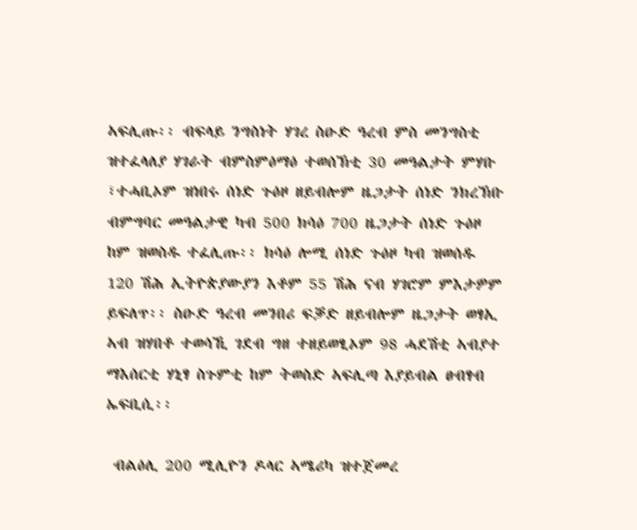ኣፍሊጡ፡፡ ብፍላይ ንግስነት ሃገረ ስዑድ ዓረብ ምስ መንግስቲ ዝተፈላለያ ሃገራት ብምስምዕማዕ ተወሰኽቲ 30 መዓልታት ምሃቡ ፣ተሓቢኦም ዝነበሩ ሰነድ ጉዕዞ ዘይብሎም ዜጋታት ሰነድ ንክረኽቡ ብምግባር መዓልታዊ ካብ 500 ክሳዕ 700 ዜጋታት ሰነድ ጉዕዞ ከም ዝወስዱ ተፈሊጡ፡፡ ክሳዕ ሎሚ ሰነድ ጉዕዞ ካብ ዝወሰዱ 120 ሽሕ ኢትዮጵያውያን እቶም 55 ሽሕ ናብ ሃገሮም ምእታዎም ይፍለጥ፡፡ ስዑድ ዓረብ መንበሪ ፍቓድ ዘይብሎም ዜጋታት ወፃኢ ኣብ ዝሃበቶ ተወሳኺ ገደብ ግዘ ተዘይወፂኦም 98 ሓደሽቲ ኣብያተ ማእሰርቲ ሃኒፃ ስጉምቲ ከም ትወስድ ኣፍሊጣ እያይብል ፀብፃብ ኤፍቢሲ፡፡

 ብልዕሊ 200 ሚሊዮን ዶላር ኣሜሪካ ዝተጀመረ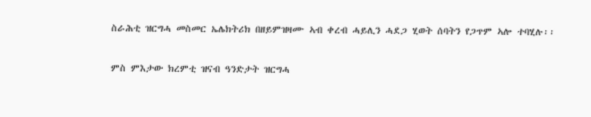ስራሕቲ ዝርግሓ መስመር ኤሌክትሪክ በዘይምዝዛሙ ኣብ ቀረብ ሓይሊን ሓደጋ ሂወት ሰባትን የጋጥም ኣሎ ተባሂሉ፡፡

ምስ ምእታው ክረምቲ ዝናብ ዓንድታት ዝርግሓ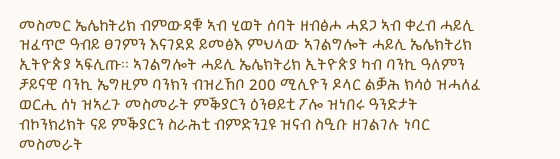መስመር ኤሌከትሪክ ብምውዳቑ ኣብ ሂወት ሰባት ዘብፅሖ ሓደጋ ኣብ ቀረብ ሓይሊ ዝፈጥሮ ዓብይ ፀገምን እናገደደ ይመፅእ ምህላው ኣገልግሎት ሓይሊ ኤሌክትሪክ ኢትዮጵያ ኣፍሊጡ፡፡ ኣገልግሎት ሓይሊ ኤሌክትሪክ ኢትዮጵያ ካብ ባንኪ ዓለምን ቻይናዊ ባንኪ ኤግዚም ባንክን ብዝረኸቦ 200 ሚሊዮን ዶላር ልቓሕ ክሳዕ ዝሓለፈ ወርሒ ሰነ ዝኣረጉ መስመራት ምቕያርን ዕንፀይቲ ፖሎ ዝነበሩ ዓንድታት ብኮንክሪክት ናይ ምቕያርን ስራሕቲ ብምድንጓዩ ዝናብ ስዒቡ ዘገልገሉ ነባር መስመራት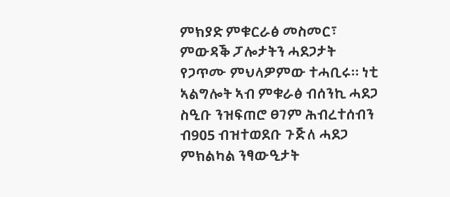ምክያድ ምቁርራፅ መስመር፣ ምውዳቕ ፓሎታትን ሓደጋታት የጋጥሙ ምህላዎምው ተሓቢሩ፡፡ ነቲ ኣልግሎት ኣብ ምቁራፅ ብሰንኪ ሓደጋ ስዒቡ ንዝፍጠሮ ፀገም ሕብረተሰብን ብ905 ብዝተወደቡ ጉጅለ ሓደጋ ምክልካል ንፃውዒታት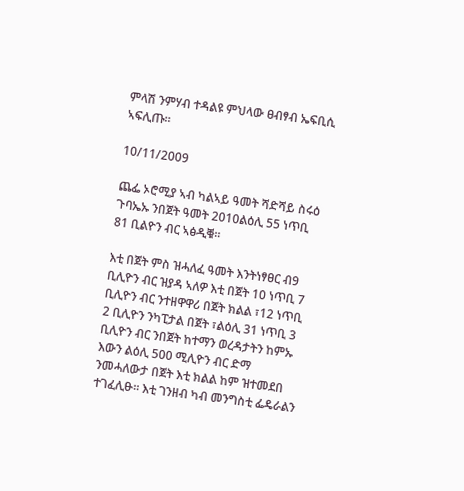ምላሽ ንምሃብ ተዳልዩ ምህላው ፀብፃብ ኤፍቢሲ ኣፍሊጡ፡፡

10/11/2009

ጨፌ ኦሮሚያ ኣብ ካልኣይ ዓመት ሻድሻይ ስሩዕ ጉባኤኡ ንበጀት ዓመት 2010ልዕሊ 55 ነጥቢ 81 ቢልዮን ብር ኣፅዲቑ፡፡

እቲ በጀት ምስ ዝሓለፈ ዓመት እንትነፃፀር ብ9 ቢሊዮን ብር ዝያዳ ኣለዎ እቲ በጀት 10 ነጥቢ 7 ቢሊዮን ብር ንተዘዋዋሪ በጀት ክልል ፣12 ነጥቢ 2 ቢሊዮን ንካፒታል በጀት ፣ልዕሊ 31 ነጥቢ 3 ቢሊዮን ብር ንበጀት ከተማን ወረዳታትን ከምኡ እውን ልዕሊ 500 ሚሊዮን ብር ድማ ንመሓለውታ በጀት እቲ ክልል ከም ዝተመደበ ተገፈሊፁ፡፡ እቲ ገንዘብ ካብ መንግስቲ ፌዴራልን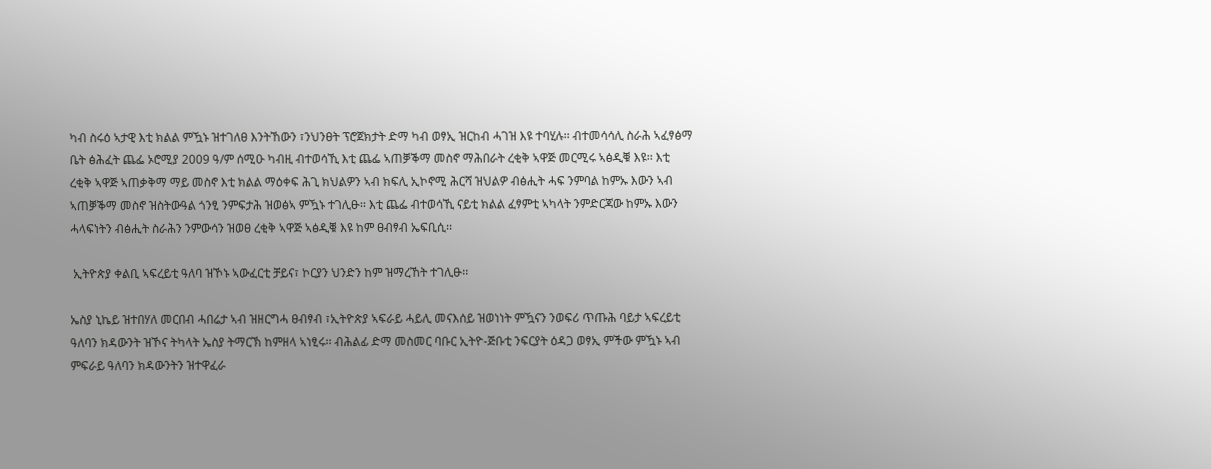ካብ ስሩዕ ኣታዊ እቲ ክልል ምዃኑ ዝተገለፀ እንትኸውን ፣ንህንፀት ፕሮጀክታት ድማ ካብ ወፃኢ ዝርከብ ሓገዝ እዩ ተባሂሉ፡፡ ብተመሳሳሊ ስራሕ ኣፈፃፅማ ቤት ፅሕፈት ጨፌ ኦሮሚያ 2009 ዓ/ም ሰሚዑ ካብዚ ብተወሳኺ እቲ ጨፌ ኣጠቓቕማ መስኖ ማሕበራት ረቂቅ ኣዋጅ መርሚሩ ኣፅዲቑ እዩ፡፡ እቲ ረቂቅ ኣዋጅ ኣጠቃቅማ ማይ መስኖ እቲ ክልል ማዕቀፍ ሕጊ ክህልዎን ኣብ ክፍሊ ኢኮኖሚ ሕርሻ ዝህልዎ ብፅሒት ሓፍ ንምባል ከምኡ እውን ኣብ ኣጠቓቕማ መስኖ ዝስትውዓል ጎንፂ ንምፍታሕ ዝወፅኣ ምዃኑ ተገሊፁ፡፡ እቲ ጨፌ ብተወሳኺ ናይቲ ክልል ፈፃምቲ ኣካላት ንምድርጃው ከምኡ እውን ሓላፍነትን ብፅሒት ስራሕን ንምውሳን ዝወፀ ረቂቅ ኣዋጅ ኣፅዲቑ እዩ ከም ፀብፃብ ኤፍቢሲ፡፡

 ኢትዮጵያ ቀልቢ ኣፍረይቲ ዓለባ ዝኾኑ ኣውፈርቲ ቻይና፣ ኮርያን ህንድን ከም ዝማረኸት ተገሊፁ፡፡

ኤስያ ኒኬይ ዝተበሃለ መርበብ ሓበሬታ ኣብ ዝዘርግሓ ፀብፃብ ፣ኢትዮጵያ ኣፍራይ ሓይሊ መናእሰይ ዝወነነት ምዃናን ንወፍሪ ጥጡሕ ባይታ ኣፍረይቲ ዓለባን ክዳውንት ዝኾና ትካላት ኤስያ ትማርኽ ከምዘላ ኣነፂሩ፡፡ ብሕልፊ ድማ መስመር ባቡር ኢትዮ-ጅቡቲ ንፍርያት ዕዳጋ ወፃኢ ምችው ምዃኑ ኣብ ምፍራይ ዓለባን ክዳውንትን ዝተዋፈራ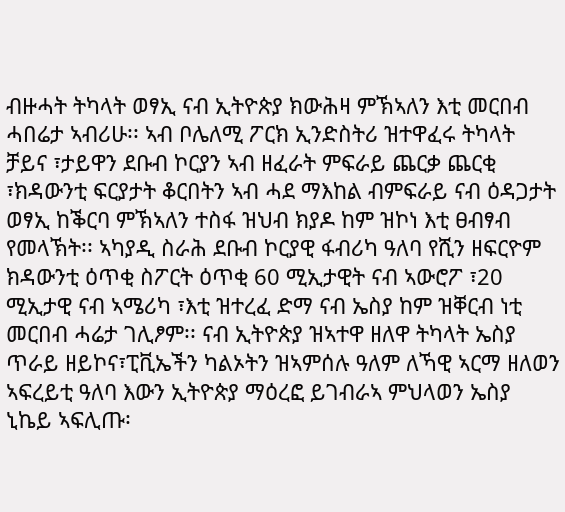ብዙሓት ትካላት ወፃኢ ናብ ኢትዮጵያ ክውሕዛ ምኽኣለን እቲ መርበብ ሓበሬታ ኣብሪሁ፡፡ ኣብ ቦሌለሚ ፖርክ ኢንድስትሪ ዝተዋፈሩ ትካላት ቻይና ፣ታይዋን ደቡብ ኮርያን ኣብ ዘፈራት ምፍራይ ጨርቃ ጨርቂ ፣ክዳውንቲ ፍርያታት ቆርበትን ኣብ ሓደ ማእከል ብምፍራይ ናብ ዕዳጋታት ወፃኢ ከቕርባ ምኽኣለን ተስፋ ዝህብ ክያዶ ከም ዝኮነ እቲ ፀብፃብ የመላኽት፡፡ ኣካያዲ ስራሕ ደቡብ ኮርያዊ ፋብሪካ ዓለባ የሺን ዘፍርዮም ክዳውንቲ ዕጥቂ ስፖርት ዕጥቂ 60 ሚኢታዊት ናብ ኣውሮፖ ፣20 ሚኢታዊ ናብ ኣሜሪካ ፣እቲ ዝተረፈ ድማ ናብ ኤስያ ከም ዝቐርብ ነቲ መርበብ ሓሬታ ገሊፆም፡፡ ናብ ኢትዮጵያ ዝኣተዋ ዘለዋ ትካላት ኤስያ ጥራይ ዘይኮና፣ፒቪኤችን ካልኦትን ዝኣምሰሉ ዓለም ለኻዊ ኣርማ ዘለወን ኣፍረይቲ ዓለባ እውን ኢትዮጵያ ማዕረፎ ይገብራኣ ምህላወን ኤስያ ኒኬይ ኣፍሊጡ፡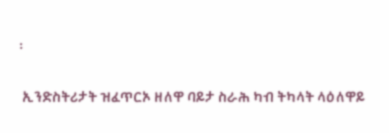፡

 ኢንድስትሪታት ዝፈጥርኦ ዘለዋ ባይታ ስራሕ ካብ ትካላት ላዕለዋይ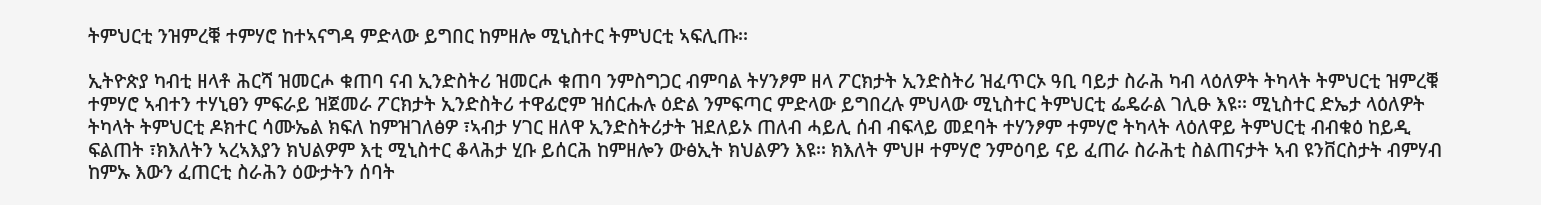ትምህርቲ ንዝምረቑ ተምሃሮ ከተኣናግዳ ምድላው ይግበር ከምዘሎ ሚኒስተር ትምህርቲ ኣፍሊጡ፡፡

ኢትዮጵያ ካብቲ ዘላቶ ሕርሻ ዝመርሖ ቁጠባ ናብ ኢንድስትሪ ዝመርሖ ቁጠባ ንምስግጋር ብምባል ትሃንፆም ዘላ ፖርክታት ኢንድስትሪ ዝፈጥርኦ ዓቢ ባይታ ስራሕ ካብ ላዕለዎት ትካላት ትምህርቲ ዝምረቑ ተምሃሮ ኣብተን ተሃኒፀን ምፍራይ ዝጀመራ ፖርክታት ኢንድስትሪ ተዋፊሮም ዝሰርሑሉ ዕድል ንምፍጣር ምድላው ይግበረሉ ምህላው ሚኒስተር ትምህርቲ ፌዴራል ገሊፁ እዩ፡፡ ሚኒስተር ድኤታ ላዕለዎት ትካላት ትምህርቲ ዶክተር ሳሙኤል ክፍለ ከምዝገለፅዎ ፣ኣብታ ሃገር ዘለዋ ኢንድስትሪታት ዝደለይኦ ጠለብ ሓይሊ ሰብ ብፍላይ መደባት ተሃንፆም ተምሃሮ ትካላት ላዕለዋይ ትምህርቲ ብብቁዕ ከይዲ ፍልጠት ፣ክእለትን ኣረኣእያን ክህልዎም እቲ ሚኒስተር ቆላሕታ ሂቡ ይሰርሕ ከምዘሎን ውፅኢት ክህልዎን እዩ፡፡ ክእለት ምህዞ ተምሃሮ ንምዕባይ ናይ ፈጠራ ስራሕቲ ስልጠናታት ኣብ ዩንቨርስታት ብምሃብ ከምኡ እውን ፈጠርቲ ስራሕን ዕውታትን ሰባት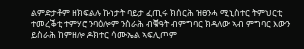ልምድታቶም ዘክፍልሉ ኩነታት ባይታ ፈጢሩ ክሰርሕ ዝፀንሓ ሚኒስተር ትምህርቲ ተመረቕቲ ተምሃሮ ንባዕሎም ንስራሕ ብቑዓት ብምግባር ክዳለው ኣብ ምግባር እውን ይስራሕ ከምዘሎ ዶክተር ሳሙኤል ኣፍሊጦም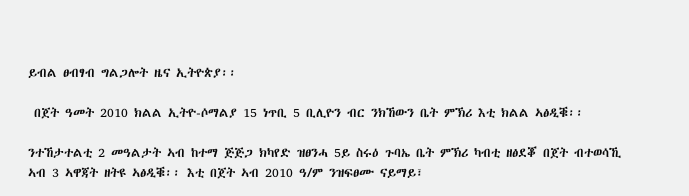ይብል ፀብፃብ ግልጋሎት ዜና ኢትዮጵያ፡፡

 በጀት ዓመት 2010 ክልል ኢትዮ-ሶማልያ 15 ነጥቢ 5 ቢሊዮን ብር ንክኸውን ቤት ምኽሪ እቲ ክልል ኣፅዲቑ፡፡

ንተኸታተልቲ 2 መዓልታት ኣብ ከተማ ጅጅጋ ክካየድ ዝፀንሓ 5ይ ስሩዕ ጉባኤ ቤት ምኽሪ ካብቲ ዘፅደቖ በጀት ብተወሳኺ ኣብ 3 ኣዋጃት ዘትዩ ኣፅዲቑ፡፡ እቲ በጀት ኣብ 2010 ዓ/ም ንዝፍፀሙ ናይማይ፣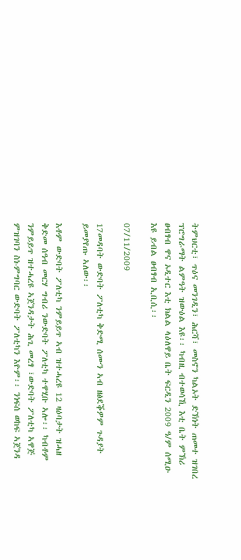ትምህርቲ፣ ጥዕና መንገዲን፣ ሕርሻ፣ መስኖን ካልኦት ድኽነት ጠመተ ዝገበረ ፕሮግራማት ልምዓት ዝውዕል እዩ፡፡ ካብዚ ብተወሳኺ እቲ ቤት ምኽሪ ፀብፃብ ዋና ኦዲተር እቲ ክልል ላዕለዋይ ቤት ፍርዲን 2009 ዓ/ም ሰሚዑ እዩ ይብል ፀብፃብ ኢቢሲ፡፡

07/11/2009

17መዳባት ውድባት ፖለቲካ ቅድሚ ሰሙን ኣብ ዘፅደቕዎም ጉዳያት ይመያየጡ ኣለው፡፡

እቶም ውድባት ፖለቲካ ንምይይጥ ኣብ ዝተሓረዩ 12 ዛዕባታት ዝሓዘ ቅድመ ሰዓብ መርሃ ግብሪ ንውድባት ፖለቲካ ተዋሂቡ ኣሎ፡፡ ካብቶም ንምይይጥ ዝተሓረዩ ኣጀንዳታት ሕጊ መረፃ ፣ውድባት ፖለቲካ ኣዋጅ ምዝገባን ስነ-ምግባር ውድባት ፖለቲካን እዮም፡፡ ንነፍሰ ወከፍ ኣጀንዳ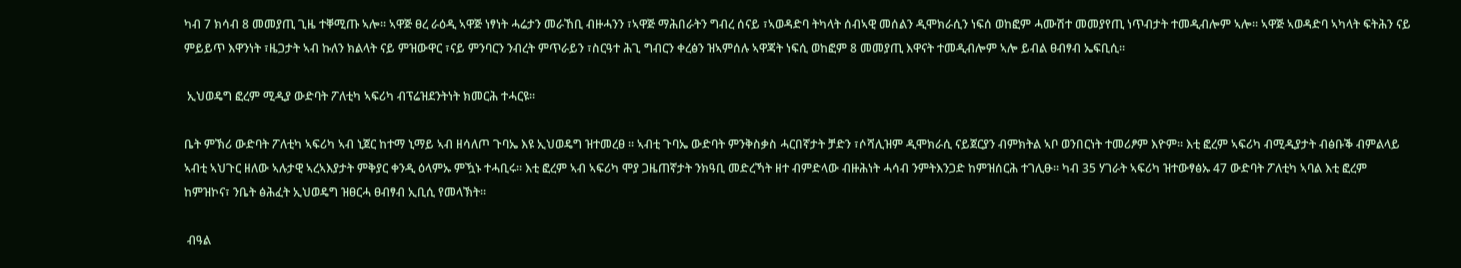ካብ 7 ክሳብ 8 መመያጢ ጊዜ ተቐሚጡ ኣሎ፡፡ ኣዋጅ ፀረ ራዕዲ ኣዋጅ ነፃነት ሓሬታን መራኸቢ ብዙሓንን ፣ኣዋጅ ማሕበራትን ግብረ ሰናይ ፣ኣወዳድባ ትካላት ሰብኣዊ መሰልን ዲሞክራሲን ነፍሰ ወከፎም ሓሙሽተ መመያየጢ ነጥብታት ተመዲብሎም ኣሎ፡፡ ኣዋጅ ኣወዳድባ ኣካላት ፍትሕን ናይ ምይይጥ እዋንነት ፣ዜጋታት ኣብ ኩለን ክልላት ናይ ምዝውዋር ፣ናይ ምንባርን ንብረት ምጥራይን ፣ስርዓተ ሕጊ ግብርን ቀረፅን ዝኣምሰሉ ኣዋጃት ነፍሲ ወከፎም 8 መመያጢ እዋናት ተመዲብሎም ኣሎ ይብል ፀብፃብ ኤፍቢሲ፡፡

 ኢህወዴግ ፎረም ሚዲያ ውድባት ፖለቲካ ኣፍሪካ ብፕሬዝደንትነት ክመርሕ ተሓርዩ፡፡

ቤት ምኽሪ ውድባት ፖለቲካ ኣፍሪካ ኣብ ኒጀር ከተማ ኒማይ ኣብ ዘሳለጦ ጉባኤ እዩ ኢህወዴግ ዝተመረፀ ፡፡ ኣብቲ ጉባኤ ውድባት ምንቅስቃስ ሓርበኛታት ቻድን ፣ሶሻሊዝም ዲሞክራሲ ናይጀርያን ብምክትል ኣቦ ወንበርነት ተመሪፆም እዮም፡፡ እቲ ፎረም ኣፍሪካ ብሚዲያታት ብፅቡቕ ብምልላይ ኣብቲ ኣህጉር ዘለው ኣሉታዊ ኣረኣእያታት ምቅያር ቀንዲ ዕላምኡ ምዃኑ ተሓቢሩ፡፡ እቲ ፎረም ኣብ ኣፍሪካ ሞያ ጋዜጠኛታት ንክዓቢ መድረኻት ዘተ ብምድላው ብዙሕነት ሓሳብ ንምትእንጋድ ከምዝሰርሕ ተገሊፁ፡፡ ካብ 35 ሃገራት ኣፍሪካ ዝተውፃፅኡ 47 ውድባት ፖለቲካ ኣባል እቲ ፎረም ከምዝኮና፣ ንቤት ፅሕፈት ኢህወዴግ ዝፀርሓ ፀብፃብ ኢቢሲ የመላኽት፡፡

 ብዓል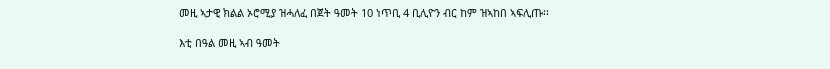መዚ ኣታዊ ክልል ኦሮሚያ ዝሓለፈ በጀት ዓመት 10 ነጥቢ 4 ቢሊዮን ብር ከም ዝኣከበ ኣፍሊጡ፡፡

እቲ በዓል መዚ ኣብ ዓመት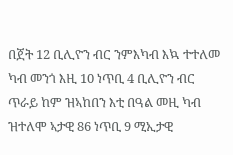በጀት 12 ቢሊዮን ብር ንምእካብ እኳ ተተለመ ካብ መንጎ እዚ 10 ነጥቢ 4 ቢሊዮን ብር ጥራይ ከም ዝኣከበን እቲ በዓል መዚ ካብ ዝተለሞ ኣታዊ 86 ነጥቢ 9 ሚኢታዊ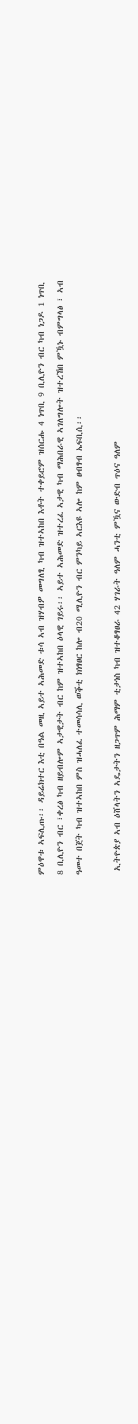ምዕዋቱ ኣፍሊጡ፡፡ ዳይሬክተር እቲ በዓል መዚ ኣይተ ኣሕመድ ቱሳ ኣብ ዝሃብዎ መግለፂ ካብ ዝተኣከበ እቶት ተቀይሮም ዝሰርሑ 4 ነጥቢ 9 ቢሊዮን ብር ካብ ነጋዶ 1 ነጥቢ 8 ቢሊዮን ብር ፣ቀረፅ ካብ ዘይብሎም ኣታዊታት ብር ከም ዝተኣከበ ዕላዊ ገይሩ፡፡ ኣይተ ኣሕመድ ዝተረፈ ኣታዊ ካብ ማሕበራዊ ኣገለግሎት ዝተረኸበ ምዃኑ ብምግላፅ ፣ ኣብ ዓመተ በጀት ካብ ዝተኣከበ ምስ ዝሓለፈ ተመሳሳሊ ወቕቲ ክነፃፀር ከሎ ብ20 ሚሊዮን ብር ምንካይ ኣርእዩ ኣሎ ከም ፀብፃብ ኤፍቢሲ፡፡

 ኢትዮጵያ ኣብ ዕሸላትን ኣዴታትን ዘጋጥም ሕማም ቲታነስ ካብ ዝተቆፃፀራ 42 ሃገራት ዓለም ሓንቲ ምዃና ውድብ ጥዕና ዓለም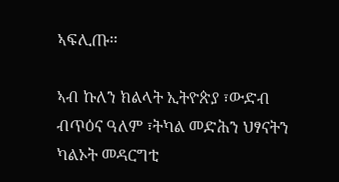ኣፍሊጡ፡፡

ኣብ ኩለን ክልላት ኢትዮጵያ ፣ውድብ ብጥዕና ዓለም ፣ትካል መድሕን ህፃናትን ካልኦት መዳርግቲ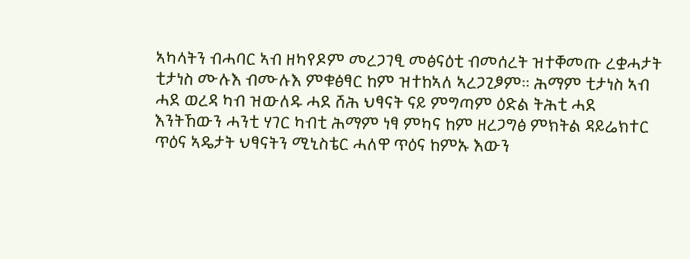ኣካላትን ብሓባር ኣብ ዘካየዶም መረጋገፂ መፅናዕቲ ብመሰረት ዝተቐመጡ ረቋሓታት ቲታነስ ሙሉእ ብሙሉእ ምቁፅፃር ከም ዝተከኣለ ኣረጋጊፆም፡፡ ሕማም ቲታነስ ኣብ ሓደ ወረዳ ካብ ዝውለዱ ሓደ ሸሕ ህፃናት ናይ ምግጣም ዕድል ትሕቲ ሓደ እንትኸውን ሓንቲ ሃገር ካብቲ ሕማም ነፃ ምካና ከም ዘረጋግፅ ምክትል ዳይሬክተር ጥዕና ኣዴታት ህፃናትን ሚኒስቴር ሓለዋ ጥዕና ከምኡ እውን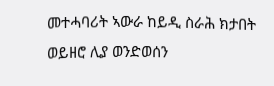መተሓባሪት ኣውራ ከይዲ ስራሕ ክታበት ወይዘሮ ሊያ ወንድወሰን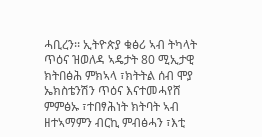ሓቢረን፡፡ ኢትዮጵያ ቁፅሪ ኣብ ትካላት ጥዕና ዝወለዳ ኣዴታት 80 ሚኢታዊ ክትበፅሕ ምክኣላ ፣ክትትል ሰብ ሞያ ኤክስቴንሽን ጥዕና እናተመሓየሸ ምምፅኡ ፣ተበፃሕነት ክትባት ኣብ ዘተኣማምን ብርኪ ምብፅሓን ፣እቲ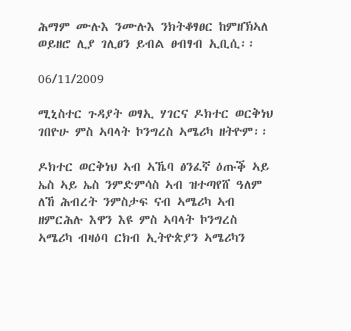ሕማም ሙሉእ ንሙሉእ ንክትቆፃፀር ከምዘኽኣለ ወይዘሮ ሊያ ገሊፀን ይብል ፀብፃብ ኢቢሲ፡፡

06/11/2009

ሚኒስተር ጉዳያት ወፃኢ ሃገርና ዶክተር ወርቅነህ ገበዮሁ ምስ ኣባላት ኮንግረስ ኣሜሪካ ዘትዮም፡፡

ዶክተር ወርቅነህ ኣብ ኣኼባ ፅንፈኛ ዕጡቕ ኣይ ኤስ ኣይ ኤስ ንምድምሳስ ኣብ ዝተጣየሸ ዓለም ለኸ ሕብረት ንምስታፍ ናብ ኣሜሪካ ኣብ ዘምርሕሉ እዋን እዩ ምስ ኣባላት ኮንግረስ ኣሜሪካ ብዛዕባ ርክብ ኢትዮጵያን ኣሜሪካን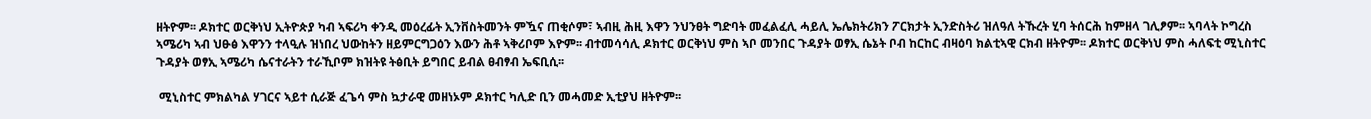ዘትዮም፡፡ ዶክተር ወርቅነህ ኢትዮጵያ ካብ ኣፍሪካ ቀንዲ መዕረፊት ኢንቨስትመንት ምዃና ጠቂሶም፣ ኣብዚ ሕዚ እዋን ንህንፀት ግድባት መፈልፈሊ ሓይሊ ኤሌክትሪክን ፖርክታት ኢንድስትሪ ዝለዓለ ትኹረት ሂባ ትሰርሕ ከምዘላ ገሊፆም፡፡ ኣባላት ኮግረስ ኣሜሪካ ኣብ ህፁፅ እዋንን ተላዒሉ ዝነበረ ህውከትን ዘይምርግጋዕን እውን ሕቶ ኣቅሪቦም እዮም፡፡ ብተመሳሳሊ ዶክተር ወርቅነህ ምስ ኣቦ መንበር ጉዳያት ወፃኢ ሴኔት ቦብ ከርከር ብዛዕባ ክልቲኣዊ ርክብ ዘትዮም፡፡ ዶክተር ወርቅነህ ምስ ሓለፍቲ ሚኒስተር ጉዳያት ወፃኢ ኣሜሪካ ሴናተራትን ተራኺቦም ክዝትዩ ትፅቢት ይግበር ይብል ፀብፃብ ኤፍቢሲ፡፡

 ሚኒስተር ምክልካል ሃገርና ኣይተ ሲራጅ ፈጌሳ ምስ ኳታራዊ መዘነኦም ዶክተር ካሊድ ቢን መሓመድ ኢቲያህ ዘትዮም፡፡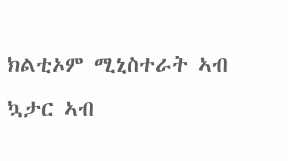ክልቲኦም ሚኒስተራት ኣብ ኳታር ኣብ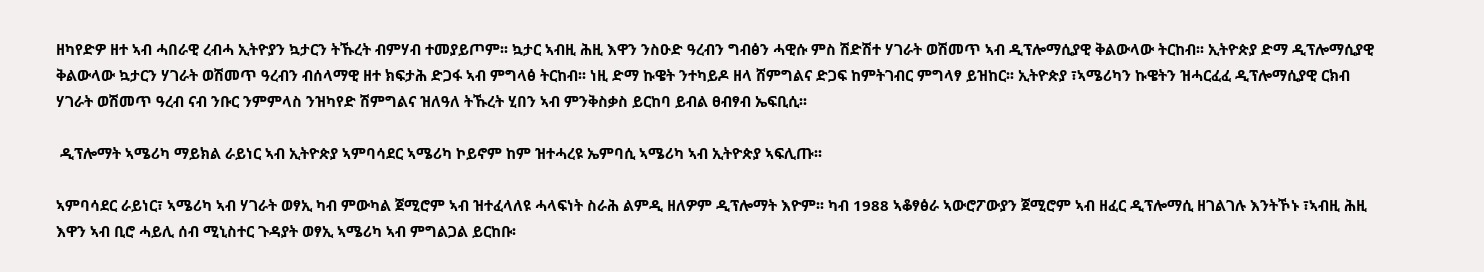ዘካየድዎ ዘተ ኣብ ሓበራዊ ረብሓ ኢትዮያን ኳታርን ትኹረት ብምሃብ ተመያይጦም፡፡ ኳታር ኣብዚ ሕዚ እዋን ንስዑድ ዓረብን ግብፅን ሓዊሱ ምስ ሽድሽተ ሃገራት ወሽመጥ ኣብ ዲፕሎማሲያዊ ቅልውላው ትርከብ፡፡ ኢትዮጵያ ድማ ዲፕሎማሲያዊ ቅልውላው ኳታርን ሃገራት ወሽመጥ ዓረብን ብሰላማዊ ዘተ ክፍታሕ ድጋፋ ኣብ ምግላፅ ትርከብ፡፡ ነዚ ድማ ኩዌት ንተካይዶ ዘላ ሸምግልና ድጋፍ ከምትገብር ምግላፃ ይዝከር፡፡ ኢትዮጵያ ፣ኣሜሪካን ኩዌትን ዝሓርፈፈ ዲፕሎማሲያዊ ርክብ ሃገራት ወሽመጥ ዓረብ ናብ ንቡር ንምምላስ ንዝካየድ ሽምግልና ዝለዓለ ትኹረት ሂበን ኣብ ምንቅስቃስ ይርከባ ይብል ፀብፃብ ኤፍቢሲ፡፡

 ዲፕሎማት ኣሜሪካ ማይክል ራይነር ኣብ ኢትዮጵያ ኣምባሳደር ኣሜሪካ ኮይኖም ከም ዝተሓረዩ ኤምባሲ ኣሜሪካ ኣብ ኢትዮጵያ ኣፍሊጡ፡፡

ኣምባሳደር ራይነር፣ ኣሜሪካ ኣብ ሃገራት ወፃኢ ካብ ምውካል ጀሚሮም ኣብ ዝተፈላለዩ ሓላፍነት ስራሕ ልምዲ ዘለዎም ዲፕሎማት እዮም፡፡ ካብ 1988 ኣቆፃፅራ ኣውሮፖውያን ጀሚሮም ኣብ ዘፈር ዲፕሎማሲ ዘገልገሉ እንትኾኑ ፣ኣብዚ ሕዚ እዋን ኣብ ቢሮ ሓይሊ ሰብ ሚኒስተር ጉዳያት ወፃኢ ኣሜሪካ ኣብ ምግልጋል ይርከቡ፡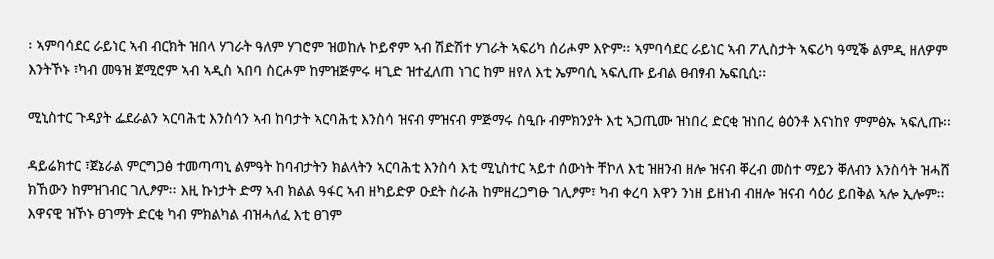፡ ኣምባሳደር ራይነር ኣብ ብርክት ዝበላ ሃገራት ዓለም ሃገሮም ዝወከሉ ኮይኖም ኣብ ሽድሽተ ሃገራት ኣፍሪካ ሰሪሖም እዮም፡፡ ኣምባሳደር ራይነር ኣብ ፖሊስታት ኣፍሪካ ዓሚቕ ልምዲ ዘለዎም እንትኾኑ ፣ካብ መዓዝ ጀሚሮም ኣብ ኣዲስ ኣበባ ስርሖም ከምዝጅምሩ ዛጊድ ዝተፈለጠ ነገር ከም ዘየለ እቲ ኤምባሲ ኣፍሊጡ ይብል ፀብፃብ ኤፍቢሲ፡፡

ሚኒስተር ጉዳያት ፌደራልን ኣርባሕቲ እንስሳን ኣብ ከባታት ኣርባሕቲ እንስሳ ዝናብ ምዝናብ ምጅማሩ ስዒቡ ብምክንያት እቲ ኣጋጢሙ ዝነበረ ድርቂ ዝነበረ ፅዕንቶ እናነከየ ምምፅኡ ኣፍሊጡ፡፡

ዳይሬክተር ፣ጀኔራል ምርግጋፅ ተመጣጣኒ ልምዓት ከባብታትን ክልላትን ኣርባሕቲ እንስሳ እቲ ሚኒስተር ኣይተ ሰውነት ቸኮለ እቲ ዝዘንብ ዘሎ ዝናብ ቐረብ መስተ ማይን ቐለብን እንስሳት ዝሓሸ ክኸውን ከምዝገብር ገሊፆም፡፡ እዚ ኩነታት ድማ ኣብ ክልል ዓፋር ኣብ ዘካይድዎ ዑደት ስራሕ ከምዘረጋግፁ ገሊፆም፣ ካብ ቀረባ እዋን ንነዘ ይዘነብ ብዘሎ ዝናብ ሳዕሪ ይበቅል ኣሎ ኢሎም፡፡ እዋናዊ ዝኾኑ ፀገማት ድርቂ ካብ ምክልካል ብዝሓለፈ እቲ ፀገም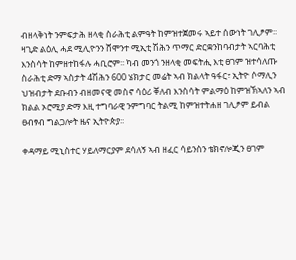ብዘላቅነት ንምፍታሕ ዘላቂ ስራሕቲ ልምዓት ከምዝተጀመሩ ኣይተ ሰውነት ገሊፆም፡፡ ዛጊድ ልዕሊ ሓደ ሚሊዮንን ሸሞንተ ሚኢቲ ሽሕን ጥማር ድርቋንከባብታት ኣርባሕቲ እንስሳት ከምዘተከፋሉ ሓቢሮም፡፡ ካብ መንጎ ንዘላቂ መፍትሒ እቲ ፀገም ዝተሳለጡ ስራሕቲ ድማ ኣስታት 4ሽሕን 600 ሄክታር መሬት ኣብ ክልላት ዓፋር፣ ኢትዮ ሶማሊን ህዝብታት ደቡብን ብዘመናዊ መስኖ ሳዕሪ ቐለብ እንስሳት ምልማዕ ከምዝኽኣለን ኣብ ክልል ኦሮሚያ ድማ እዚ ተግባራዊ ንምግባር ትልሚ ከምዝተትሐዘ ገሊፆም ይብል ፀብፃብ ግልጋሎት ዜና ኢትዮጵያ፡፡

ቀዳማይ ሚኒስተር ሃይለማርያም ደሳለኝ ኣብ ዘፈር ሳይንስን ቴክኖሎጂን ፀገም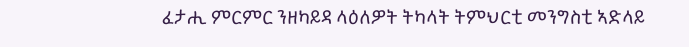ፈታሒ ምርምር ንዘካይዳ ላዕለዎት ትካላት ትምህርቲ መንግስቲ ኣድላይ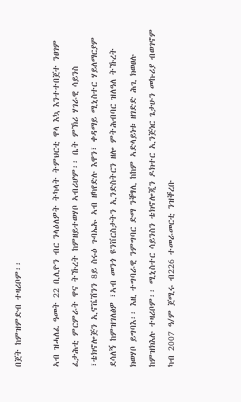በጀት ከምዝምድብ ተዛሪቦም፡፡

ኣብ ዝሓለፈ ዓመት 22 ቢሊዮን ብር ንላዕለዎት ትካላት ትምህርቲ ዋላ እኳ እንተተበጀተ ንፀገም ፈታሕቲ ምርምራት ዋና ትኹረት ከምዘይተወሃቦ ኣብሪሆም፡፡ ቤት ምኽሪ ሃገራዊ ሳይንስ ፣ቴክኖሎጅን ኢኖቬሽንን 8ይ ስሩዕ ጉባኤኡ ኣብ ዘካየድሉ እዋን፣ ቀዳማይ ሚኒስተር ሃይለማርያም ደሳለኝ ከምዝገለፅዎ ፣ኣብ መንጎ ዩንቨርስታትን ኢንድስትርን ዘሎ ምትሕብባር ዝለዓለ ትኹረት ክወሃቦ ይግባእ፡፡ እዚ ተግባራዊ ንምግባር ድማ ንቐፃሊ ከከም ኣድላይነቱ ዘገድድ ሕጊ ክወፀሉ ከምዝክእሉ ተዛሪቦም፡፡ ሚኒስተር ሳይንስን ቴክኖሎጂን ዶክተር ኢንጅነር ጌታሁን መኩሪያ ብወገኖም ካብ 2007 ዓ/ም ጀሚሩ ብ226 ተመራመርቲ ንዝቐረቡ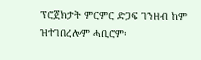ፕሮጀክታት ምርምር ድጋፍ ገንዘብ ከም ዝተገበረሎም ሓቢሮም፡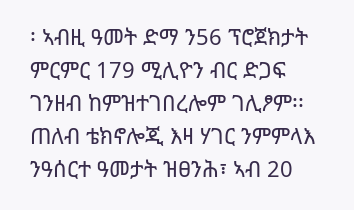፡ ኣብዚ ዓመት ድማ ን56 ፕሮጀክታት ምርምር 179 ሚሊዮን ብር ድጋፍ ገንዘብ ከምዝተገበረሎም ገሊፆም፡፡ ጠለብ ቴክኖሎጂ እዛ ሃገር ንምምላእ ንዓሰርተ ዓመታት ዝፀንሕ፣ ኣብ 20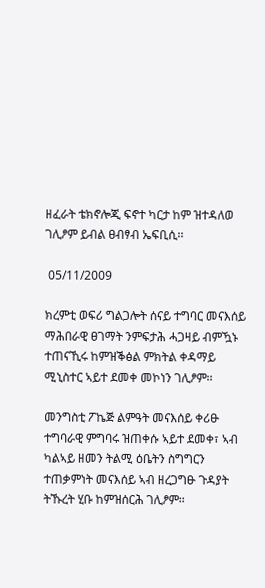ዘፈራት ቴክኖሎጂ ፍኖተ ካርታ ከም ዝተዳለወ ገሊፆም ይብል ፀብፃብ ኤፍቢሲ፡፡

 05/11/2009

ክረምቲ ወፍሪ ግልጋሎት ሰናይ ተግባር መናእሰይ ማሕበራዊ ፀገማት ንምፍታሕ ሓጋዛይ ብምዃኑ ተጠናኺሩ ከምዝቕፅል ምክትል ቀዳማይ ሚኒስተር ኣይተ ደመቀ መኮነን ገሊፆም፡፡

መንግስቲ ፖኬጅ ልምዓት መናእሰይ ቀሪፁ ተግባራዊ ምግባሩ ዝጠቀሱ ኣይተ ደመቀ፣ ኣብ ካልኣይ ዘመን ትልሚ ዕቤትን ስግግርን ተጠቃምነት መናእሰይ ኣብ ዘረጋግፁ ጉዳያት ትኹረት ሂቡ ከምዝሰርሕ ገሊፆም፡፡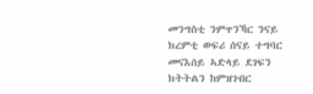መንግስቲ ንምጥንኻር ንናይ ክረምቲ ወፍሪ ሰናይ ተግባር መናእሰይ ኣድላይ ደገፍን ክትትልን ከምዝገብር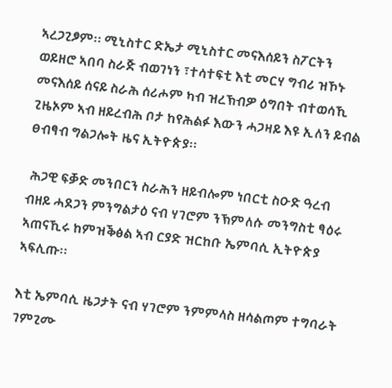ኣረጋጊፆም፡፡ ሚኒስተር ድኤታ ሚኒስተር መናእሰይን ስፖርትን ወይዘሮ ኣበባ ስራጅ ብወገነን ፣ተሳተፍቲ እቲ መርሃ ግብሪ ዝኾኑ መናእሰይ ሰናይ ስራሕ ሰሪሖም ካብ ዝረኽብዎ ዕግበት ብተወሳኺ ጊዜኦም ኣብ ዘይረብሕ ቦታ ከየሕልፉ እውን ሓጋዛይ እዩ ኢለን ይብል ፀብፃብ ግልጋሎት ዜና ኢትዮጵያ፡፡

 ሕጋዊ ፍቓድ መንበርን ስራሕን ዘይብሎም ነበርቲ ስዑድ ዓረብ ብዘይ ሓደጋን ምንግልታዕ ናብ ሃገሮም ንኽምለሱ መንግስቲ ፃዕሩ ኣጠናኺሩ ከምዝቕፅል ኣብ ርያድ ዝርከቡ ኤምባሲ ኢትዮጵያ ኣፍሊጡ፡፡

እቲ ኤምባሲ ዜጋታት ናብ ሃገሮም ንምምላስ ዘሳልጦም ተግባራት ገምጊሙ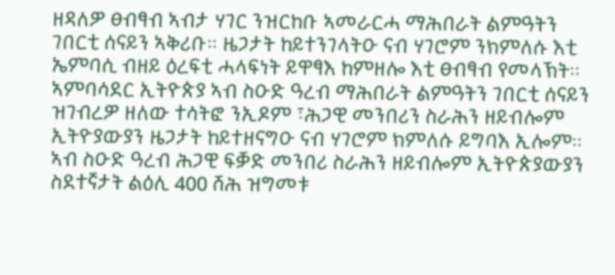ዘዳለዎ ፀብፃብ ኣብታ ሃገር ንዝርከቡ ኣመራርሓ ማሕበራት ልምዓትን ገበርቲ ሰናይን ኣቅሪቡ፡፡ ዜጋታት ከይተንገላትዑ ናብ ሃገሮም ንክምለሱ እቲ ኤምባሲ ብዘይ ዕረፍቲ ሓላፍነት ይዋፃእ ከምዘሎ እቲ ፀብፃብ የመላኽት፡፡ ኣምባሳደር ኢትዮጵያ ኣብ ስዑድ ዓረብ ማሕበራት ልምዓትን ገበርቲ ሰናይን ዝገብረዎ ዘለው ተሳትፎ ንኢዶም ፣ሕጋዊ መንበሪን ስራሕን ዘይብሎም ኢትዮያውያን ዜጋታት ከይተዘናግዑ ናብ ሃገሮም ክምለሱ ይግባእ ኢሎም፡፡ ኣብ ስዑድ ዓረብ ሕጋዊ ፍቓድ መንበሪ ስራሕን ዘይብሎም ኢትዮጵያውያን ስደተኛታት ልዕሊ 400 ሸሕ ዝግመቱ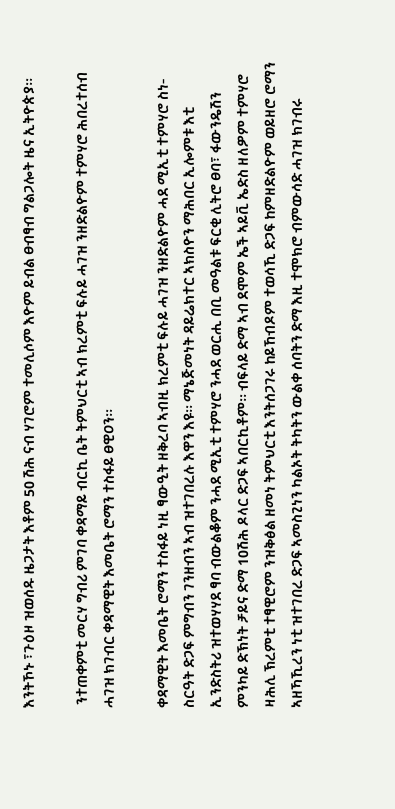እንትኾኑ ፣ጉዕዞ ዝወሰዱ ዜጋታት እቶም 50 ሽሕ ናብ ሃገሮም ተመሊሶም እዮም ይብል ፀብፃብ ግልጋሎት ዜና ኢትዮጵያ፡፡

 ንተጠቀምቲ መርሃ ግብሪ ምገባ ቀዳማይ ብርኪ ቤት ትምህርቲ ኣብ ክረምቲ ፍሉይ ሓገዝ ንዘድልዮም ተምሃሮ ሕበረተሰብ ሓገዝ ክገብር ቀዳማዊት እመቤት ሮማን ተስፋይ ፀዊዐን፡፡

ቀዳማዊት እመቤት ሮማን ተስፋይ ነዚ ፃውዒት ዘቅረባ ኣብዚ ክረምቲ ፍሉይ ሓገዝ ንዘድልዮም ሓደ ሚኢቲ ተምሃሮ ስነ-ስርዓት ድጋፍ ምግብን ገንዘብን ኣብ ዝተገበረሉ እዋን እዩ፡፡ ማኔጅመነት ዳይሬክተር ኣክስዮን ማሕበር ኢሎምቱ እቲ ኢንድስትሪ ዝተወሃሃደ ፃባ ብውልቆም ንሓደ ሚኢቲ ተምሃሮ ንሓደ ወርሒ በቢ መዓልቱ ፍርቂ ሊትሮ ፀባ፣ ፋውንዴሽን ምንካይ ድኽነት ቻይና ድማ 10ሽሕ ዶላር ድጋፍ ኣበርኪቶም፡፡ ብፍላይ ድማ ኣብ ደሞም ኤች ኣይቪ ኤድስ ዘለዎም ተምሃሮ ዛሕሊ ኽረምቲ ተፃዊሮም ንዝቅፅል ዘመነ ትምህርቲ እንትሰጋገሩ ከይኸብዶም ተወሳኺ ድጋፍ ከምዘድልዮም ወይዘሮ ሮማን ኣዘኻኺረን ነቲ ዝተገበረ ድጋፍ ኣመስጊነን ካልኦት ትካትን ውልቀ ሰባትን ድማ እዚ ተሞክሮ ብምውሳድ ሓገዝ ክገብሩ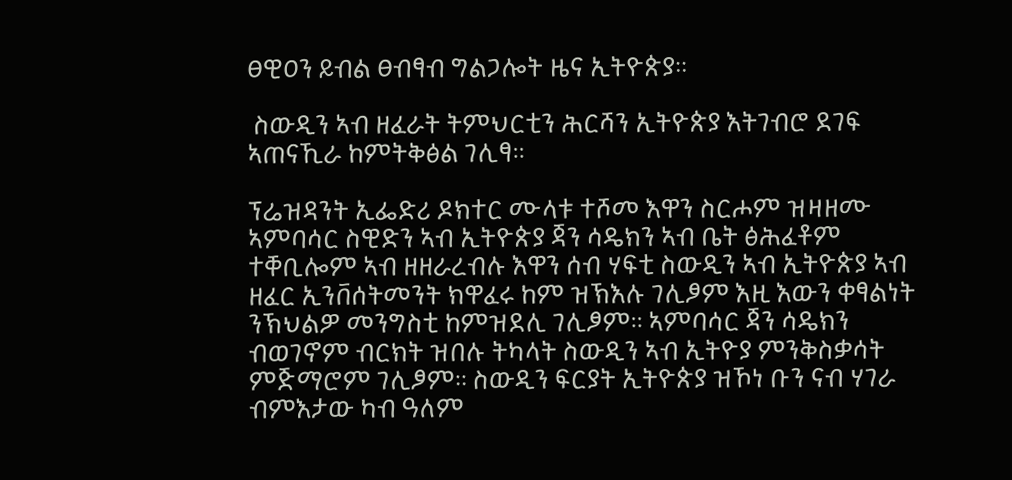ፀዊዐን ይብል ፀብፃብ ግልጋሎት ዜና ኢትዮጵያ፡፡

 ስውዲን ኣብ ዘፈራት ትምህርቲን ሕርሻን ኢትዮጵያ እትገብሮ ደገፍ ኣጠናኺራ ከምትቅፅል ገሊፃ፡፡

ፕሬዝዳንት ኢፌድሪ ዶክተር ሙላቱ ተሾመ እዋን ስርሖም ዝዛዘሙ ኣምባሳር ስዊድን ኣብ ኢትዮጵያ ጃን ሳዴክን ኣብ ቤት ፅሕፈቶም ተቐቢሎም ኣብ ዘዘራረብሉ እዋን ሰብ ሃፍቲ ስውዲን ኣብ ኢትዮጵያ ኣብ ዘፈር ኢንቨሰትመንት ክዋፈሩ ከም ዝኽእሉ ገሊፆም እዚ እውን ቀፃልነት ንኽህልዎ መንግስቲ ከምዝደሊ ገሊፆም፡፡ ኣምባሳር ጃን ሳዴክን ብወገኖም ብርክት ዝበሉ ትካላት ስውዲን ኣብ ኢትዮያ ምንቅስቃሳት ምጅማሮም ገሊፆም፡፡ ስውዲን ፍርያት ኢትዮጵያ ዝኾነ ቡን ናብ ሃገራ ብምእታው ካብ ዓለም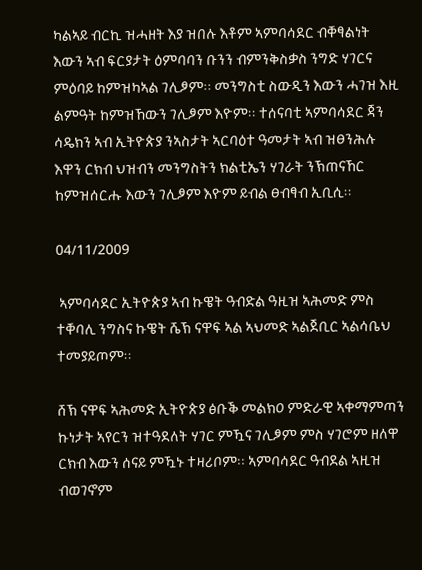ካልኣይ ብርኪ ዝሓዘት እያ ዝበሉ እቶም ኣምባሳደር ብቐፃልነት እውን ኣብ ፍርያታት ዕምባባን ቡንን ብምንቅስቃስ ንግድ ሃገርና ምዕባይ ከምዝካኣል ገሊፆም፡፡ መንግስቲ ስውዲን እውን ሓገዝ እዚ ልምዓት ከምዝኸውን ገሊፆም እዮም፡፡ ተሰናባቲ ኣምባሳደር ጃን ሳዴክን ኣብ ኢትዮጵያ ንኣስታት ኣርባዕተ ዓመታት ኣብ ዝፀንሕሉ እዋን ርክብ ህዝብን መንግስትን ክልቲኤን ሃገራት ንኽጠናኸር ከምዝሰርሑ እውን ገሊፆም እዮም ይብል ፀብፃብ ኢቢሲ፡፡

04/11/2009

 ኣምባሳደር ኢትዮጵያ ኣብ ኩዌት ዓብድል ዓዚዝ ኣሕመድ ምስ ተቐባሊ ንግስና ኩዌት ሼኽ ናዋፍ ኣል ኣህመድ ኣልጀቢር ኣልሳቤህ ተመያይጦም፡፡

ሸኽ ናዋፍ ኣሕመድ ኢትዮጵያ ፅቡቕ መልክዐ ምድራዊ ኣቀማምጣን ኩነታት ኣየርን ዝተዓደለት ሃገር ምዃና ገሊፆም ምስ ሃገሮም ዘለዋ ርክብ እውን ሰናይ ምዃኑ ተዛሪቦም፡፡ ኣምባሳደር ዓብደል ኣዚዝ ብወገኖም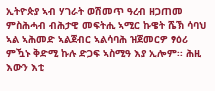ኢትዮጵያ ኣብ ሃገራት ወሽመጥ ዓረብ ዘጋጠመ ምስሕሓብ ብሕታዊ መፍትሒ ኣሚር ኩዌት ሼኽ ሳባህ ኣል ኣሕመድ ኣልጀብር ኣልሳባሕ ዝጀመርዎ ፃዕሪ ምዃኑ ቅድሚ ኩሉ ድጋፍ ኣስሚዓ እያ ኢሎም፡፡ ሕዚ እውን እቲ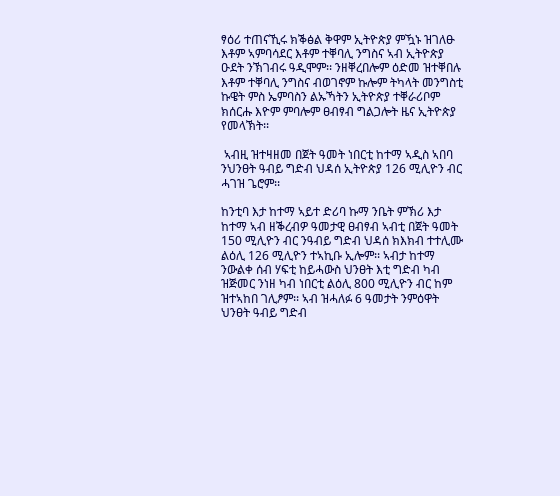ፃዕሪ ተጠናኺሩ ክቕፅል ቅዋም ኢትዮጵያ ምዃኑ ዝገለፁ እቶም ኣምባሳደር እቶም ተቐባሊ ንግስና ኣብ ኢትዮጵያ ዑደት ንኽገብሩ ዓዲሞም፡፡ ንዘቐረበሎም ዕድመ ዝተቐበሉ እቶም ተቐባሊ ንግስና ብወገኖም ኩሎም ትካላት መንግስቲ ኩዌት ምስ ኤምባስን ልኡኻትን ኢትዮጵያ ተቐራሪቦም ክሰርሑ እዮም ምባሎም ፀብፃብ ግልጋሎት ዜና ኢትዮጵያ የመላኽት፡፡

 ኣብዚ ዝተዛዘመ በጀት ዓመት ነበርቲ ከተማ ኣዲስ ኣበባ ንህንፀት ዓብይ ግድብ ህዳሰ ኢትዮጵያ 126 ሚሊዮን ብር ሓገዝ ጌሮም፡፡

ከንቲባ እታ ከተማ ኣይተ ድሪባ ኩማ ንቤት ምኽሪ እታ ከተማ ኣብ ዘቕረብዎ ዓመታዊ ፀብፃብ ኣብቲ በጀት ዓመት 150 ሚሊዮን ብር ንዓብይ ግድብ ህዳሰ ክእክብ ተተሊሙ ልዕሊ 126 ሚሊዮን ተኣኪቡ ኢሎም፡፡ ኣብታ ከተማ ንውልቀ ሰብ ሃፍቲ ከይሓውስ ህንፀት እቲ ግድብ ካብ ዝጅመር ንነዘ ካብ ነበርቲ ልዕሊ 800 ሚሊዮን ብር ከም ዝተኣከበ ገሊፆም፡፡ ኣብ ዝሓለፉ 6 ዓመታት ንምዕዋት ህንፀት ዓብይ ግድብ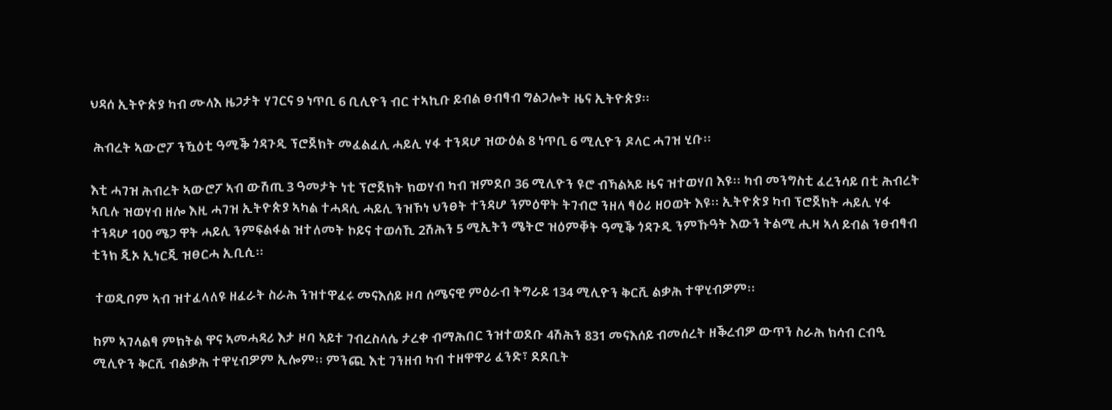ህዳሰ ኢትዮጵያ ካብ ሙላእ ዜጋታት ሃገርና 9 ነጥቢ 6 ቢሊዮን ብር ተኣኪቡ ይብል ፀብፃብ ግልጋሎት ዜና ኢትዮጵያ፡፡

 ሕብረት ኣውሮፖ ንዃዕቲ ዓሚቕ ጎዳጉዲ ፕሮጀክት መፈልፈሊ ሓይሊ ሃፋ ተንዳሆ ዝውዕል 8 ነጥቢ 6 ሚሊዮን ዶላር ሓገዝ ሂቡ፡፡

እቲ ሓገዝ ሕብረት ኣውሮፖ ኣብ ውሽጢ 3 ዓመታት ነቲ ፕሮጀክት ክወሃብ ካብ ዝምደቦ 36 ሚሊዮን ዩሮ ብኻልኣይ ዜና ዝተወሃበ እዩ፡፡ ካብ መንግስቲ ፈረንሳይ በቲ ሕብረት ኣቢሉ ዝወሃብ ዘሎ እዚ ሓገዝ ኢትዮጵያ ኣካል ተሓዳሲ ሓይሊ ንዝኾነ ህንፀት ተንዳሆ ንምዕዋት ትገብሮ ንዘላ ፃዕሪ ዘዐወት እዩ፡፡ ኢትዮጵያ ካብ ፕሮጀክት ሓይሊ ሃፋ ተንዳሆ 100 ሜጋ ዋት ሓይሊ ንምፍልፋል ዝተለመት ኮይና ተወሳኺ 2ሽሕን 5 ሚኢትን ሜትሮ ዝዕምቐት ዓሚቕ ጎዳጉዲ ንምኹዓት እውን ትልሚ ሒዛ ኣላ ይብል ንፀብፃብ ቲንክ ጂኦ ኢነርጂ ዝፀርሓ ኢቢሲ፡፡

 ተወዲቦም ኣብ ዝተፈላለዩ ዘፈራት ስራሕ ንዝተዋፈሩ መናእሰይ ዞባ ሰሜናዊ ምዕራብ ትግራይ 134 ሚሊዮን ቅርሺ ልቃሕ ተዋሂብዎም፡፡

ከም ኣገላልፃ ምክትል ዋና ኣመሓዳሪ እታ ዞባ ኣይተ ገብረስላሴ ታረቀ ብማሕበር ንዝተወደቡ 4ሽሕን 831 መናእሰይ ብመሰረት ዘቕረብዎ ውጥን ስራሕ ክሳብ ርብዒ ሚሊዮን ቅርሺ ብልቃሕ ተዋሂብዎም ኢሎም፡፡ ምንጪ እቲ ገንዘብ ካብ ተዘዋዋሪ ፈንድ፣ ደደቢት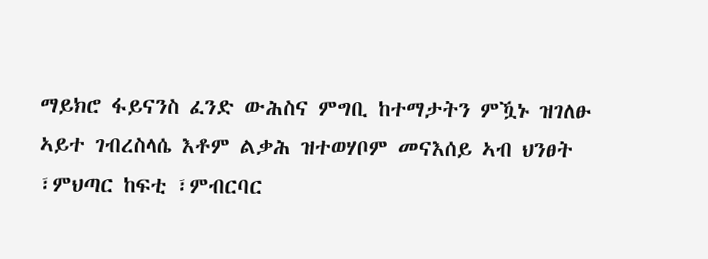ማይክሮ ፋይናንስ ፈንድ ውሕስና ምግቢ ከተማታትን ምዃኑ ዝገለፁ ኣይተ ገብረስላሴ እቶም ልቃሕ ዝተወሃቦም መናእሰይ ኣብ ህንፀት ፣ምህጣር ከፍቲ ፣ምብርባር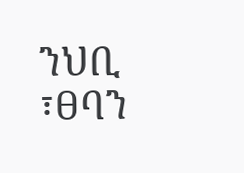ንህቢ ፣ፀባን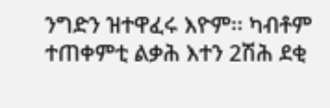ንግድን ዝተዋፈሩ እዮም፡፡ ካብቶም ተጠቀምቲ ልቃሕ እተን 2ሽሕ ደቂ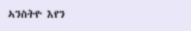ኣንስትዮ እየን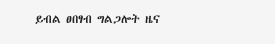ይብል ፀበፃብ ግልጋሎት ዜና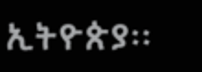ኢትዮጵያ፡፡